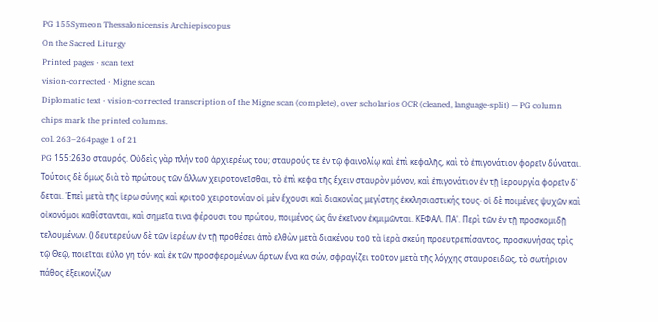PG 155Symeon Thessalonicensis Archiepiscopus
On the Sacred Liturgy
Printed pages · scan text
vision-corrected · Migne scan
Diplomatic text · vision-corrected transcription of the Migne scan (complete), over scholarios OCR (cleaned, language-split) — PG column chips mark the printed columns.
col. 263–264page 1 of 21
PG 155:263ο σταυρός. Οὐδεὶς γὰρ πλήν τοῦ ἀρχιερέως του; σταυρούς τε ἐν τῷ φαινολίῳ καὶ ἐπὶ κεφαλῆς, καὶ τὸ ἐπιγονάτιον φορεῖν δύναται. Τούτοις δὲ ὅμως διὰ τὸ πρώτους τῶν ἄλλων χειροτονεῖσθαι, τὸ ἐπὶ κεφα τῆς ἔχειν σταυρὸν μόνον, καὶ ἐπιγονάτιον ἐν τῇ ἱερουργία φορεῖν δ᾽ δεται. Ἐπεὶ μετὰ τῆς ἱερω σύνης καὶ κριτοῦ χειροτονίαν οἱ μὲν ἔχουσι καὶ διακονίας μεγίστης ἐκκλησιαστικής τους· οἱ δὲ ποιμένες ψυχῶν καὶ οἰκονόμοι καθίστανται, καὶ σημεῖα τινα φέρουσι του πρώτου, ποιμένος ὡς ἂν ἐκεῖνον ἐκμιμῶνται. ΚΕΦΑΛ. ΠΑ'. Περὶ τῶν ἐν τῇ προσκομιδῇ τελουμένων. () δευτερεύων δὲ τῶν ἱερέων ἐν τῇ προθέσει ἀπὸ ελθὼν μετὰ διακένου τοῦ τὰ ἱερὰ σκεύη προευτρεπίσαντος, προσκυνήσας τρὶς τῷ Θεῷ, ποιεῖται εὐλο γη τόν· καὶ ἐκ τῶν προσφερομένων ἄρτων ἕνα κα σών, σφραγίζει τοῦτον μετὰ τῆς λόγχης σταυροειδῶς, τὸ σωτήριον πάθος ἐξεικονίζων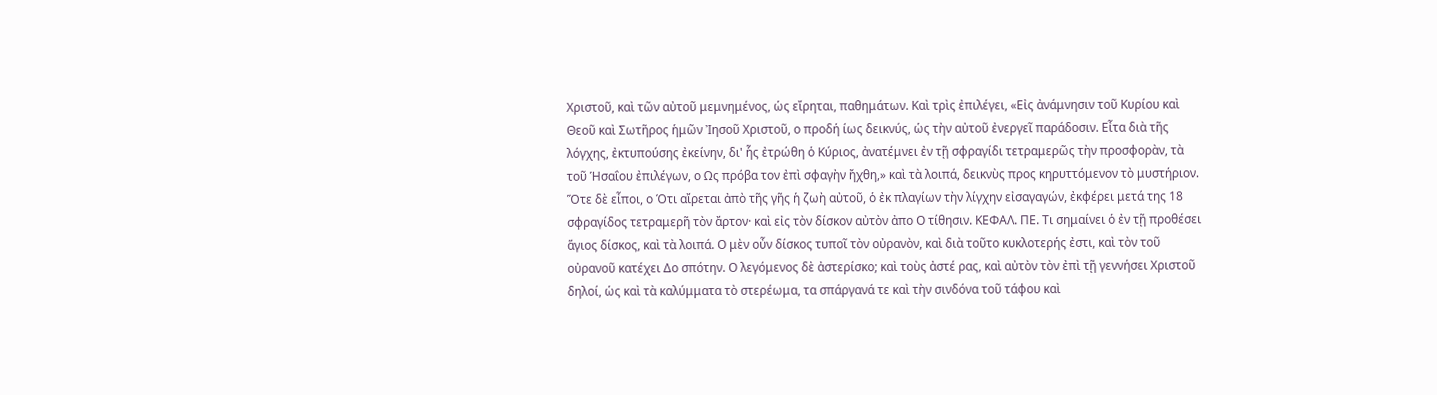Χριστοῦ, καὶ τῶν αὐτοῦ μεμνημένος, ὡς εἴρηται, παθημάτων. Καὶ τρὶς ἐπιλέγει, «Εἰς ἀνάμνησιν τοῦ Κυρίου καὶ Θεοῦ καὶ Σωτῆρος ἡμῶν Ἰησοῦ Χριστοῦ, ο προδή ίως δεικνύς, ὡς τὴν αὐτοῦ ἐνεργεῖ παράδοσιν. Εἶτα διὰ τῆς λόγχης, ἐκτυπούσης ἐκείνην, δι' ἧς ἐτρώθη ὁ Κύριος, ἀνατέμνει ἐν τῇ σφραγίδι τετραμερῶς τὴν προσφορὰν, τὰ τοῦ Ἡσαΐου ἐπιλέγων, ο Ως πρόβα τον ἐπὶ σφαγὴν ἤχθη,» καὶ τὰ λοιπά, δεικνὺς προς κηρυττόμενον τὸ μυστήριον. Ὅτε δὲ εἶποι, ο Ότι αἴρεται ἀπὸ τῆς γῆς ἡ ζωὴ αὐτοῦ, ὁ ἐκ πλαγίων τὴν λίγχην εἰσαγαγών, ἐκφέρει μετά της 18 σφραγίδος τετραμερῆ τὸν ἄρτον· καὶ εἰς τὸν δίσκον αὐτὸν ἀπο Ο τίθησιν. ΚΕΦΑΛ. ΠΕ. Τι σημαίνει ὁ ἐν τῇ προθέσει ἅγιος δίσκος, καὶ τὰ λοιπά. Ο μὲν οὖν δίσκος τυποῖ τὸν οὐρανὸν, καὶ διὰ τοῦτο κυκλοτερής ἐστι, καὶ τὸν τοῦ οὐρανοῦ κατέχει Δο σπότην. Ο λεγόμενος δὲ ἀστερίσκο; καὶ τοὺς ἀστέ ρας, καὶ αὐτὸν τὸν ἐπὶ τῇ γεννήσει Χριστοῦ δηλοί, ὡς καὶ τὰ καλύμματα τὸ στερέωμα, τα σπάργανά τε καὶ τὴν σινδόνα τοῦ τάφου καὶ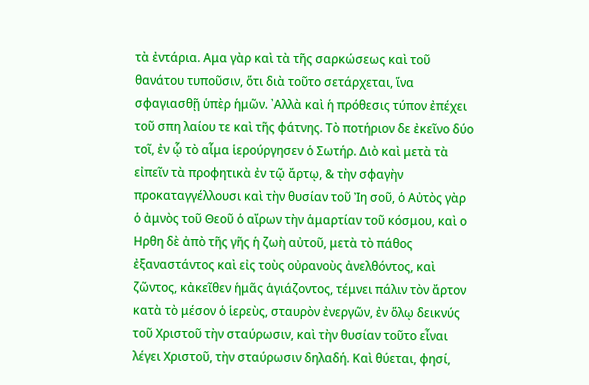τὰ ἐντάρια. Αμα γὰρ καὶ τὰ τῆς σαρκώσεως καὶ τοῦ θανάτου τυποῦσιν, ὅτι διὰ τοῦτο σετάρχεται, ἵνα σφαγιασθῇ ὑπὲρ ἡμῶν. ᾿Αλλὰ καὶ ἡ πρόθεσις τύπον ἐπέχει τοῦ σπη λαίου τε καὶ τῆς φάτνης. Τὸ ποτήριον δε ἐκεῖνο δύο τοῖ, ἐν ᾧ τὸ αἷμα ἱερούργησεν ὁ Σωτήρ. Διὸ καὶ μετὰ τὰ εἰπεῖν τὰ προφητικὰ ἐν τῷ ἄρτῳ, & τὴν σφαγὴν προκαταγγέλλουσι καὶ τὴν θυσίαν τοῦ Ἰη σοῦ, ὁ Αὐτὸς γὰρ ὁ ἀμνὸς τοῦ Θεοῦ ὁ αἴρων τὴν ἁμαρτίαν τοῦ κόσμου, καὶ ο Ηρθη δὲ ἀπὸ τῆς γῆς ἡ ζωὴ αὐτοῦ, μετὰ τὸ πάθος ἐξαναστάντος καὶ εἰς τοὺς οὐρανοὺς ἀνελθόντος, καὶ ζῶντος, κἀκεῖθεν ἡμᾶς ἁγιάζοντος, τέμνει πάλιν τὸν ἄρτον κατὰ τὸ μέσον ὁ ἱερεὺς, σταυρὸν ἐνεργῶν, ἐν ὅλῳ δεικνύς τοῦ Χριστοῦ τὴν σταύρωσιν, καὶ τὴν θυσίαν τοῦτο εἶναι λέγει Χριστοῦ, τὴν σταύρωσιν δηλαδή. Καὶ θύεται, φησί,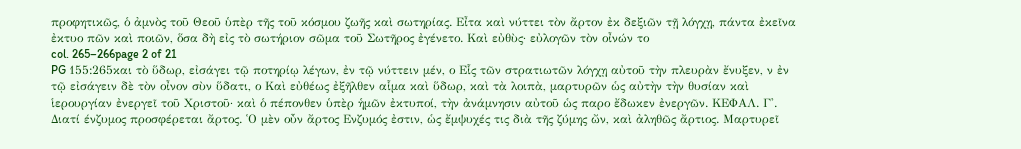προφητικῶς, ὁ ἀμνὸς τοῦ Θεοῦ ὑπὲρ τῆς τοῦ κόσμου ζωῆς καὶ σωτηρίας. Εἶτα καὶ νύττει τὸν ἄρτον ἐκ δεξιῶν τῇ λόγχῃ, πάντα ἐκεῖνα ἐκτυο πῶν καὶ ποιῶν, ὅσα δὴ εἰς τὸ σωτήριον σῶμα τοῦ Σωτῆρος ἐγένετο. Καὶ εὐθὺς· εὐλογῶν τὸν οἶνών το
col. 265–266page 2 of 21
PG 155:265και τὸ ὕδωρ, εἰσάγει τῷ ποτηρίῳ λέγων, ἐν τῷ νύττειν μέν, ο Εἷς τῶν στρατιωτῶν λόγχῃ αὐτοῦ τὴν πλευρὰν ἔνυξεν, ν ἐν τῷ εἰσάγειν δὲ τὸν οἶνον σὺν ὕδατι, ο Καὶ εὐθέως ἐξῆλθεν αἷμα καὶ ὕδωρ, καὶ τὰ λοιπὰ, μαρτυρῶν ὡς αὐτὴν τὴν θυσίαν καὶ ἱερουργίαν ἐνεργεῖ τοῦ Χριστοῦ· καὶ ὁ πέπονθεν ὑπὲρ ἡμῶν ἐκτυποί, τὴν ἀνάμνησιν αὐτοῦ ὡς παρο ἔδωκεν ἐνεργῶν. ΚΕΦΑΛ. Γ'. Διατί ένζυμος προσφέρεται ἄρτος. ῾Ο μὲν οὖν ἄρτος Ενζυμός ἐστιν, ὡς ἔμψυχές τις διὰ τῆς ζύμης ὤν, καὶ ἀληθῶς ἄρτιος. Μαρτυρεῖ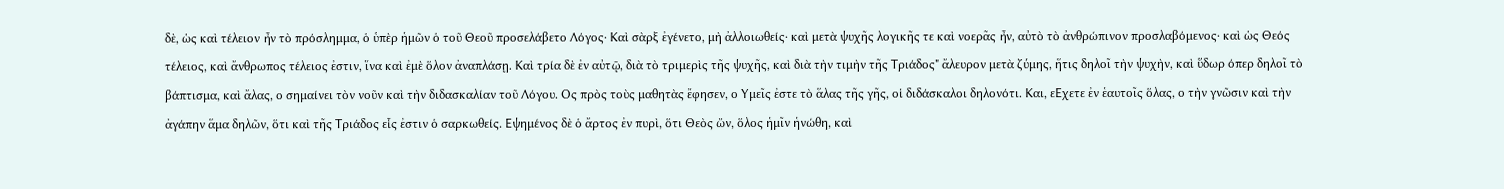δὲ, ὡς καὶ τέλειον ἦν τὸ πρόσλημμα, ὁ ὑπὲρ ἡμῶν ὁ τοῦ Θεοῦ προσελάβετο Λόγος· Καὶ σὰρξ ἐγένετο, μὴ ἀλλοιωθείς· καὶ μετὰ ψυχῆς λογικῆς τε καὶ νοερᾶς ἦν, αὐτὸ τὸ ἀνθρώπινον προσλαβόμενος· καὶ ὡς Θεός τέλειος, καὶ ἄνθρωπος τέλειος ἐστιν, ἵνα καὶ ἐμὲ ὅλον ἀναπλάσῃ. Καὶ τρία δὲ ἐν αὐτῷ, διὰ τὸ τριμερὶς τῆς ψυχῆς, καὶ διὰ τὴν τιμὴν τῆς Τριάδος" ἄλευρον μετὰ ζύμης, ἥτις δηλοῖ τὴν ψυχὴν, καὶ ὕδωρ όπερ δηλοῖ τὸ βάπτισμα, καὶ ἄλας, ο σημαίνει τὸν νοῦν καὶ τὴν διδασκαλίαν τοῦ Λόγου. Ος πρὸς τοὺς μαθητὰς ἔφησεν, ο Υμεῖς ἐστε τὸ ἅλας τῆς γῆς, οἱ διδάσκαλοι δηλονότι. Και, εΕχετε ἐν ἑαυτοῖς ὅλας, ο τὴν γνῶσιν καὶ τὴν ἀγάπην ἅμα δηλῶν, ὅτι καὶ τῆς Τριάδος εἷς ἐστιν ὁ σαρκωθείς. Εψημένος δὲ ὁ ἄρτος ἐν πυρὶ, ὅτι Θεὸς ὤν, ὅλος ἡμῖν ἡνώθη, καὶ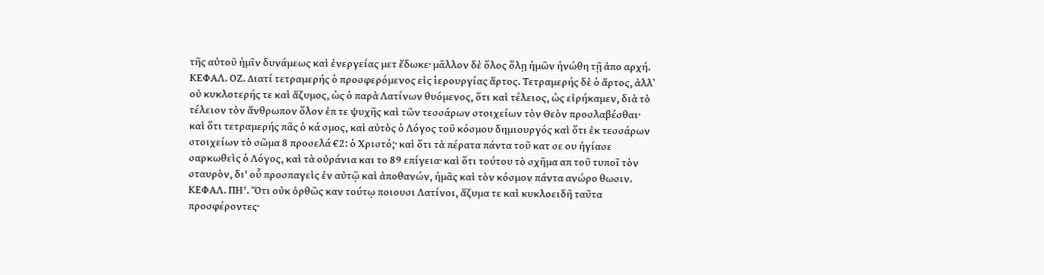τῆς αὐτοῦ ἡμῖν δυνάμεως καὶ ἐνεργείας μετ ἔδωκε· μᾶλλον δὲ ὅλος ὅλῃ ἡμῶν ἡνώθη τῇ ἀπο αρχή. ΚΕΦΑΛ. ΟΖ. Διατί τετραμερής ὁ προσφερόμενος εἰς ἱερουργίας ἄρτος. Τετραμερής δὲ ὁ ἄρτος, ἀλλ᾽ οὐ κυκλοτερής τε καὶ ἄζυμος, ὡς ὁ παρὰ Λατίνων θυόμενος, ὅτι καὶ τέλειος, ὡς εἰρήκαμεν, διὰ τὸ τέλειον τὸν ἄνθρωπον ὅλον ἐπ τε ψυχῆς καὶ τῶν τεσσάρων στοιχείων τὸν Θεὸν προσλαβέσθαι· καὶ ὅτι τετραμερής πᾶς ὁ κά σμος, καὶ αὐτὸς ὁ Λόγος τοῦ κόσμου δημιουργός καὶ ὅτι ἐκ τεσσάρων στοιχείων τὸ σῶμα 8 προσελά €2: ὁ Χριστό;· καὶ ὅτι τὰ πέρατα πάντα τοῦ κατ σε ου ἡγίασε σαρκωθεὶς ὁ Λόγος, καὶ τὰ οὐράνια και το 89 επίγεια· καὶ ὅτι τούτου τὸ σχῆμα απ τοῦ τυποῖ τὸν σταυρὸν, δι' οὗ προσπαγεὶς ἐν αὐτῷ καὶ ἀποθανών, ἡμᾶς καὶ τὸν κόσμον πάντα ανώρο θωσιν. ΚΕΦΑΛ. ΠΗ'. Ὅτι οὐκ ὀρθῶς καν τούτῳ ποιουσι Λατίνοι, ἄζυμα τε καὶ κυκλοειδῆ ταῦτα προσφέροντες·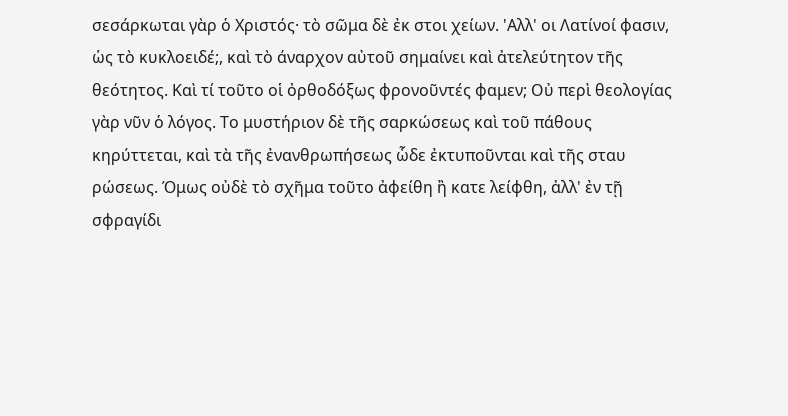σεσάρκωται γὰρ ὁ Χριστός· τὸ σῶμα δὲ ἐκ στοι χείων. 'Αλλ' οι Λατίνοί φασιν, ὡς τὸ κυκλοειδέ;, καὶ τὸ άναρχον αὐτοῦ σημαίνει καὶ ἀτελεύτητον τῆς θεότητος. Καὶ τί τοῦτο οἱ ὀρθοδόξως φρονοῦντές φαμεν; Οὐ περὶ θεολογίας γὰρ νῦν ὁ λόγος. Το μυστήριον δὲ τῆς σαρκώσεως καὶ τοῦ πάθους κηρύττεται, καὶ τὰ τῆς ἐνανθρωπήσεως ὧδε ἐκτυποῦνται καὶ τῆς σταυ ρώσεως. Όμως οὐδὲ τὸ σχῆμα τοῦτο ἀφείθη ἢ κατε λείφθη, ἀλλ' ἐν τῇ σφραγίδι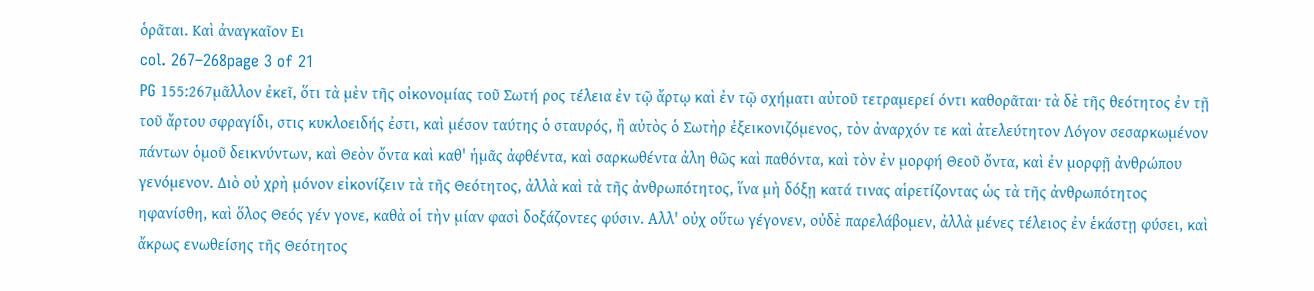ὁρᾶται. Καὶ ἀναγκαῖον Ει
col. 267–268page 3 of 21
PG 155:267μᾶλλον ἐκεῖ, ὅτι τὰ μὲν τῆς οἰκονομίας τοῦ Σωτή ρος τέλεια ἐν τῷ ἄρτῳ καὶ ἐν τῷ σχήματι αὐτοῦ τετραμερεί όντι καθορᾶται· τὰ δὲ τῆς θεότητος ἐν τῇ τοῦ ἄρτου σφραγίδι, στις κυκλοειδής ἐστι, καὶ μέσον ταύτης ὁ σταυρός, ἢ αὐτὸς ὁ Σωτὴρ ἐξεικονιζόμενος, τὸν ἀναρχόν τε καὶ ἀτελεύτητον Λόγον σεσαρκωμένον πάντων ὁμοῦ δεικνύντων, καὶ Θεὸν ὄντα καὶ καθ' ἡμᾶς ἀφθέντα, καὶ σαρκωθέντα ἀλη θῶς καὶ παθόντα, καὶ τὸν ἐν μορφή Θεοῦ ὄντα, καὶ ἐν μορφῇ ἀνθρώπου γενόμενον. Διὸ οὐ χρὴ μόνον εἰκονίζειν τὰ τῆς Θεότητος, ἀλλὰ καὶ τὰ τῆς ἀνθρωπότητος, ἵνα μὴ δόξῃ κατά τινας αἱρετίζοντας ὡς τὰ τῆς ἀνθρωπότητος ηφανίσθη, καὶ ὅλος Θεός γέν γονε, καθὰ οἱ τὴν μίαν φασὶ δοξάζοντες φύσιν. Αλλ' οὐχ οὕτω γέγονεν, οὐδὲ παρελάβομεν, ἀλλὰ μένες τέλειος ἐν ἑκάστῃ φύσει, καὶ ἄκρως ενωθείσης τῆς Θεότητος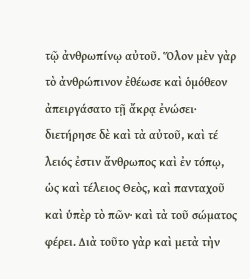τῷ ἀνθρωπίνῳ αὐτοῦ. Ὅλον μὲν γὰρ τὸ ἀνθρώπινον ἐθέωσε καὶ ὁμόθεον ἀπειργάσατο τῇ ἄκρᾳ ἐνώσει· διετήρησε δὲ καὶ τὰ αὐτοῦ, καὶ τέ λειός ἐστιν ἄνθρωπος καὶ ἐν τόπῳ, ὡς καὶ τέλειος Θεὸς, καὶ πανταχοῦ καὶ ὑπὲρ τὸ πῶν· καὶ τὰ τοῦ σώματος φέρει. Διὰ τοῦτο γὰρ καὶ μετὰ τὴν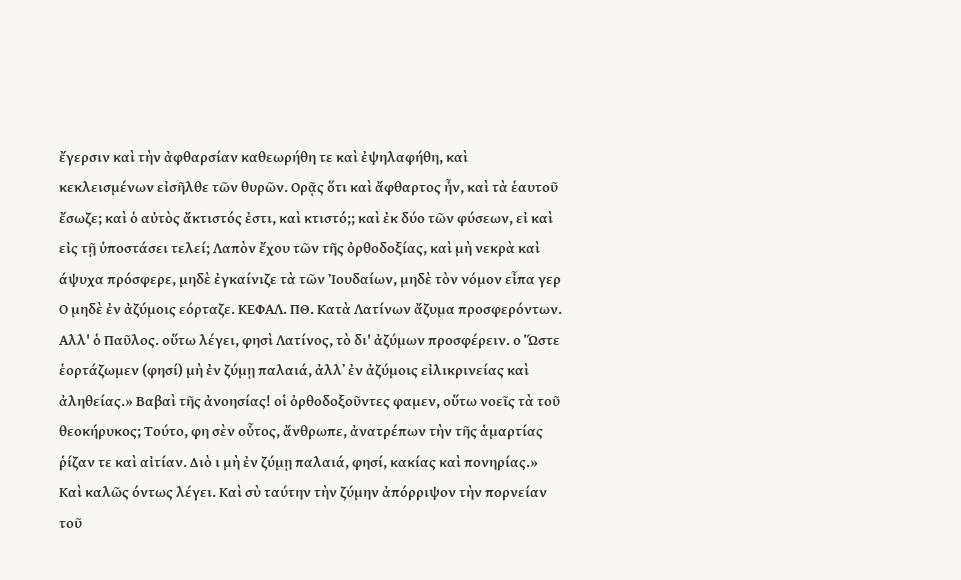ἔγερσιν καὶ τὴν ἀφθαρσίαν καθεωρήθη τε καὶ ἐψηλαφήθη, καὶ κεκλεισμένων εἰσῆλθε τῶν θυρῶν. Ορᾷς ὅτι καὶ ἄφθαρτος ἦν, καὶ τὰ ἑαυτοῦ ἔσωζε; καὶ ὁ αὐτὸς ἄκτιστός ἐστι, καὶ κτιστό;; καὶ ἐκ δύο τῶν φύσεων, εἰ καὶ εἰς τῇ ὑποστάσει τελεί; Λαπὸν ἔχου τῶν τῆς ὀρθοδοξίας, καὶ μὴ νεκρὰ καὶ άψυχα πρόσφερε, μηδὲ ἐγκαίνιζε τὰ τῶν Ἰουδαίων, μηδὲ τὸν νόμον εἶπα γερ Ο μηδὲ ἐν ἀζύμοις εόρταζε. ΚΕΦΑΛ. ΠΘ. Κατὰ Λατίνων ἄζυμα προσφερόντων. Αλλ' ὁ Παῦλος. οὕτω λέγει, φησὶ Λατίνος, τὸ δι' ἀζύμων προσφέρειν. ο Ὥστε ἑορτάζωμεν (φησί) μὴ ἐν ζύμῃ παλαιά, ἀλλ᾽ ἐν ἀζύμοις εἰλικρινείας καὶ ἀληθείας.» Βαβαὶ τῆς ἀνοησίας! οἱ ὀρθοδοξοῦντες φαμεν, οὕτω νοεῖς τὰ τοῦ θεοκήρυκος; Τούτο, φη σὲν οὗτος, ἄνθρωπε, ἀνατρέπων τὴν τῆς ἁμαρτίας ῥίζαν τε καὶ αἰτίαν. Διὸ ι μὴ ἐν ζύμῃ παλαιά, φησί, κακίας καὶ πονηρίας.» Καὶ καλῶς όντως λέγει. Καὶ σὺ ταύτην τὴν ζύμην ἀπόρριψον τὴν πορνείαν τοῦ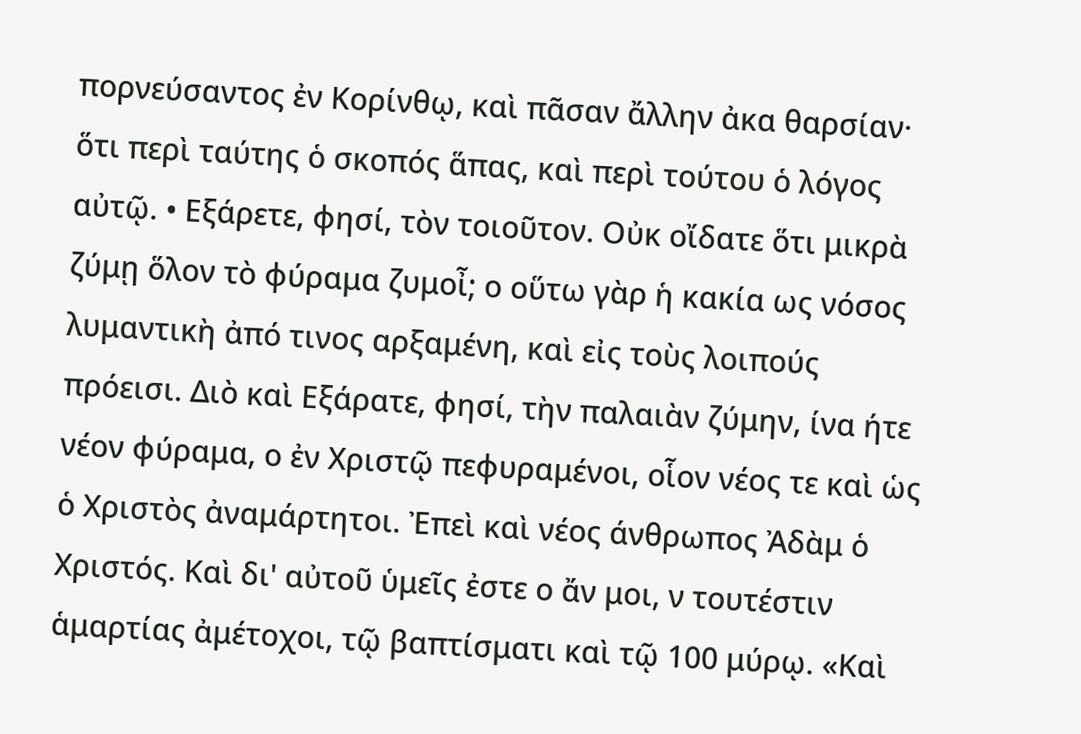πορνεύσαντος ἐν Κορίνθῳ, καὶ πᾶσαν ἄλλην ἀκα θαρσίαν· ὅτι περὶ ταύτης ὁ σκοπός ἅπας, καὶ περὶ τούτου ὁ λόγος αὐτῷ. • Εξάρετε, φησί, τὸν τοιοῦτον. Οὐκ οἴδατε ὅτι μικρὰ ζύμῃ ὅλον τὸ φύραμα ζυμοἶ; ο οὕτω γὰρ ἡ κακία ως νόσος λυμαντικὴ ἀπό τινος αρξαμένη, καὶ εἰς τοὺς λοιπούς πρόεισι. Διὸ καὶ Εξάρατε, φησί, τὴν παλαιὰν ζύμην, ίνα ήτε νέον φύραμα, ο ἐν Χριστῷ πεφυραμένοι, οἷον νέος τε καὶ ὡς ὁ Χριστὸς ἀναμάρτητοι. Ἐπεὶ καὶ νέος άνθρωπος Ἀδὰμ ὁ Χριστός. Καὶ δι' αὐτοῦ ὑμεῖς ἐστε ο ἄν μοι, ν τουτέστιν ἁμαρτίας ἀμέτοχοι, τῷ βαπτίσματι καὶ τῷ 100 μύρῳ. «Καὶ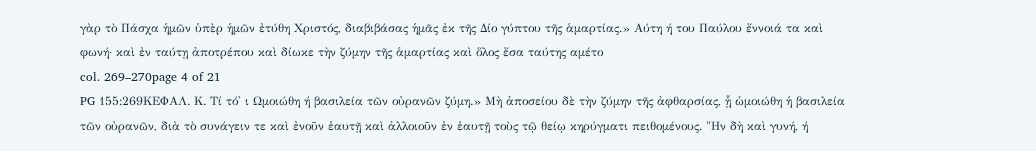γὰρ τὸ Πάσχα ἡμῶν ὑπὲρ ἡμῶν ἐτύθη Χριστός, διαβιβάσας ἡμᾶς ἐκ τῆς Δίο γύπτου τῆς ἁμαρτίας.» Αύτη ή του Παύλου ἔννοιά τα καὶ φωνή· καὶ ἐν ταύτῃ ἀποτρέπου καὶ δίωκε τὴν ζύμην τῆς ἁμαρτίας καὶ ὅλος ἔσα ταύτης αμέτο
col. 269–270page 4 of 21
PG 155:269ΚΕΦΑΛ. Κ. Τί τό' ι Ωμοιώθη ή βασιλεία τῶν οὐρανῶν ζύμη.» Μὴ ἀποσείου δὲ τὴν ζύμην τῆς ἀφθαρσίας, ᾗ ὡμοιώθη ἡ βασιλεία τῶν οὐρανῶν, διὰ τὸ συνάγειν τε καὶ ἐνοῦν ἑαυτῇ καὶ ἀλλοιοῦν ἐν ἑαυτῇ τοὺς τῷ θείῳ κηρύγματι πειθομένους. "Ην δὴ καὶ γυνή, ή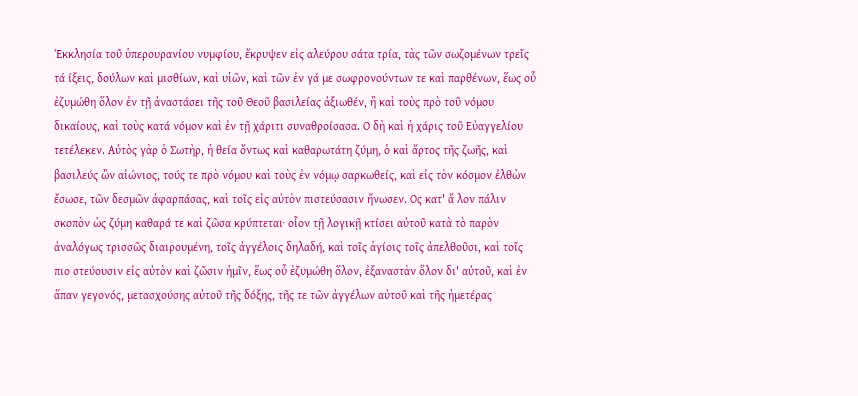Ἐκκλησία τοῦ ὑπερουρανίου νυμφίου, ἔκρυψεν εἰς αλεύρου σάτα τρία, τὰς τῶν σωζομένων τρεῖς τά ίξεις, δούλων καὶ μισθίων, καὶ υἱῶν, καὶ τῶν ἐν γά με σωφρονούντων τε καὶ παρθένων, ἕως οὗ ἐζυμώθη ὅλον ἐν τῇ ἀναστάσει τῆς τοῦ Θεοῦ βασιλείας ἀξιωθέν, ἢ καὶ τοὺς πρὸ τοῦ νόμου δικαίους, καὶ τοὺς κατά νόμον καὶ ἐν τῇ χάριτι συναθροίσασα. Ο δὴ καὶ ἡ χάρις τοῦ Εὐαγγελίου τετέλεκεν. Αὐτὸς γὰρ ὁ Σωτὴρ, ἡ θεία ὄντως καὶ καθαρωτάτη ζύμη, ὁ καὶ ἄρτος τῆς ζωῆς, καὶ βασιλεύς ὢν αἰώνιος, τούς τε πρὸ νόμου καὶ τοὺς ἐν νόμῳ σαρκωθείς, καὶ εἰς τὸν κόσμον ἐλθὼν ἔσωσε, τῶν δεσμῶν ἀφαρπάσας, καὶ τοῖς εἰς αὐτὸν πιστεύσασιν ἤνωσεν. Ος κατ' ἄ λον πάλιν σκοπὸν ὡς ζύμη καθαρά τε καὶ ζῶσα κρύπτεται· οἷον τῇ λογικῇ κτίσει αὐτοῦ κατὰ τὸ παρὸν ἀναλόγως τρισσῶς διαιρουμένη, τοῖς ἀγγέλοις δηλαδή, καὶ τοῖς ἁγίοις τοῖς ἀπελθοῦσι, καὶ τοῖς πιο στεύουσιν εἰς αὐτὸν καὶ ζῶσιν ἡμῖν, ἕως οὗ ἐζυμώθη ὅλον, ἐξαναστὰν ὅλον δι' αὐτοῦ, καὶ ἐν ἅπαν γεγονός, μετασχούσης αὐτοῦ τῆς δόξης, τῆς τε τῶν ἀγγέλων αὐτοῦ καὶ τῆς ἡμετέρας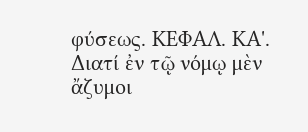φύσεως. ΚΕΦΑΛ. ΚΑ'. Διατί ἐν τῷ νόμῳ μὲν ἄζυμοι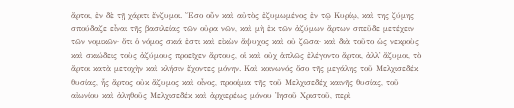ἄρτοι, ἐν δὲ τῇ χάριτι ἔνζυμοι. Ἔσο οὖν καὶ αὐτὸς ἐζυμωμένος ἐν τῷ Κυρίῳ, καὶ της ζύμης σπούδαζε εἶναι τῆς βασιλείας τῶν οὐρα νῶν, καὶ μὴ ἐκ τῶν ἀζύμων ἄρτων σπεῦδε μετέχειν τῶν νομικῶν· ὅτι ὁ νόμος σκιά ἐστι καὶ εἰκὼν ἄψυχος καὶ οὐ ζῶσα· καὶ διὰ τοῦτο ὡς νεκροὺς καὶ σκιώδεις τοὺς ἀζύμους προεῖχεν ἄρτους, οἱ καὶ οὐχ ἁπλῶς ἐλέγοντο ἄρτοι, ἀλλ᾽ ἄζυμοι, τὸ ἄρτοι κατὰ μετοχὴν καὶ κλήσιν ἔχοντες μόνην. Καὶ κοινωνός ὅσο τῆς μεγάλης τοῦ Μελχισεδέκ θυσίας, ἧς ἄρτος οὐκ ἄζυμος καὶ οἶνος, προοίμια τῆς τοῦ Μελχισεδέχ καινῆς θυσίας, τοῦ αἰωνίου καὶ ἀληθοῦς Μελχισεδέκ καὶ ἀρχιερέως μόνου Ἰησοῦ Χριστοῦ, περὶ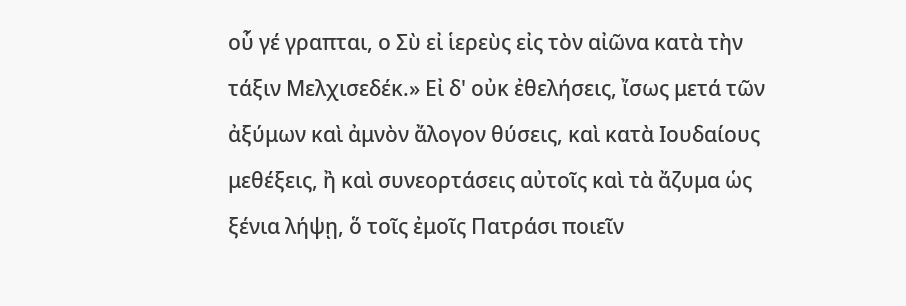οὗ γέ γραπται, ο Σὺ εἰ ἱερεὺς εἰς τὸν αἰῶνα κατὰ τὴν τάξιν Μελχισεδέκ.» Εἰ δ' οὐκ ἐθελήσεις, ἴσως μετά τῶν ἀξύμων καὶ ἀμνὸν ἄλογον θύσεις, καὶ κατὰ Ιουδαίους μεθέξεις, ἢ καὶ συνεορτάσεις αὐτοῖς καὶ τὰ ἄζυμα ὡς ξένια λήψῃ, ὅ τοῖς ἐμοῖς Πατράσι ποιεῖν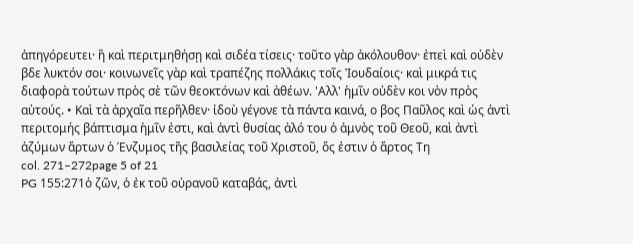ἀπηγόρευτει· ἢ καὶ περιτμηθήσῃ καὶ σιδέα τίσεις· τοῦτο γὰρ ἀκόλουθον· ἐπεὶ καὶ οὐδὲν βδε λυκτόν σοι· κοινωνεῖς γὰρ καὶ τραπέζης πολλάκις τοῖς Ἰουδαίοις· καὶ μικρά τις διαφορὰ τούτων πρὸς σὲ τῶν θεοκτόνων καὶ ἀθέων. 'Αλλ' ἡμῖν οὐδὲν κοι νὸν πρὸς αὐτούς. • Καὶ τὰ ἀρχαῖα περῆλθεν· ἰδοὺ γέγονε τὰ πάντα καινά, ο βος Παῦλος καὶ ὡς ἀντὶ περιτομής βάπτισμα ἡμῖν ἐστι, καὶ ἀντὶ θυσίας ἀλό του ὁ ἀμνὸς τοῦ Θεοῦ, καὶ ἀντὶ ἀζύμων ἄρτων ὁ Ένζυμος τῆς βασιλείας τοῦ Χριστοῦ, ὅς ἐστιν ὁ ἄρτος Τη
col. 271–272page 5 of 21
PG 155:271ὁ ζῶν, ὁ ἐκ τοῦ οὐρανοῦ καταβάς, ἀντὶ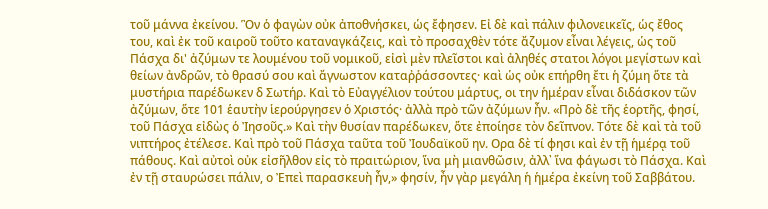τοῦ μάννα ἐκείνου. Ὃν ὁ φαγὼν οὐκ ἀποθνήσκει, ὡς ἔφησεν. Εἰ δὲ καὶ πάλιν φιλονεικεῖς, ὡς ἔθος του, καὶ ἐκ τοῦ καιροῦ τοῦτο καταναγκάζεις, καὶ τὸ προσαχθὲν τότε ἄζυμον εἶναι λέγεις, ὡς τοῦ Πάσχα δι' ἀζύμων τε λουμένου τοῦ νομικοῦ, εἰσὶ μὲν πλεῖστοι καὶ ἀληθές στατοι λόγοι μεγίστων καὶ θείων ἀνδρῶν, τὸ θρασύ σου καὶ ἄγνωστον καταῤῥάσσοντες· καὶ ὡς οὐκ επήρθη ἔτι ἡ ζύμη ὅτε τὰ μυστήρια παρέδωκεν δ Σωτήρ. Καὶ τὸ Εὐαγγέλιον τούτου μάρτυς, οι την ἡμέραν εἶναι διδάσκον τῶν ἀζύμων, ὅτε 101 ἑαυτὴν ἱερούργησεν ὁ Χριστός· ἀλλὰ πρὸ τῶν ἀζύμων ἦν. «Πρὸ δὲ τῆς ἑορτῆς, φησί, τοῦ Πάσχα εἰδὼς ὁ Ἰησοῦς.» Καὶ τὴν θυσίαν παρέδωκεν, ὅτε ἐποίησε τὸν δεῖπνον. Τότε δὲ καὶ τὰ τοῦ νιπτήρος ἐτέλεσε. Καὶ πρὸ τοῦ Πάσχα ταῦτα τοῦ Ἰουδαϊκοῦ ην. Ορα δὲ τί φησι καὶ ἐν τῇ ἡμέρᾳ τοῦ πάθους. Καὶ αὐτοὶ οὐκ εἰσῆλθον εἰς τὸ πραιτώριον, ἵνα μὴ μιανθῶσιν, ἀλλ᾽ ἵνα φάγωσι τὸ Πάσχα. Καὶ ἐν τῇ σταυρώσει πάλιν, ο Ἐπεὶ παρασκευὴ ἦν,» φησίν, ἦν γὰρ μεγάλη ἡ ἡμέρα ἐκείνη τοῦ Σαββάτου.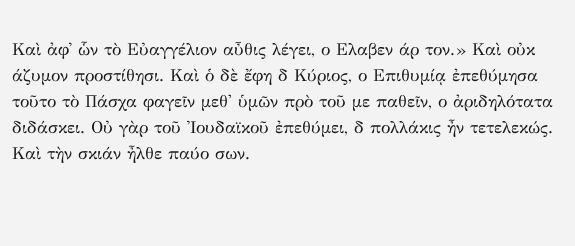Καὶ ἀφ᾽ ὧν τὸ Εὐαγγέλιον αὖθις λέγει, ο Ελαβεν άρ τον.» Καὶ οὐκ άζυμον προστίθησι. Καὶ ὁ δὲ ἔφη δ Κύριος, ο Επιθυμίᾳ ἐπεθύμησα τοῦτο τὸ Πάσχα φαγεῖν μεθ' ὑμῶν πρὸ τοῦ με παθεῖν, ο ἀριδηλότατα διδάσκει. Οὐ γὰρ τοῦ Ἰουδαϊκοῦ ἐπεθύμει, δ πολλάκις ἦν τετελεκώς. Καὶ τὴν σκιάν ἦλθε παύο σων.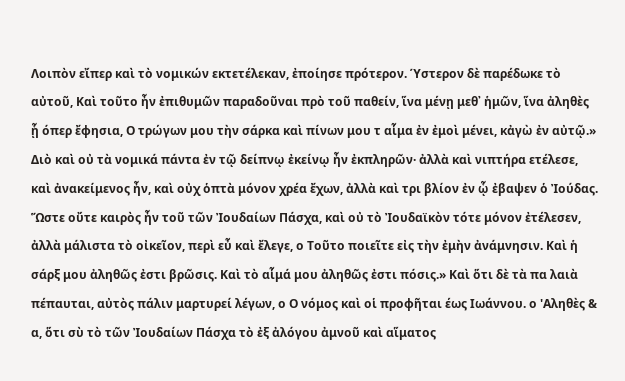Λοιπὸν εἴπερ καὶ τὸ νομικών εκτετέλεκαν, ἐποίησε πρότερον. Ύστερον δὲ παρέδωκε τὸ αὐτοῦ, Καὶ τοῦτο ἦν ἐπιθυμῶν παραδοῦναι πρὸ τοῦ παθείν, ἵνα μένῃ μεθ᾿ ἡμῶν, ἵνα ἀληθὲς ᾗ όπερ ἔφησια, Ο τρώγων μου τὴν σάρκα καὶ πίνων μου τ αἷμα ἐν ἐμοὶ μένει, κἀγὼ ἐν αὐτῷ.» Διὸ καὶ οὐ τὰ νομικά πάντα ἐν τῷ δείπνῳ ἐκείνῳ ἦν ἐκπληρῶν· ἀλλὰ καὶ νιπτήρα ετέλεσε, καὶ ἀνακείμενος ἦν, καὶ οὐχ ὁπτὰ μόνον χρέα ἔχων, ἀλλὰ καὶ τρι βλίον ἐν ᾧ ἐβαψεν ὁ Ἰούδας. Ὥστε οὔτε καιρὸς ἦν τοῦ τῶν Ἰουδαίων Πάσχα, καὶ οὐ τὸ Ἰουδαϊκὸν τότε μόνον ἐτέλεσεν, ἀλλὰ μάλιστα τὸ οἰκεῖον, περὶ εὖ καὶ ἔλεγε, ο Τοῦτο ποιεῖτε εἰς τὴν ἐμὴν ἀνάμνησιν. Καὶ ἡ σάρξ μου ἀληθῶς ἐστι βρῶσις. Καὶ τὸ αἷμά μου ἀληθῶς ἐστι πόσις.» Καὶ ὅτι δὲ τὰ πα λαιὰ πέπαυται, αὐτὸς πάλιν μαρτυρεί λέγων, ο Ο νόμος καὶ οἱ προφῆται έως Ιωάννου. ο 'Αληθὲς & α, ὅτι σὺ τὸ τῶν Ἰουδαίων Πάσχα τὸ ἐξ ἀλόγου ἀμνοῦ καὶ αἵματος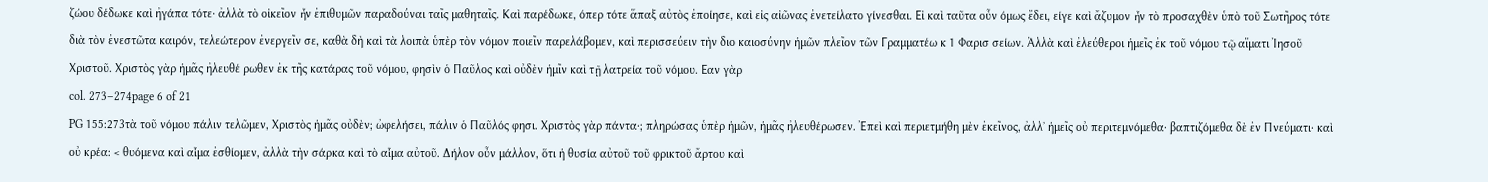ζώου δέδωκε καὶ ἠγάπα τότε· ἀλλὰ τὸ οἰκεῖον ἦν ἐπιθυμῶν παραδούναι ταῖς μαθηταῖς. Καὶ παρέδωκε, όπερ τότε ἅπαξ αὐτὸς ἐποίησε, καὶ εἰς αἰῶνας ἐνετείλατο γίνεσθαι. Εἰ καὶ ταῦτα οὖν όμως ἔδει, είγε καὶ ἄζυμον ἦν τὸ προσαχθὲν ὑπὸ τοῦ Σωτῆρος τότε διὰ τὸν ἐνεστῶτα καιρόν, τελεώτερον ἐνεργεῖν σε, καθὰ δὴ καὶ τὰ λοιπὰ ὑπὲρ τὸν νόμον ποιεῖν παρελάβομεν, καὶ περισσεύειν τὴν διο καιοσύνην ἡμῶν πλεῖον τῶν Γραμματέω κ 1 Φαρισ σείων. Ἀλλὰ καὶ ἐλεύθεροι ἡμεῖς ἐκ τοῦ νόμου τῷ αἵματι Ἰησοῦ Χριστοῦ. Χριστὸς γὰρ ἡμᾶς ἠλευθέ ρωθεν ἐκ τῆς κατάρας τοῦ νόμου, φησὶν ὁ Παῦλος καὶ οὐδὲν ἡμῖν καὶ τῇ λατρεία τοῦ νόμου. Εαν γὰρ
col. 273–274page 6 of 21
PG 155:273τὰ τοῦ νόμου πάλιν τελῶμεν, Χριστὸς ἡμᾶς οὐδὲν; ὠφελήσει, πάλιν ὁ Παῦλός φησι. Χριστὸς γὰρ πάντα·; πληρώσας ὑπὲρ ἡμῶν, ἡμᾶς ἠλευθέρωσεν. Ἐπεὶ καὶ περιετμήθη μὲν ἐκεῖνος, ἀλλ᾽ ἡμεῖς οὐ περιτεμνόμεθα· βαπτιζόμεθα δὲ ἐν Πνεύματι· καὶ οὐ κρέα: < θυόμενα καὶ αἷμα ἐσθίομεν, ἀλλὰ τὴν σάρκα καὶ τὸ αἷμα αὐτοῦ. Δήλον οὖν μάλλον, ὅτι ἡ θυσία αὐτοῦ τοῦ φρικτοῦ ἄρτου καὶ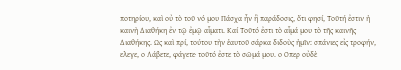ποτηρίου, καὶ οὐ τὸ τοῦ νό μου Πάσχα ἦν ἢ παράδοσις, ὅτι φησί, Τοῦτή ἐστιν ἡ καινὴ Διαθήκη ἐν τῷ ἐμῷ αἷματι. Καί Τοῦτό ἐστι τὸ αἷμά μου τὸ τῆς καινῆς Διαθήκης. Ως καὶ πρί, τούτου τὴν ἑαυτοῦ σάρκα διδοὺς ἡμῖν: σπάνιες εἰς τροφήν, ελεγε, ο Λάβετε, φάγετε· τοῦτό ἐστε τὸ σῶμά μου. ο Οπερ οὐδὲ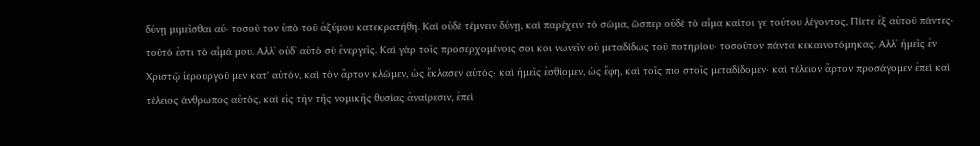δύνῃ μιμεῖσθαι αύ· τοσοῦ τον ὑπὸ τοῦ ἀζύμου κατεκρατήθη. Καὶ οὐδὲ τέμνειν δύνῃ, καὶ παρέχειν τὸ σῶμα, ὥσπερ οὐδὲ τὸ αἷμα καίτοι γε τούτου λέγοντος, Πίετε ἐξ αὐτοῦ πάντες· τοῦτό ἐστι τὸ αἷμά μου. Αλλ᾽ οὐδ᾽ αὐτὸ σὺ ἐνεργεῖς. Καὶ γὰρ τοῖς προσερχομένοις σοι κοι νωνεῖν οὐ μεταδίδως τοῦ ποτηρίου· τοσοῦτον πάντα κεκαινοτόμηκας. Αλλ᾿ ἡμεῖς ἐν Χριστῷ ἱερουργοῦ μεν κατ' αὐτόν, καὶ τὸν ἄρτον κλῶμεν, ὡς ἔκλασεν αὐτός· καὶ ἡμεῖς ἐσθίομεν, ὡς ἔφη, καὶ τοῖς πιο στοῖς μεταδίδομεν· καὶ τέλειον ἄρτον προσάγομεν ἐπεὶ καὶ τέλειος άνθρωπος αὐτὸς, καὶ εἰς τὴν τῆς νομικῆς θυσίας ἀναίρεσιν, ἐπεὶ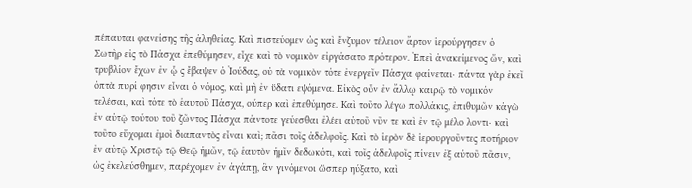πέπαυται φανείσης τῆς ἀληθείας. Καὶ πιστεύομεν ὡς καὶ ἔνζυμον τέλειον ἄρτον ἱερούργησεν ὁ Σωτὴρ εἰς τὸ Πάσχα ἐπεθύμησεν, εἶχε καὶ τὸ νομικὸν εἰργάσατο πρότερον. Ἐπεὶ ἀνακείμενος ὤν, καὶ τρυβλίον ἔχων ἐν ᾧ ς ἔβαψεν ὁ Ἰούδας, οὐ τὰ νομικὸν τότε ἐνεργεῖν Πάσχα φαίνεται· πάντα γὰρ ἐκεῖ ὀπτὰ πυρί φησιν εἶναι ὁ νόμος, καὶ μὴ ἐν ὕδατι εψόμενα. Εἰκὸς οὖν ἐν ἄλλῳ καιρῷ τὸ νομικόν τελέσαι, καὶ τότε τὸ ἑαυτοῦ Πάσχα, ούπερ καὶ ἐπεθύμησε. Καὶ τοῦτο λέγω πολλάκις, ἐπιθυμῶν κἀγὼ ἐν αὐτῷ τούτου τοῦ ζῶντος Πάσχα πάντοτε γεύεσθαι ἐλέει αὐτοῦ νῦν τε καὶ ἐν τῷ μέλο λοντι· καὶ τοῦτο εὔχομαι ἐμοὶ διαπαντὸς εἶναι καὶ; πᾶσι τοῖς ἀδελφοῖς. Καὶ τὸ ἱερὸν δὲ ἱερουργοῦντες ποτήριον ἐν αὐτῷ Χριστῷ τῷ Θεῷ ἡμῶν, τῷ ἑαυτὸν ἡμῖν δεδωκότι, καὶ τοῖς ἀδελφοῖς πίνειν ἐξ αὐτοῦ πᾶσιν, ὡς ἐκελεύσθημεν, παρέχομεν ἐν ἀγάπῃ, ἂν γινόμενοι ὥσπερ ηύξατο, καὶ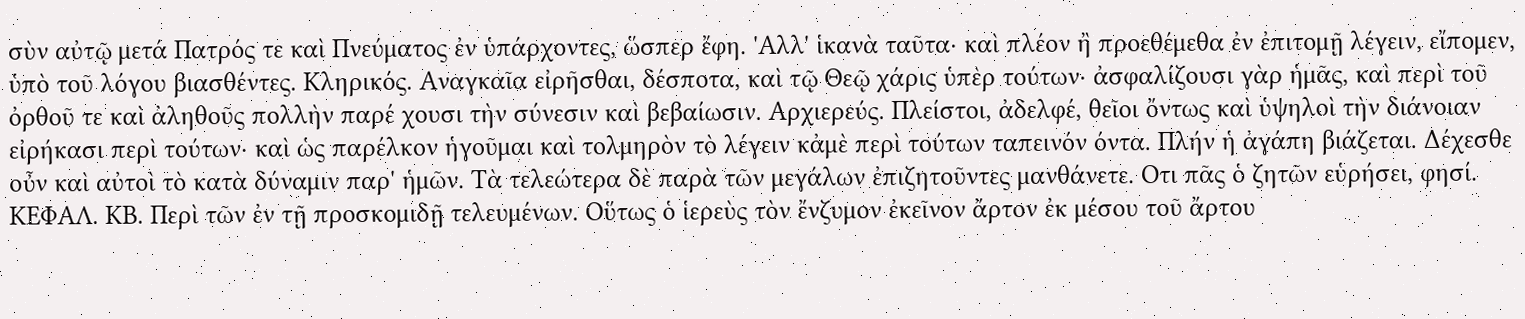σὺν αὐτῷ μετά Πατρός τε καὶ Πνεύματος ἐν ὑπάρχοντες, ὥσπερ ἔφη. 'Αλλ' ἱκανὰ ταῦτα· καὶ πλέον ἢ προεθέμεθα ἐν ἐπιτομῇ λέγειν, εἴπομεν, ὑπὸ τοῦ λόγου βιασθέντες. Κληρικός. Αναγκαῖα εἰρῆσθαι, δέσποτα, καὶ τῷ Θεῷ χάρις ὑπὲρ τούτων· ἀσφαλίζουσι γὰρ ἡμᾶς, καὶ περὶ τοῦ ὀρθοῦ τε καὶ ἀληθοῦς πολλὴν παρέ χουσι τὴν σύνεσιν καὶ βεβαίωσιν. Αρχιερεύς. Πλείστοι, ἀδελφέ, θεῖοι ὄντως καὶ ὑψηλοὶ τὴν διάνοιαν εἰρήκασι περὶ τούτων· καὶ ὡς παρέλκον ἡγοῦμαι καὶ τολμηρὸν τὸ λέγειν κἀμὲ περὶ τούτων ταπεινόν όντα. Πλήν ἡ ἀγάπη βιάζεται. Δέχεσθε οὖν καὶ αὐτοὶ τὸ κατὰ δύναμιν παρ' ἡμῶν. Τὰ τελεώτερα δὲ παρὰ τῶν μεγάλων ἐπιζητοῦντες μανθάνετε. Οτι πᾶς ὁ ζητῶν εὑρήσει, φησί. ΚΕΦΑΛ. ΚΒ. Περὶ τῶν ἐν τῇ προσκομιδῇ τελευμένων. Οὕτως ὁ ἱερεὺς τὸν ἔνζυμον ἐκεῖνον ἄρτον ἐκ μέσου τοῦ ἄρτου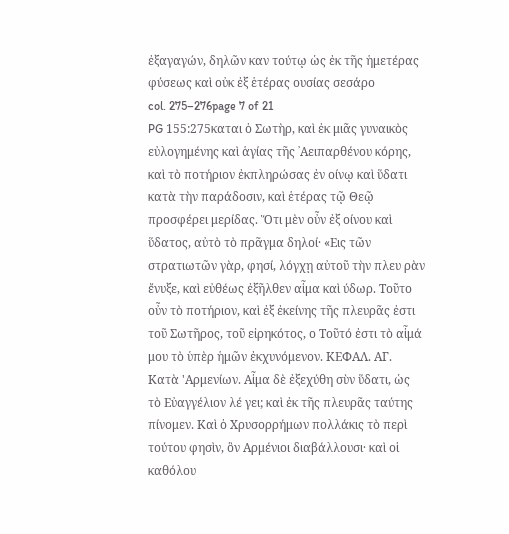ἐξαγαγών, δηλῶν καν τούτῳ ὡς ἐκ τῆς ἡμετέρας φύσεως καὶ οὐκ ἐξ ἑτέρας ουσίας σεσάρο
col. 275–276page 7 of 21
PG 155:275καται ὁ Σωτὴρ, καὶ ἐκ μιᾶς γυναικὸς εὐλογημένης καὶ ἁγίας τῆς ᾿Αειπαρθένου κόρης, καὶ τὸ ποτήριον ἐκπληρώσας ἐν οίνῳ καὶ ὕδατι κατὰ τὴν παράδοσιν, καὶ ἑτέρας τῷ Θεῷ προσφέρει μερίδας. Ὅτι μὲν οὖν ἐξ οίνου καὶ ὕδατος, αὐτὸ τὸ πρᾶγμα δηλοί· «Εις τῶν στρατιωτῶν γὰρ, φησί, λόγχῃ αὐτοῦ τὴν πλευ ρὰν ἔνυξε, καὶ εὐθέως ἐξῆλθεν αἷμα καὶ ύδωρ. Τοῦτο οὖν τὸ ποτήριον, καὶ ἐξ ἐκείνης τῆς πλευρᾶς ἐστι τοῦ Σωτῆρος, τοῦ εἰρηκότος, ο Τοῦτό ἐστι τὸ αἷμά μου τὸ ὑπὲρ ἡμῶν ἐκχυνόμενον. ΚΕΦΑΛ. ΑΓ. Κατὰ 'Αρμενίων. Αἷμα δὲ ἐξεχύθη σὺν ὕδατι, ὡς τὸ Εὐαγγέλιον λέ γει; καὶ ἐκ τῆς πλευρᾶς ταύτης πίνομεν. Καὶ ὁ Χρυσορρήμων πολλάκις τὸ περὶ τούτου φησὶν, ὃν Αρμένιοι διαβάλλουσι· καὶ οἱ καθόλου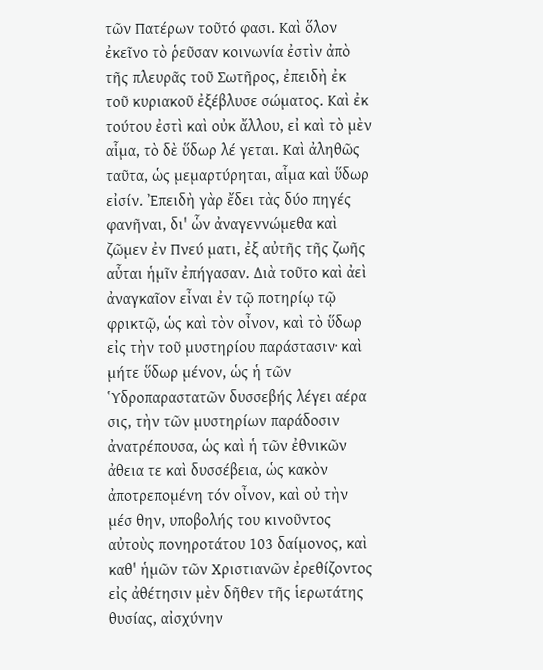τῶν Πατέρων τοῦτό φασι. Καὶ ὅλον ἐκεῖνο τὸ ῥεῦσαν κοινωνία ἐστὶν ἀπὸ τῆς πλευρᾶς τοῦ Σωτῆρος, ἐπειδὴ ἐκ τοῦ κυριακοῦ ἐξέβλυσε σώματος. Καὶ ἐκ τούτου ἐστὶ καὶ οὐκ ἄλλου, εἰ καὶ τὸ μὲν αἷμα, τὸ δὲ ὕδωρ λέ γεται. Καὶ ἀληθῶς ταῦτα, ὡς μεμαρτύρηται, αἷμα καὶ ὕδωρ εἰσίν. Ἐπειδὴ γὰρ ἔδει τὰς δύο πηγές φανῆναι, δι' ὧν ἀναγεννώμεθα καὶ ζῶμεν ἐν Πνεύ ματι, ἐξ αὐτῆς τῆς ζωῆς αὗται ἡμῖν ἐπήγασαν. Διὰ τοῦτο καὶ ἀεὶ ἀναγκαῖον εἶναι ἐν τῷ ποτηρίῳ τῷ φρικτῷ, ὡς καὶ τὸν οἶνον, καὶ τὸ ὕδωρ εἰς τὴν τοῦ μυστηρίου παράστασιν· καὶ μήτε ὕδωρ μένον, ὡς ἡ τῶν Ὑδροπαραστατῶν δυσσεβής λέγει αέρα σις, τὴν τῶν μυστηρίων παράδοσιν ἀνατρέπουσα, ὡς καὶ ἡ τῶν ἐθνικῶν ἀθεια τε καὶ δυσσέβεια, ὡς κακὸν ἀποτρεπομένη τόν οἶνον, καὶ οὐ τὴν μέσ θην, υποβολής του κινοῦντος αὐτοὺς πονηροτάτου 103 δαίμονος, καὶ καθ' ἡμῶν τῶν Χριστιανῶν ἐρεθίζοντος εἰς ἀθέτησιν μὲν δῆθεν τῆς ἱερωτάτης θυσίας, αἰσχύνην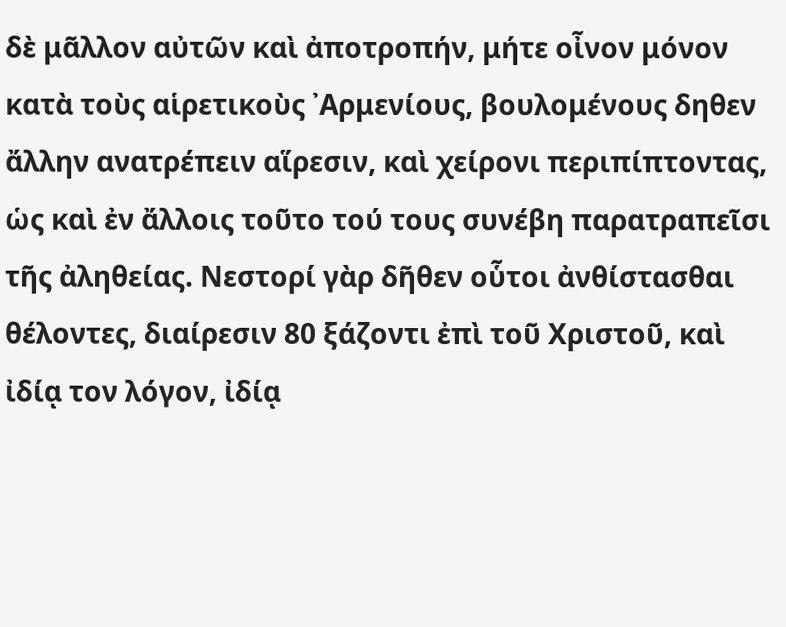δὲ μᾶλλον αὐτῶν καὶ ἀποτροπήν, μήτε οἶνον μόνον κατὰ τοὺς αἱρετικοὺς ᾿Αρμενίους, βουλομένους δηθεν ἄλλην ανατρέπειν αἵρεσιν, καὶ χείρονι περιπίπτοντας, ὡς καὶ ἐν ἄλλοις τοῦτο τού τους συνέβη παρατραπεῖσι τῆς ἀληθείας. Νεστορί γὰρ δῆθεν οὗτοι ἀνθίστασθαι θέλοντες, διαίρεσιν 80 ξάζοντι ἐπὶ τοῦ Χριστοῦ, καὶ ἰδίᾳ τον λόγον, ἰδίᾳ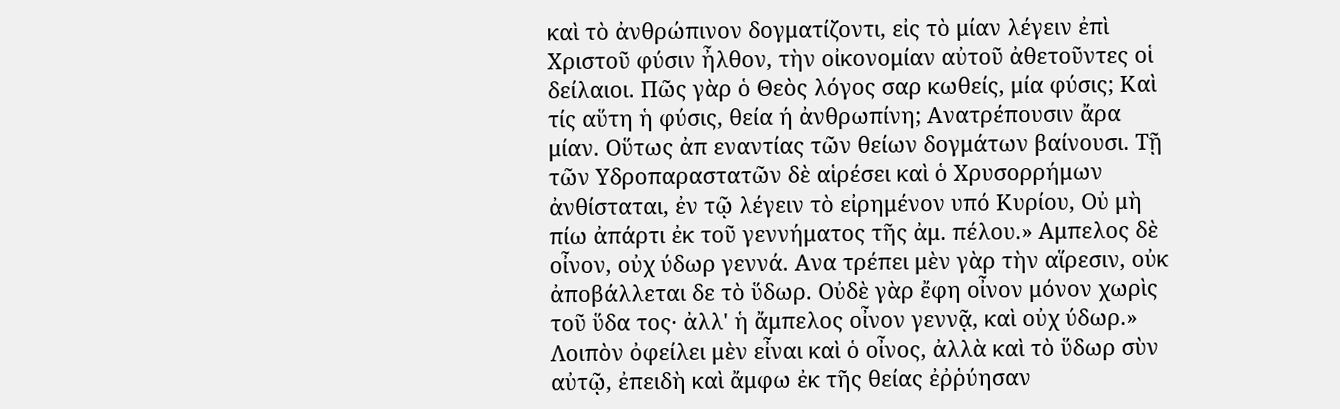καὶ τὸ ἀνθρώπινον δογματίζοντι, εἰς τὸ μίαν λέγειν ἐπὶ Χριστοῦ φύσιν ἦλθον, τὴν οἰκονομίαν αὐτοῦ ἀθετοῦντες οἱ δείλαιοι. Πῶς γὰρ ὁ Θεὸς λόγος σαρ κωθείς, μία φύσις; Καὶ τίς αὕτη ἡ φύσις, θεία ή ἀνθρωπίνη; Ανατρέπουσιν ἄρα μίαν. Οὕτως ἀπ εναντίας τῶν θείων δογμάτων βαίνουσι. Τῇ τῶν Υδροπαραστατῶν δὲ αἱρέσει καὶ ὁ Χρυσορρήμων ἀνθίσταται, ἐν τῷ λέγειν τὸ εἰρημένον υπό Κυρίου, Οὐ μὴ πίω ἀπάρτι ἐκ τοῦ γεννήματος τῆς ἀμ. πέλου.» Αμπελος δὲ οἶνον, οὐχ ύδωρ γεννά. Ανα τρέπει μὲν γὰρ τὴν αἵρεσιν, οὐκ ἀποβάλλεται δε τὸ ὕδωρ. Οὐδὲ γὰρ ἔφη οἶνον μόνον χωρὶς τοῦ ὕδα τος· ἀλλ' ἡ ἄμπελος οἶνον γεννᾷ, καὶ οὐχ ύδωρ.» Λοιπὸν ὀφείλει μὲν εἶναι καὶ ὁ οἶνος, ἀλλὰ καὶ τὸ ὕδωρ σὺν αὐτῷ, ἐπειδὴ καὶ ἄμφω ἐκ τῆς θείας ἐῤῥύησαν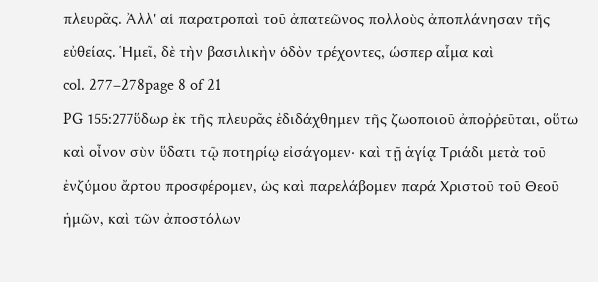πλευρᾶς. Ἀλλ' αἱ παρατροπαὶ τοῦ ἀπατεῶνος πολλοὺς ἀποπλάνησαν τῆς εὐθείας. Ἡμεῖ, δὲ τὴν βασιλικὴν ὁδὸν τρέχοντες, ώσπερ αἷμα καὶ
col. 277–278page 8 of 21
PG 155:277ὕδωρ ἐκ τῆς πλευρᾶς ἐδιδάχθημεν τῆς ζωοποιοῦ ἀποῤῥεῦται, οὕτω καὶ οἶνον σὺν ὕδατι τῷ ποτηρίῳ εἰσάγομεν· καὶ τῇ ἁγίᾳ Τριάδι μετὰ τοῦ ἐνζύμου ἄρτου προσφέρομεν, ὡς καὶ παρελάβομεν παρά Χριστοῦ τοῦ Θεοῦ ἡμῶν, καὶ τῶν ἀποστόλων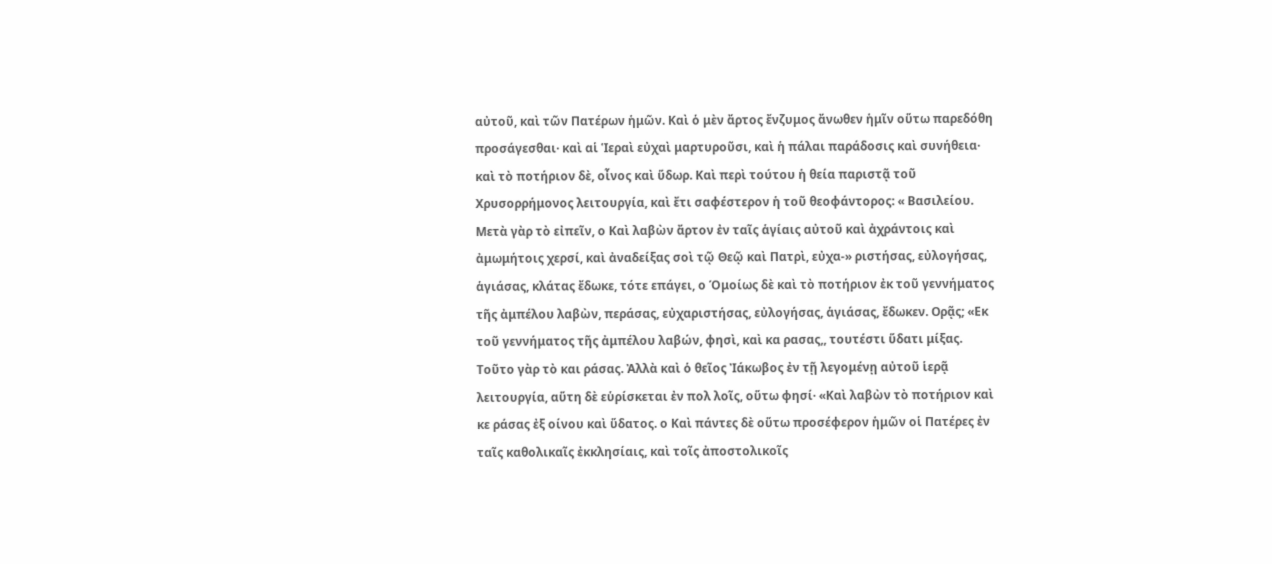αὐτοῦ, καὶ τῶν Πατέρων ἡμῶν. Καὶ ὁ μὲν ἄρτος ἔνζυμος ἄνωθεν ἡμῖν οὕτω παρεδόθη προσάγεσθαι· καὶ αἱ Ἱεραὶ εὐχαὶ μαρτυροῦσι, καὶ ἡ πάλαι παράδοσις καὶ συνήθεια· καὶ τὸ ποτήριον δὲ, οἶνος καὶ ὕδωρ. Καὶ περὶ τούτου ἡ θεία παριστᾷ τοῦ Χρυσορρήμονος λειτουργία, καὶ ἔτι σαφέστερον ἡ τοῦ θεοφάντορος: « Βασιλείου. Μετὰ γὰρ τὸ εἰπεῖν, ο Καὶ λαβὼν ἄρτον ἐν ταῖς ἁγίαις αὐτοῦ καὶ ἀχράντοις καὶ ἀμωμήτοις χερσί, καὶ ἀναδείξας σοὶ τῷ Θεῷ καὶ Πατρὶ, εὐχα-» ριστήσας, εὐλογήσας, ἁγιάσας, κλάτας ἔδωκε, τότε επάγει, ο Όμοίως δὲ καὶ τὸ ποτήριον ἐκ τοῦ γεννήματος τῆς ἀμπέλου λαβὼν, περάσας, εὐχαριστήσας, εὐλογήσας, ἁγιάσας, ἔδωκεν. Ορᾷς; «Εκ τοῦ γεννήματος τῆς ἀμπέλου λαβών, φησὶ, καὶ κα ρασας,, τουτέστι ὕδατι μίξας. Τοῦτο γὰρ τὸ και ράσας. Ἀλλὰ καὶ ὁ θεῖος Ἰάκωβος ἐν τῇ λεγομένῃ αὐτοῦ ἱερᾷ λειτουργία, αὕτη δὲ εὑρίσκεται ἐν πολ λοῖς, οὕτω φησί· «Καὶ λαβὼν τὸ ποτήριον καὶ κε ράσας ἐξ οίνου καὶ ὕδατος. ο Καὶ πάντες δὲ οὕτω προσέφερον ἡμῶν οἱ Πατέρες ἐν ταῖς καθολικαῖς ἐκκλησίαις, καὶ τοῖς ἀποστολικοῖς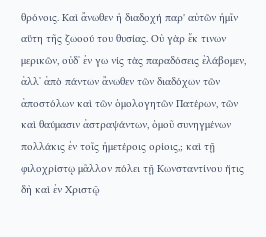θρόνοις. Καὶ ἄνωθεν ἡ διαδοχή παρ' αὐτῶν ἡμῖν αὕτη τῆς ζωοού του θυσίας. Οὐ γὰρ ἔκ τινων μερικῶν, οὐδ᾽ ἐν γω νίς τὰς παραδόσεις ἐλάβομεν, ἀλλ᾽ ἀπὸ πάντων ἄνωθεν τῶν διαδόχων τῶν ἀποστόλων καὶ τῶν ὁμολογητῶν Πατέρων, τῶν καὶ θαύμασιν ἀστραψάντων, ὁμοῦ συνηγμένων πολλάκις ἐν τοῖς ἡμετέροις ορίοις,; καὶ τῇ φιλοχρίστῳ μᾶλλον πόλει τῇ Κωνσταντίνου ἥτις δὴ καὶ ἐν Χριστῷ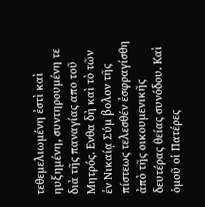τεθεμελιωμένη ἐστὶ καὶ ηυξημένη, συντηρουμένη τε διὰ τῆς παναγίας απο τοῦ Μητρός. Ενθα δὴ καὶ τὸ τῶν ἐν Νικαίᾳ Σύμ βολον τῆς πίστεως τελεσθέν ἐσφραγίσθη ἀπὸ τῆς οικουμενικῆς δευτέρας θείας συνόδου. Καὶ ὁμοῦ οἱ Πατέρες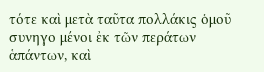τότε καὶ μετὰ ταῦτα πολλάκις ὁμοῦ συνηγο μένοι ἐκ τῶν περάτων ἁπάντων, καὶ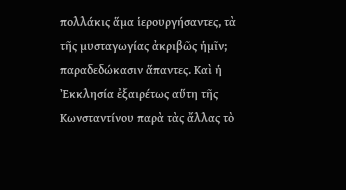πολλάκις ἅμα ἱερουργήσαντες, τὰ τῆς μυσταγωγίας ἀκριβῶς ἡμῖν; παραδεδώκασιν ἅπαντες. Καὶ ἡ Ἐκκλησία ἐξαιρέτως αὕτη τῆς Κωνσταντίνου παρὰ τὰς ἄλλας τὸ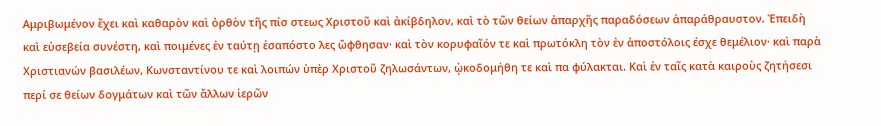Αμριβωμένον ἔχει καὶ καθαρὸν καὶ ὀρθὸν τῆς πίσ στεως Χριστοῦ καὶ ἀκίβδηλον, καὶ τὸ τῶν θείων ἀπαρχῆς παραδόσεων ἀπαράθραυστον. Ἐπειδὴ καὶ εὐσεβεία συνέστη, καὶ ποιμένες ἐν ταύτῃ ἐσαπόστο λες ὤφθησαν· καὶ τὸν κορυφαῖόν τε καὶ πρωτόκλη τὸν ἐν ἀποστόλοις έσχε θεμέλιον· καὶ παρὰ Χριστιανών βασιλέων, Κωνσταντίνου τε καὶ λοιπών ὑπὲρ Χριστοῦ ζηλωσάντων, ᾠκοδομήθη τε καὶ πα φύλακται. Καὶ ἐν ταῖς κατὰ καιροὺς ζητήσεσι περί σε θείων δογμάτων καὶ τῶν ἄλλων ἱερῶν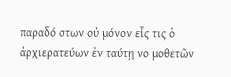παραδό στων οὐ μόνον εἷς τις ὁ ἀρχιερατεύων ἐν ταύτῃ νο μοθετῶν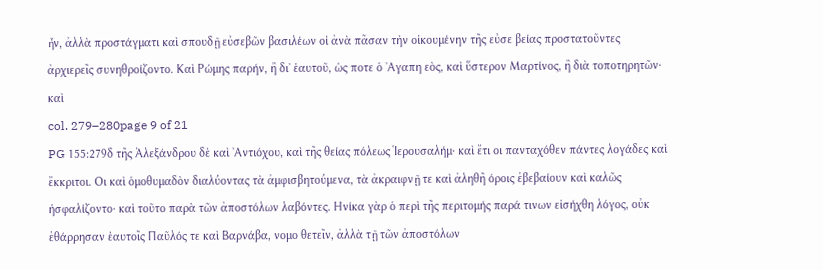ἦν, ἀλλὰ προστάγματι καὶ σπουδῇ εὐσεβῶν βασιλέων οἱ ἀνὰ πᾶσαν τὴν οἰκουμένην τῆς εὐσε βείας προστατοῦντες ἀρχιερεῖς συνηθροίζοντο. Καὶ Ρώμης παρήν, ἢ δι᾽ ἑαυτοῦ, ὡς ποτε ὁ ᾿Αγαπη εὸς, καὶ ὕστερον Μαρτίνος, ἢ διὰ τοποτηρητῶν· καὶ
col. 279–280page 9 of 21
PG 155:279δ τῆς Ἀλεξάνδρου δὲ καὶ ᾿Αντιόχου, καὶ τῆς θείας πόλεως Ἱερουσαλήμ· καὶ ἔτι οι πανταχόθεν πάντες λογάδες καὶ ἔκκριτοι. Οι καὶ ὁμοθυμαδὸν διαλύοντας τὰ ἀμφισβητούμενα, τὰ ἀκραιφνῇ τε καὶ ἀληθῆ όροις ἐβεβαίουν καὶ καλῶς ἡσφαλίζοντο· καὶ τοῦτο παρὰ τῶν ἀποστόλων λαβόντες. Ηνίκα γὰρ ὁ περὶ τῆς περιτομής παρά τινων εἰσήχθη λόγος, οὐκ ἐθάρρησαν ἑαυτοῖς Παῦλός τε καὶ Βαρνάβα, νομο θετεῖν, ἀλλὰ τῇ τῶν ἀποστόλων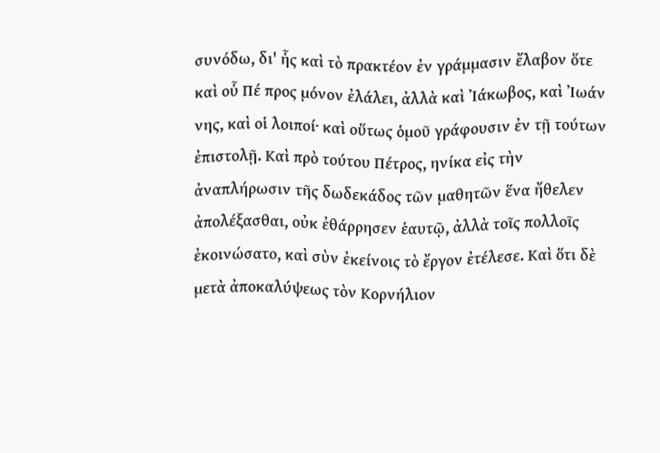συνόδω, δι' ἧς καὶ τὸ πρακτέον ἐν γράμμασιν ἔλαβον ὅτε καὶ οὗ Πέ προς μόνον ἐλάλει, ἀλλὰ καὶ Ἰάκωβος, καὶ Ἰωάν νης, καὶ οἱ λοιποί· καὶ οὕτως ὁμοῦ γράφουσιν ἐν τῇ τούτων ἐπιστολῇ. Καὶ πρὸ τούτου Πέτρος, ηνίκα εἰς τὴν ἀναπλήρωσιν τῆς δωδεκάδος τῶν μαθητῶν ἕνα ἤθελεν ἀπολέξασθαι, οὐκ ἐθάρρησεν ἑαυτῷ, ἀλλὰ τοῖς πολλοῖς ἐκοινώσατο, καὶ σὺν ἐκείνοις τὸ ἔργον ἐτέλεσε. Καὶ ὅτι δὲ μετὰ ἀποκαλύψεως τὸν Κορνήλιον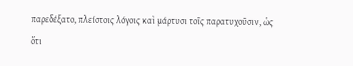παρεδέξατο, πλείστοις λόγοις καὶ μάρτυσι τοῖς παρατυχοῦσιν, ὡς ὅτι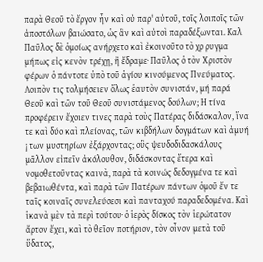παρὰ Θεοῦ τὸ ἔργον ἦν καὶ οὐ παρ' αὐτοῦ, τοῖς λοιποῖς τῶν ἀποστόλων βαιώσατο, ὡς ἂν καὶ αὐτοὶ παραδέξωνται. Καλ Παῦλος δὲ ὁμοίως ανήρχετο καὶ ἐκοινοῦτο τὸ χρ ρυγμα μήπως εἰς κενὸν τρέχῃ, ἢ ἔδραμε· Παῦλος ὁ τὸν Χριστὸν φέρων ὁ πάντοτε ὑπὸ τοῦ ἁγίου κινούμενος Πνεύματος. Λοιπὸν τις τολμήσειεν ὅλως ἑαυτὸν συνιστάν, μή παρά Θεοῦ καὶ τῶν τοῦ Θεοῦ συνιστάμενος δούλων; Η τίνα προφέρειν ἔχοιεν τινες παρὰ τοὺς Πατέρας διδάσκαλον, ἵνα τε καὶ δύο καὶ πλείονας, τῶν κιβδήλων δογμάτων καὶ ἀμυή ¡ των μυστηρίων ἐξάρχοντας; οὓς ψευδοδιδασκάλους μᾶλλον εἰπεῖν ἀκόλουθον, διδάσκοντας ἕτερα καὶ νομοθετοῦντας καινὰ, παρὰ τὰ κοινώς δεδογμένα τε καὶ βεβαιωθέντα, καὶ παρὰ τῶν Πατέρων πάντων ὁμοῦ ἔν τε ταῖς κοιναῖς συνελεύσεσι καὶ πανταχού παραδεδομένα. Καὶ ἱκανὰ μὲν τὰ περὶ τούτου· ὁ ἱερὸς δίσκος τὸν ἱερώτατον ἄρτον ἔχει, καὶ τὸ θεῖον ποτήριον, τὸν οἶνον μετὰ τοῦ ὕδατος,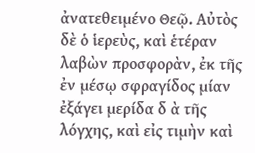ἀνατεθειμένο Θεῷ. Αὐτὸς δὲ ὁ ἱερεὺς, καὶ ἑτέραν λαβὼν προσφορὰν, ἐκ τῆς ἐν μέσῳ σφραγίδος μίαν ἐξάγει μερίδα δ ὰ τῆς λόγχης, καὶ εἰς τιμὴν καὶ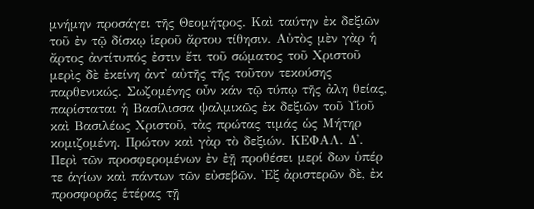μνήμην προσάγει τῆς Θεομήτρος. Καὶ ταύτην ἐκ δεξιῶν τοῦ ἐν τῷ δίσκῳ ἱεροῦ ἄρτου τίθησιν. Αὐτὸς μὲν γὰρ ἡ ἄρτος ἀντίτυπός ἐστιν ἔτι τοῦ σώματος τοῦ Χριστοῦ μερὶς δὲ ἐκείνη ἀντ᾿ αὐτῆς τῆς τοῦτον τεκούσης παρθενικώς. Σωζομένης οὖν κάν τῷ τύπῳ τῆς ἀλη θείας, παρίσταται ἡ Βασίλισσα ψαλμικῶς ἐκ δεξιῶν τοῦ Υἱοῦ καὶ Βασιλέως Χριστοῦ, τὰς πρώτας τιμάς ὡς Μήτηρ κομιζομένη. Πρώτον καὶ γὰρ τὸ δεξιών. ΚΕΦΑΛ. Δ'. Περὶ τῶν προσφερομένων ἐν ἐῇ προθέσει μερί δων ὑπέρ τε ἁγίων καὶ πάντων τῶν εὐσεβῶν. Ἐξ ἀριστερῶν δὲ, ἐκ προσφορᾶς ἑτέρας τῇ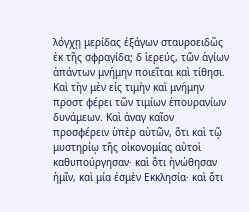λόγχῃ μερίδας ἐξάγων σταυροειδῶς ἐκ τῆς σφραγίδα; δ ἱερεύς, τῶν ἁγίων ἁπάντων μνήμην ποιεῖται καὶ τίθησι. Καὶ τὴν μὲν εἰς τιμὴν καὶ μνήμην προστ φέρει τῶν τιμίων ἐπουρανίων δυνάμεων. Καὶ ἀναγ καῖον προσφέρειν ὑπὲρ αὐτῶν, ὅτι καὶ τῷ μυστηρίῳ τῆς οἰκονομίας αὐτοὶ καθυπούργησαν· καὶ ὅτι ἡνώθησαν ἡμῖν, καὶ μία ἐσμὲν Εκκλησία· καὶ ὅτι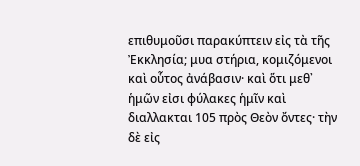επιθυμοῦσι παρακύπτειν εἰς τὰ τῆς Ἐκκλησία; μυα στήρια, κομιζόμενοι καὶ οὗτος ἀνάβασιν· καὶ ὅτι μεθ᾿ ἡμῶν εἰσι φύλακες ἡμῖν καὶ διαλλακται 105 πρὸς Θεὸν ὄντες· τὴν δὲ εἰς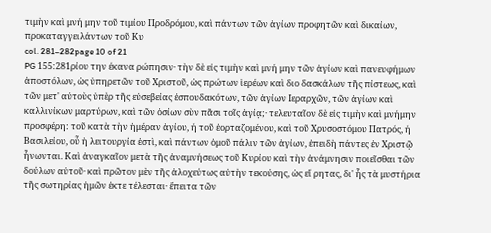τιμὴν καὶ μνή μην τοῦ τιμίου Προδρόμου, καὶ πάντων τῶν ἁγίων προφητῶν καὶ δικαίων, προκαταγγειλάντων τοῦ Κυ
col. 281–282page 10 of 21
PG 155:281ρίου την έκανα ρώπησιν· τὴν δὲ εἰς τιμὴν καὶ μνή μην τῶν ἁγίων καὶ πανευφήμων ἀποστόλων, ὡς ὑπηρετῶν τοῦ Χριστοῦ, ὡς πρώτων ἱερέων καὶ διο δασκάλων τῆς πίστεως, καὶ τῶν μετ' αὐτοὺς ὑπὲρ τῆς εὐσεβείας ἐσπουδακότων, τῶν ἁγίων Ιεραρχῶν, τῶν ἁγίων καὶ καλλινίκων μαρτύρων, καὶ τῶν ὁσίων σὺν πᾶσι τοῖς ἁγίᾳ;· τελευταῖον δὲ εἰς τιμὴν καὶ μνήμην προσφέρη: τοῦ κατὰ τὴν ἡμέραν ἁγίου, ή τοῦ ἑορταζομένου, καὶ τοῦ Χρυσοστόμου Πατρός, ή Βασιλείου, οὗ ἡ λειτουργία ἐστὶ, καὶ πάντων ὁμοῦ πάλιν τῶν ἁγίων, ἐπειδὴ πάντες ἐν Χριστῷ ἦνωνται. Καὶ ἀναγκαῖον μετὰ τῆς ἀναμνήσεως τοῦ Κυρίου καὶ τὴν ἀνάμνησιν ποιεῖσθαι τῶν δούλων αὐτοῦ· καὶ πρῶτον μὲν τῆς ἀλοχεύτως αὐτὴν τεκούσης, ὡς εἴ ρητας, δι' ἧς τὰ μυστήρια τῆς σωτηρίας ἡμῶν ἐκτε τέλεσται· ἔπειτα τῶν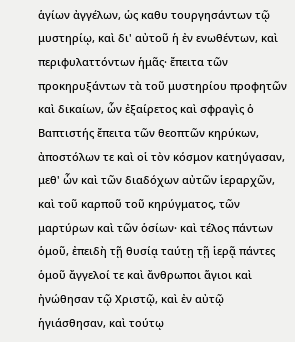ἁγίων ἀγγέλων, ὡς καθυ τουργησάντων τῷ μυστηρίῳ, καὶ δι' αὐτοῦ ἡ ἐν ενωθέντων, καὶ περιφυλαττόντων ἡμᾶς· ἔπειτα τῶν προκηρυξάντων τὰ τοῦ μυστηρίου προφητῶν καὶ δικαίων, ὧν ἐξαίρετος καὶ σφραγὶς ὁ Βαπτιστής ἔπειτα τῶν θεοπτῶν κηρύκων, ἀποστόλων τε καὶ οἱ τὸν κόσμον κατηύγασαν, μεθ' ὧν καὶ τῶν διαδόχων αὐτῶν ἱεραρχῶν, καὶ τοῦ καρποῦ τοῦ κηρύγματος, τῶν μαρτύρων καὶ τῶν ὁσίων· καὶ τέλος πάντων ὁμοῦ, ἐπειδὴ τῇ θυσίᾳ ταύτῃ τῇ ἱερᾷ πάντες ὁμοῦ ἄγγελοί τε καὶ ἄνθρωποι ἅγιοι καὶ ἠνώθησαν τῷ Χριστῷ, καὶ ἐν αὐτῷ ἡγιάσθησαν, καὶ τούτῳ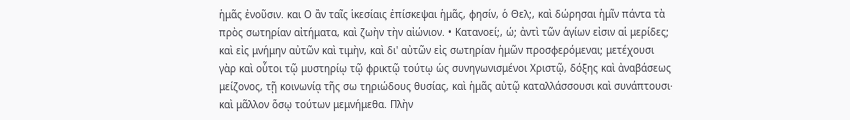ἡμᾶς ἐνοῦσιν. και Ο ἂν ταῖς ἱκεσίαις ἐπίσκεψαι ἡμᾶς, φησίν, ὁ Θελ;, καὶ δώρησαι ἡμῖν πάντα τὰ πρὸς σωτηρίαν αἰτήματα, καὶ ζωὴν τὴν αἰώνιον. • Κατανοεί;, ώ; ἀντὶ τῶν ἁγίων εἰσιν αἱ μερίδες; καὶ εἰς μνήμην αὐτῶν καὶ τιμὴν, καὶ δι' αὐτῶν εἰς σωτηρίαν ἡμῶν προσφερόμεναι; μετέχουσι γὰρ καὶ οὗτοι τῷ μυστηρίῳ τῷ φρικτῷ τούτῳ ὡς συνηγωνισμένοι Χριστῷ, δόξης καὶ ἀναβάσεως μείζονος, τῇ κοινωνίᾳ τῆς σω τηριώδους θυσίας, καὶ ἡμᾶς αὐτῷ καταλλάσσουσι καὶ συνάπτουσι· καὶ μᾶλλον ὅσῳ τούτων μεμνήμεθα. Πλὴν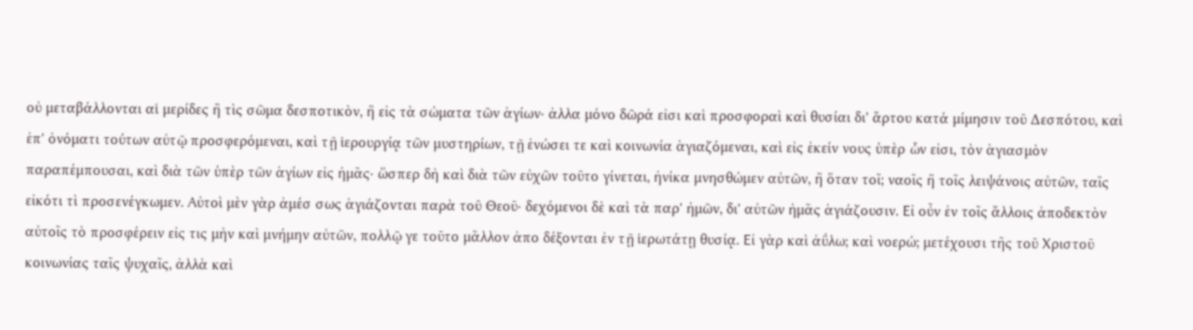οὐ μεταβάλλονται αἱ μερίδες ἢ τὶς σῶμα δεσποτικὸν, ἢ εἰς τὰ σώματα τῶν ἁγίων· ἀλλα μόνο δῶρά εἰσι καὶ προσφοραὶ καὶ θυσίαι δι' ἄρτου κατά μίμησιν τοῦ Δεσπότου, καὶ ἐπ' ὀνόματι τούτων αὐτῷ προσφερόμεναι, καὶ τῇ ἱερουργίᾳ τῶν μυστηρίων, τῇ ἐνώσει τε καὶ κοινωνία ἁγιαζόμεναι, καὶ εἰς ἐκείν νους ὑπὲρ ὧν εἰσι, τὸν ἁγιασμὸν παραπέμπουσαι, καὶ διὰ τῶν ὑπὲρ τῶν ἁγίων εἰς ἡμᾶς· ὥσπερ δὴ καὶ διὰ τῶν εὐχῶν τοῦτο γίνεται, ἡνίκα μνησθώμεν αὐτῶν, ἢ ὅταν τοῖ; ναοῖς ἢ τοῖς λειψάνοις αὐτῶν, ταῖς εἰκότι τὶ προσενέγκωμεν. Αὐτοὶ μὲν γὰρ ἀμέσ σως ἁγιάζονται παρὰ τοῦ Θεοῦ· δεχόμενοι δὲ καὶ τὰ παρ' ἡμῶν, δι' αὐτῶν ἡμᾶς ἁγιάζουσιν. Εἰ οὖν ἐν τοῖς ἄλλοις ἀποδεκτὸν αὐτοῖς τὸ προσφέρειν εἰς τις μὴν καὶ μνήμην αὐτῶν, πολλῷ γε τοῦτο μᾶλλον ἀπο δέξονται ἐν τῇ ἱερωτάτῃ θυσίᾳ. Εἰ γὰρ καὶ ἀΰλω; καὶ νοερώ; μετέχουσι τῆς τοῦ Χριστοῦ κοινωνίας ταῖς ψυχαῖς, ἀλλὰ καὶ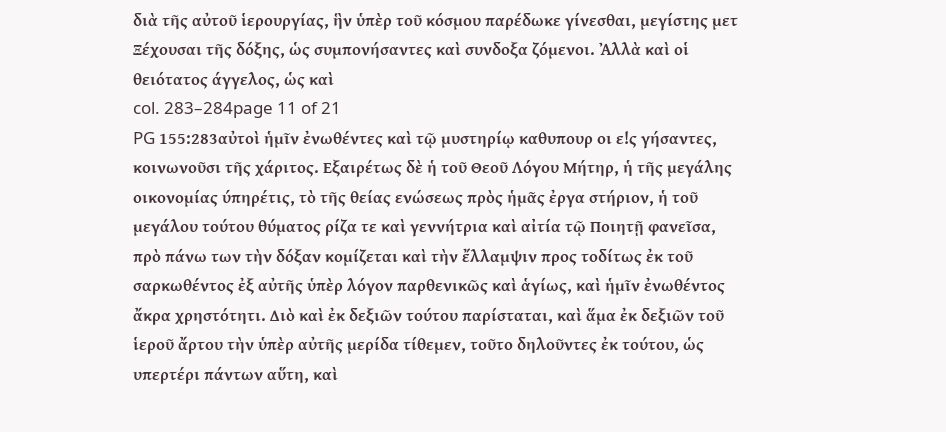διὰ τῆς αὐτοῦ ἱερουργίας, ἣν ὑπὲρ τοῦ κόσμου παρέδωκε γίνεσθαι, μεγίστης μετ Ξέχουσαι τῆς δόξης, ὡς συμπονήσαντες καὶ συνδοξα ζόμενοι. Ἀλλὰ καὶ οἱ θειότατος άγγελος, ὡς καὶ
col. 283–284page 11 of 21
PG 155:283αὐτοὶ ἡμῖν ἐνωθέντες καὶ τῷ μυστηρίῳ καθυπουρ οι ε!ς γήσαντες, κοινωνοῦσι τῆς χάριτος. Εξαιρέτως δὲ ἡ τοῦ Θεοῦ Λόγου Μήτηρ, ἡ τῆς μεγάλης οικονομίας ύπηρέτις, τὸ τῆς θείας ενώσεως πρὸς ἡμᾶς ἐργα στήριον, ἡ τοῦ μεγάλου τούτου θύματος ρίζα τε καὶ γεννήτρια καὶ αἰτία τῷ Ποιητῇ φανεῖσα, πρὸ πάνω των τὴν δόξαν κομίζεται καὶ τὴν ἔλλαμψιν προς τοδίτως ἐκ τοῦ σαρκωθέντος ἐξ αὐτῆς ὑπὲρ λόγον παρθενικῶς καὶ ἁγίως, καὶ ἡμῖν ἐνωθέντος ἄκρα χρηστότητι. Διὸ καὶ ἐκ δεξιῶν τούτου παρίσταται, καὶ ἅμα ἐκ δεξιῶν τοῦ ἱεροῦ ἄρτου τὴν ὑπὲρ αὐτῆς μερίδα τίθεμεν, τοῦτο δηλοῦντες ἐκ τούτου, ὡς υπερτέρι πάντων αὕτη, καὶ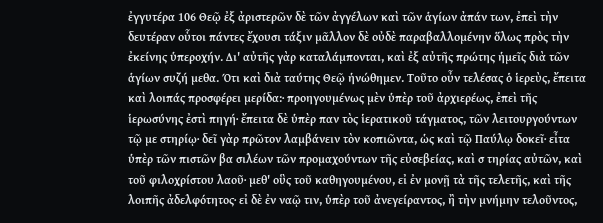ἐγγυτέρα 106 Θεῷ ἐξ ἀριστερῶν δὲ τῶν ἀγγέλων καὶ τῶν ἁγίων ἀπάν των, ἐπεὶ τὴν δευτέραν οὗτοι πάντες ἔχουσι τάξιν μᾶλλον δὲ οὐδὲ παραβαλλομένην ὅλως πρὸς τὴν ἐκείνης ὑπεροχήν. Δι' αὐτῆς γὰρ καταλάμπονται, καὶ ἐξ αὐτῆς πρώτης ἡμεῖς διὰ τῶν ἁγίων συζή μεθα. Ότι καὶ διὰ ταύτης Θεῷ ἡνώθημεν. Τοῦτο οὖν τελέσας ὁ ἱερεὺς, ἔπειτα καὶ λοιπάς προσφέρει μερίδα:· προηγουμένως μὲν ὑπὲρ τοῦ ἀρχιερέως, ἐπεὶ τῆς ἱερωσύνης ἐστὶ πηγή· ἔπειτα δὲ ὑπὲρ παν τὸς ἱερατικοῦ τάγματος, τῶν λειτουργούντων τῷ με στηρίῳ· δεῖ γὰρ πρῶτον λαμβάνειν τὸν κοπιῶντα, ὡς καὶ τῷ Παύλῳ δοκεῖ· εἶτα ὑπὲρ τῶν πιστῶν βα σιλέων τῶν προμαχούντων τῆς εὐσεβείας, καὶ σ τηρίας αὐτῶν, καὶ τοῦ φιλοχρίστου λαοῦ· μεθ' οὓς τοῦ καθηγουμένου, εἰ ἐν μονῇ τὰ τῆς τελετῆς, καὶ τῆς λοιπῆς ἀδελφότητος· εἰ δὲ ἐν ναῷ τιν, ὑπὲρ τοῦ ἀνεγείραντος, ἢ τὴν μνήμην τελοῦντος,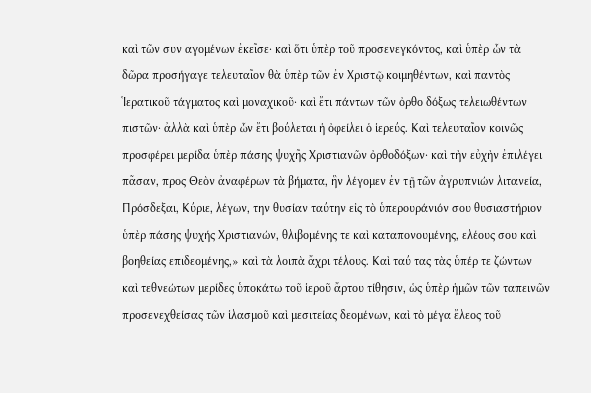καὶ τῶν συν αγομένων ἐκεῖσε· καὶ ὅτι ὑπὲρ τοῦ προσενεγκόντος, καὶ ὑπὲρ ὧν τὰ δῶρα προσήγαγε τελευταῖον θὰ ὑπὲρ τῶν ἐν Χριστῷ κοιμηθέντων, καὶ παντὸς Ἱερατικοῦ τάγματος καὶ μοναχικοῦ· καὶ ἔτι πάντων τῶν ὀρθο δόξως τελειωθέντων πιστῶν· ἀλλὰ καὶ ὑπὲρ ὧν ἔτι βούλεται ἡ ὀφείλει ὁ ἱερεύς. Καὶ τελευταῖον κοινῶς προσφέρει μερίδα ὑπὲρ πάσης ψυχῆς Χριστιανῶν ὀρθοδόξων· καὶ τὴν εὐχὴν ἐπιλέγει πᾶσαν, προς Θεὸν ἀναφέρων τὰ βήματα, ἣν λέγομεν ἐν τῇ τῶν ἀγρυπνιών λιτανεία, Πρόσδεξαι, Κύριε, λέγων, την θυσίαν ταύτην εἰς τὸ ὑπερουράνιόν σου θυσιαστήριον ὑπὲρ πάσης ψυχής Χριστιανών, θλιβομένης τε καὶ καταπονουμένης, ελέους σου καὶ βοηθείας επιδεομένης,» καὶ τὰ λοιπὰ ἄχρι τέλους. Καὶ ταύ τας τὰς ὑπέρ τε ζώντων καὶ τεθνεώτων μερίδες ὑποκάτω τοῦ ἱεροῦ ἄρτου τίθησιν, ὡς ὑπὲρ ἡμῶν τῶν ταπεινῶν προσενεχθείσας τῶν ἱλασμοῦ καὶ μεσιτείας δεομένων, καὶ τὸ μέγα ἔλεος τοῦ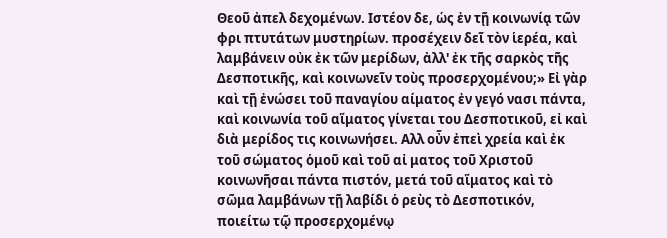Θεοῦ ἀπελ δεχομένων. Ιστέον δε, ὡς ἐν τῇ κοινωνίᾳ τῶν φρι πτυτάτων μυστηρίων. προσέχειν δεῖ τὸν ἱερέα, καὶ λαμβάνειν οὐκ ἐκ τῶν μερίδων, ἀλλ' ἐκ τῆς σαρκὸς τῆς Δεσποτικῆς, καὶ κοινωνεῖν τοὺς προσερχομένου;» Εἰ γὰρ καὶ τῇ ἐνώσει τοῦ παναγίου αίματος ἐν γεγό νασι πάντα, καὶ κοινωνία τοῦ αἵματος γίνεται του Δεσποτικοῦ, εἰ καὶ διὰ μερίδος τις κοινωνήσει. Αλλ οὖν ἐπεὶ χρεία καὶ ἐκ τοῦ σώματος ὁμοῦ καὶ τοῦ αἰ ματος τοῦ Χριστοῦ κοινωνῆσαι πάντα πιστόν, μετά τοῦ αἵματος καὶ τὸ σῶμα λαμβάνων τῇ λαβίδι ὁ ρεὺς τὸ Δεσποτικόν, ποιείτω τῷ προσερχομένῳ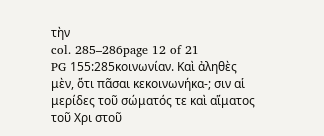τὴν
col. 285–286page 12 of 21
PG 155:285κοινωνίαν. Καὶ ἀληθὲς μὲν, ὅτι πᾶσαι κεκοινωνήκα-; σιν αἱ μερίδες τοῦ σώματός τε καὶ αἵματος τοῦ Χρι στοῦ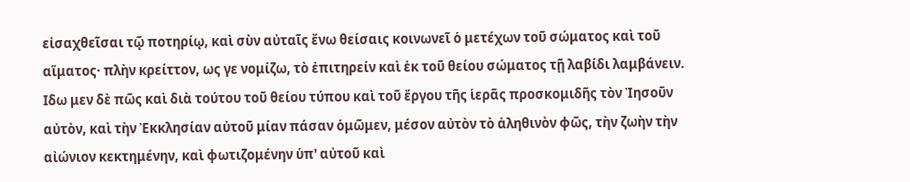εἰσαχθεῖσαι τῷ ποτηρίῳ, καὶ σὺν αὐταῖς ἔνω θείσαις κοινωνεῖ ὁ μετέχων τοῦ σώματος καὶ τοῦ αἵματος· πλὴν κρείττον, ως γε νομίζω, τὸ ἐπιτηρείν καὶ ἐκ τοῦ θείου σώματος τῇ λαβίδι λαμβάνειν. Ιδω μεν δὲ πῶς καὶ διὰ τούτου τοῦ θείου τύπου καὶ τοῦ ἔργου τῆς ἱερᾶς προσκομιδῆς τὸν Ἰησοῦν αὐτὸν, καὶ τὴν Ἐκκλησίαν αὐτοῦ μίαν πάσαν ὁμῶμεν, μέσον αὐτὸν τὸ ἀληθινὸν φῶς, τὴν ζωὴν τὴν αἰώνιον κεκτημένην, καὶ φωτιζομένην ὑπ' αὐτοῦ καὶ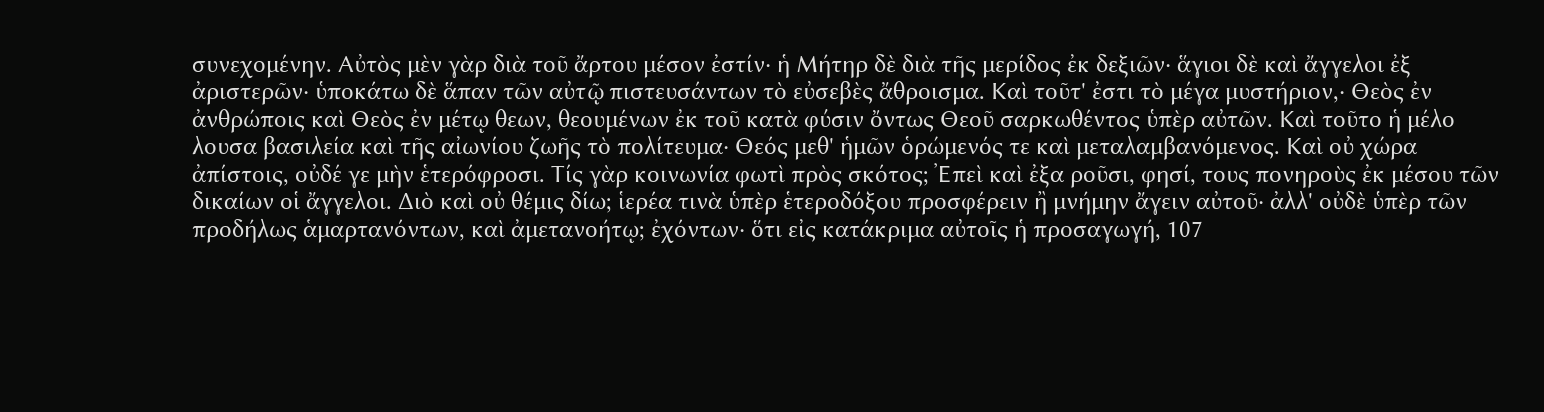συνεχομένην. Αὐτὸς μὲν γὰρ διὰ τοῦ ἄρτου μέσον ἐστίν· ἡ Μήτηρ δὲ διὰ τῆς μερίδος ἐκ δεξιῶν· ἅγιοι δὲ καὶ ἄγγελοι ἐξ ἀριστερῶν· ὑποκάτω δὲ ἅπαν τῶν αὐτῷ πιστευσάντων τὸ εὐσεβὲς ἄθροισμα. Καὶ τοῦτ' ἐστι τὸ μέγα μυστήριον,· Θεὸς ἐν ἀνθρώποις καὶ Θεὸς ἐν μέτῳ θεων, θεουμένων ἐκ τοῦ κατὰ φύσιν ὄντως Θεοῦ σαρκωθέντος ὑπὲρ αὐτῶν. Καὶ τοῦτο ἡ μέλο λουσα βασιλεία καὶ τῆς αἰωνίου ζωῆς τὸ πολίτευμα· Θεός μεθ' ἡμῶν ὁρώμενός τε καὶ μεταλαμβανόμενος. Καὶ οὐ χώρα ἀπίστοις, οὐδέ γε μὴν ἑτερόφροσι. Τίς γὰρ κοινωνία φωτὶ πρὸς σκότος; Ἐπεὶ καὶ ἐξα ροῦσι, φησί, τους πονηροὺς ἐκ μέσου τῶν δικαίων οἱ ἄγγελοι. Διὸ καὶ οὐ θέμις δίω; ἱερέα τινὰ ὑπὲρ ἑτεροδόξου προσφέρειν ἢ μνήμην ἄγειν αὐτοῦ· ἀλλ' οὐδὲ ὑπὲρ τῶν προδήλως ἁμαρτανόντων, καὶ ἀμετανοήτῳ; ἐχόντων· ὅτι εἰς κατάκριμα αὐτοῖς ἡ προσαγωγή, 107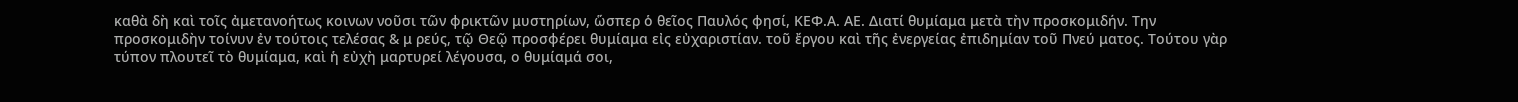καθὰ δὴ καὶ τοῖς ἀμετανοήτως κοινων νοῦσι τῶν φρικτῶν μυστηρίων, ὥσπερ ὁ θεῖος Παυλός φησί, ΚΕΦ.Α. ΑΕ. Διατί θυμίαμα μετὰ τὴν προσκομιδήν. Την προσκομιδὴν τοίνυν ἐν τούτοις τελέσας & μ ρεύς, τῷ Θεῷ προσφέρει θυμίαμα εἰς εὐχαριστίαν. τοῦ ἔργου καὶ τῆς ἐνεργείας ἐπιδημίαν τοῦ Πνεύ ματος. Τούτου γὰρ τύπον πλουτεῖ τὸ θυμίαμα, καὶ ἡ εὐχὴ μαρτυρεί λέγουσα, ο θυμίαμά σοι,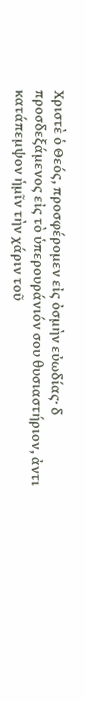Χριστὲ ὁ Θεός, προσφέρομεν εἰς ὀσμὴν εὐωδίας· δ προσδεξάμενος εἰς τὸ ὑπερουράνιόν σου θυσιαστήριον, ἀντι κατάπεμψον ἡμῖν τὴν χάριν τοῦ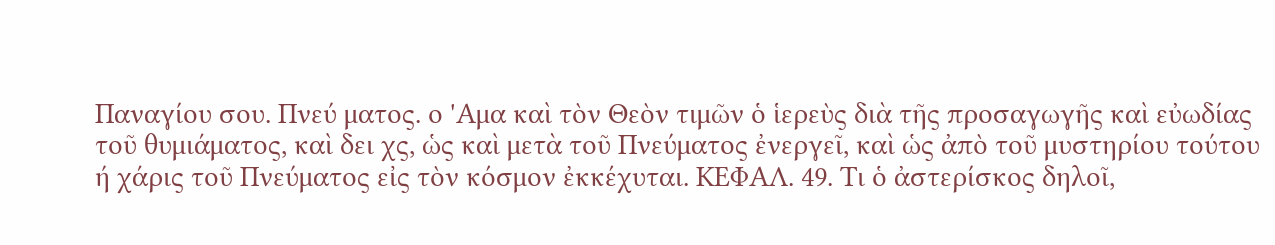Παναγίου σου. Πνεύ ματος. ο 'Αμα καὶ τὸν Θεὸν τιμῶν ὁ ἱερεὺς διὰ τῆς προσαγωγῆς καὶ εὐωδίας τοῦ θυμιάματος, καὶ δει χς, ὡς καὶ μετὰ τοῦ Πνεύματος ἐνεργεῖ, καὶ ὡς ἀπὸ τοῦ μυστηρίου τούτου ή χάρις τοῦ Πνεύματος εἰς τὸν κόσμον ἐκκέχυται. ΚΕΦΑΛ. 49. Τι ὁ ἀστερίσκος δηλοῖ,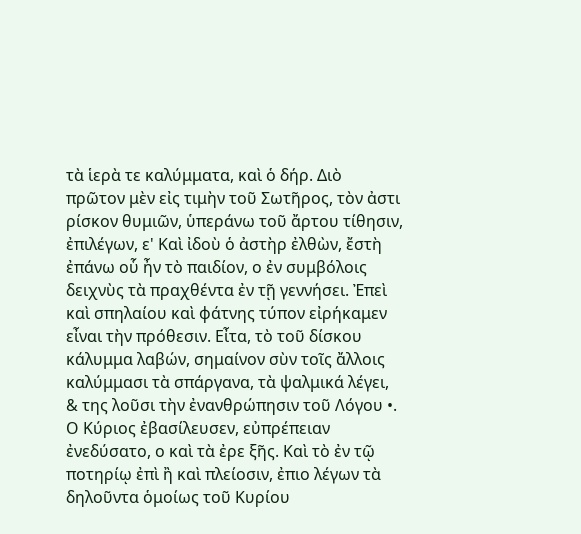τὰ ἱερὰ τε καλύμματα, καὶ ὁ δήρ. Διὸ πρῶτον μὲν εἰς τιμὴν τοῦ Σωτῆρος, τὸν ἀστι ρίσκον θυμιῶν, ὑπεράνω τοῦ ἄρτου τίθησιν, ἐπιλέγων, ε' Καὶ ἰδοὺ ὁ ἀστὴρ ἐλθὼν, ἔστὴ ἐπάνω οὗ ἦν τὸ παιδίον, ο ἐν συμβόλοις δειχνὺς τὰ πραχθέντα ἐν τῇ γεννήσει. Ἐπεὶ καὶ σπηλαίου καὶ φάτνης τύπον εἰρήκαμεν εἶναι τὴν πρόθεσιν. Εἶτα, τὸ τοῦ δίσκου κάλυμμα λαβών, σημαίνον σὺν τοῖς ἄλλοις καλύμμασι τὰ σπάργανα, τὰ ψαλμικά λέγει, & της λοῦσι τὴν ἐνανθρώπησιν τοῦ Λόγου •. Ο Κύριος ἐβασίλευσεν, εὐπρέπειαν ἐνεδύσατο, ο καὶ τὰ ἐρε ξῆς. Καὶ τὸ ἐν τῷ ποτηρίῳ ἐπὶ ἢ καὶ πλείοσιν, ἐπιο λέγων τὰ δηλοῦντα ὁμοίως τοῦ Κυρίου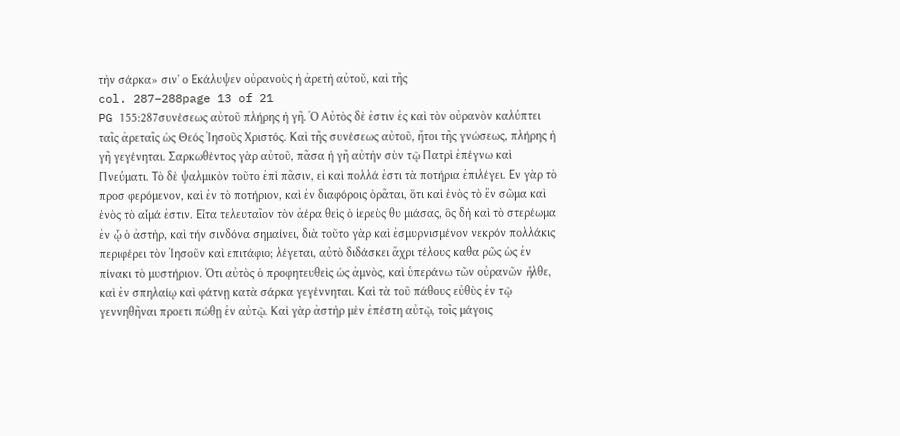τὴν σάρκα» σιν' ο Εκάλυψεν οὐρανοὺς ἡ ἀρετὴ αὐτοῦ, καὶ τῆς
col. 287–288page 13 of 21
PG 155:287συνέσεως αὐτοῦ πλήρης ἡ γῆ. Ὁ Αὐτὸς δὲ ἐστιν ἐς καὶ τὸν οὐρανὸν καλύπτει ταῖς ἀρεταῖς ὡς Θεός Ἰησοῦς Χριστός. Καὶ τῆς συνέσεως αὐτοῦ, ἤτοι τῆς γνώσεως, πλήρης ἡ γῆ γεγένηται. Σαρκωθέντος γὰρ αὐτοῦ, πᾶσα ἡ γῆ αὐτὴν σὺν τῷ Πατρὶ ἐπέγνω καὶ Πνεύματι. Τὸ δὲ ψαλμικὸν τοῦτο ἐπὶ πᾶσιν, εἰ καὶ πολλά ἐστι τὰ ποτήρια ἐπιλέγει. Εν γὰρ τὸ προσ φερόμενον, καὶ ἐν τὸ ποτήριον, καὶ ἐν διαφόροις ὁρᾶται, ὅτι καὶ ἑνὸς τὸ ἓν σῶμα καὶ ἑνὸς τὸ αἷμά ἐστιν. Εἶτα τελευταῖον τὸν ἀέρα θεὶς ὁ ἱερεὺς θυ μιάσας, ὃς δὴ καὶ τὸ στερέωμα ἐν ᾧ ὁ ἀστὴρ, καὶ τήν σινδόνα σημαίνει, διὰ τοῦτο γὰρ καὶ ἐσμυρνισμένον νεκρόν πολλάκις περιφέρει τὸν Ἰησοῦν καὶ επιτάφιο; λέγεται, αὐτὸ διδάσκει ἄχρι τέλους καθα ρῶς ὡς ἐν πίνακι τὸ μυστήριον. Ότι αὐτὸς ὁ προφητευθεὶς ὡς ἀμνὸς, καὶ ὑπεράνω τῶν οὐρανῶν ἦλθε, καὶ ἐν σπηλαίῳ καὶ φάτνῃ κατὰ σάρκα γεγέννηται. Καὶ τὰ τοῦ πάθους εὐθὺς ἐν τῷ γεννηθῆναι προετι πώθῃ ἐν αὐτῷ. Καὶ γὰρ ἀστὴρ μὲν ἐπέστη αὐτῷ, τοῖς μάγοις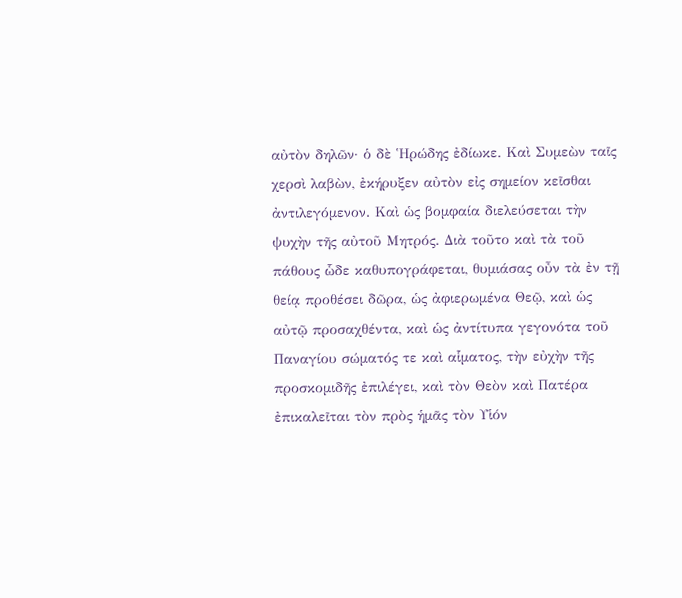αὐτὸν δηλῶν· ὁ δὲ Ἡρώδης ἐδίωκε. Καὶ Συμεὼν ταῖς χερσὶ λαβὼν, ἐκήρυξεν αὐτὸν εἰς σημείον κεῖσθαι ἀντιλεγόμενον. Καὶ ὡς βομφαία διελεύσεται τὴν ψυχὴν τῆς αὐτοῦ Μητρός. Διὰ τοῦτο καὶ τὰ τοῦ πάθους ὧδε καθυπογράφεται, θυμιάσας οὖν τὰ ἐν τῇ θείᾳ προθέσει δῶρα, ὡς ἀφιερωμένα Θεῷ, καὶ ὡς αὐτῷ προσαχθέντα, καὶ ὡς ἀντίτυπα γεγονότα τοῦ Παναγίου σώματός τε καὶ αἷματος, τὴν εὐχὴν τῆς προσκομιδῆς ἐπιλέγει, καὶ τὸν Θεὸν καὶ Πατέρα ἐπικαλεῖται τὸν πρὸς ἡμᾶς τὸν Υἱόν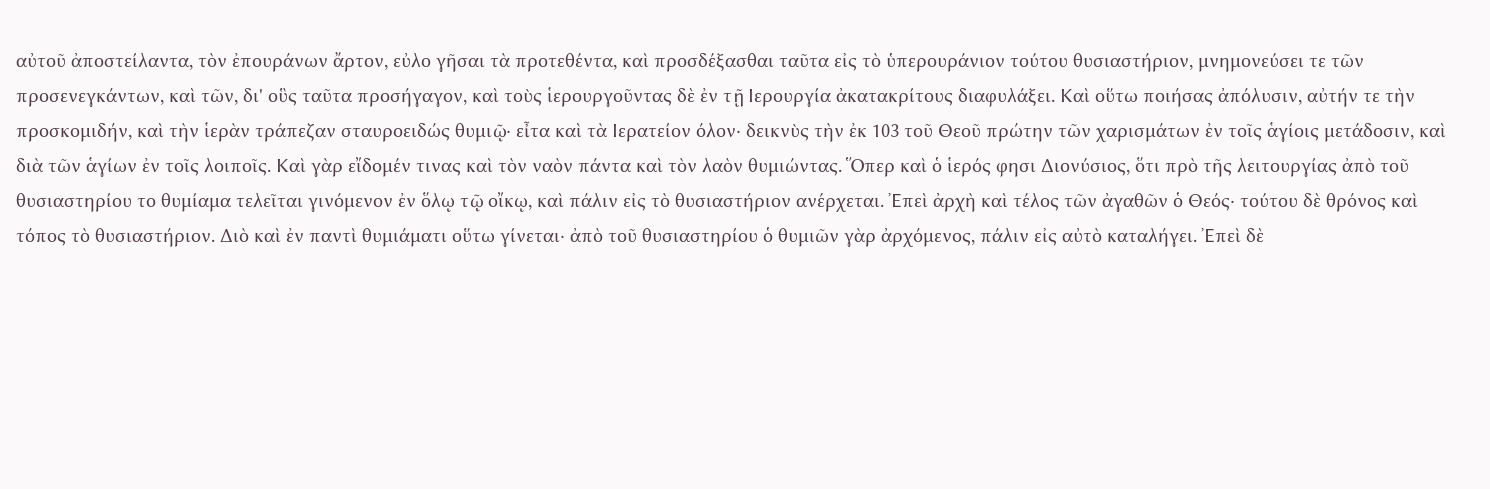αὐτοῦ ἀποστείλαντα, τὸν ἐπουράνων ἄρτον, εὐλο γῆσαι τὰ προτεθέντα, καὶ προσδέξασθαι ταῦτα εἰς τὸ ὑπερουράνιον τούτου θυσιαστήριον, μνημονεύσει τε τῶν προσενεγκάντων, καὶ τῶν, δι' οὓς ταῦτα προσήγαγον, καὶ τοὺς ἱερουργοῦντας δὲ ἐν τῇ Ιερουργία ἀκατακρίτους διαφυλάξει. Καὶ οὕτω ποιήσας ἀπόλυσιν, αὐτήν τε τὴν προσκομιδήν, καὶ τὴν ἱερὰν τράπεζαν σταυροειδώς θυμιῷ· εἶτα καὶ τὰ Ιερατείον όλον· δεικνὺς τὴν ἐκ 103 τοῦ Θεοῦ πρώτην τῶν χαρισμάτων ἐν τοῖς ἁγίοις μετάδοσιν, καὶ διὰ τῶν ἁγίων ἐν τοῖς λοιποῖς. Καὶ γὰρ εἴδομέν τινας καὶ τὸν ναὸν πάντα καὶ τὸν λαὸν θυμιώντας. Ὅπερ καὶ ὁ ἱερός φησι Διονύσιος, ὅτι πρὸ τῆς λειτουργίας ἀπὸ τοῦ θυσιαστηρίου το θυμίαμα τελεῖται γινόμενον ἐν ὅλῳ τῷ οἴκῳ, καὶ πάλιν εἰς τὸ θυσιαστήριον ανέρχεται. Ἐπεὶ ἀρχὴ καὶ τέλος τῶν ἀγαθῶν ὁ Θεός· τούτου δὲ θρόνος καὶ τόπος τὸ θυσιαστήριον. Διὸ καὶ ἐν παντὶ θυμιάματι οὕτω γίνεται· ἀπὸ τοῦ θυσιαστηρίου ὁ θυμιῶν γὰρ ἀρχόμενος, πάλιν εἰς αὐτὸ καταλήγει. Ἐπεὶ δὲ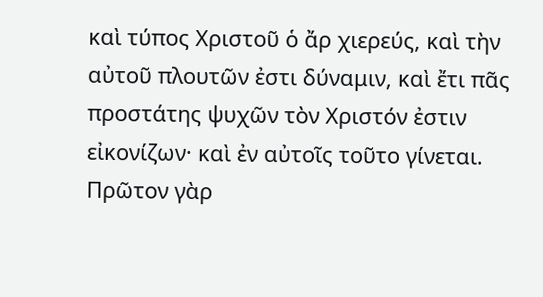καὶ τύπος Χριστοῦ ὁ ἄρ χιερεύς, καὶ τὴν αὐτοῦ πλουτῶν ἐστι δύναμιν, καὶ ἔτι πᾶς προστάτης ψυχῶν τὸν Χριστόν ἐστιν εἰκονίζων· καὶ ἐν αὐτοῖς τοῦτο γίνεται. Πρῶτον γὰρ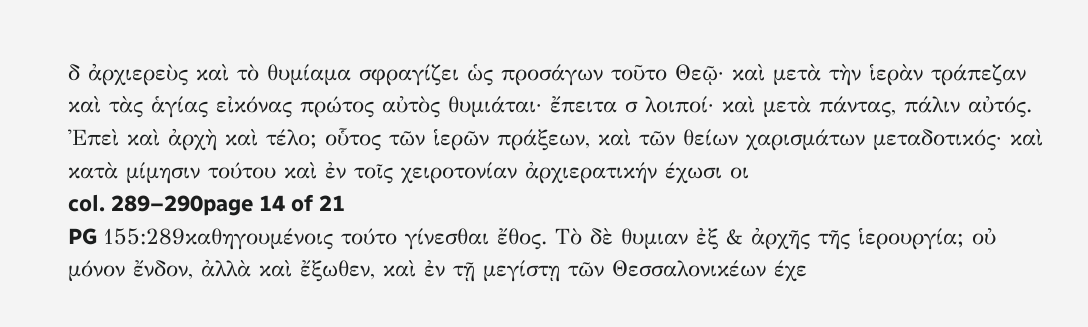δ ἀρχιερεὺς καὶ τὸ θυμίαμα σφραγίζει ὡς προσάγων τοῦτο Θεῷ· καὶ μετὰ τὴν ἱερὰν τράπεζαν καὶ τὰς ἁγίας εἰκόνας πρώτος αὐτὸς θυμιάται· ἔπειτα σ λοιποί· καὶ μετὰ πάντας, πάλιν αὐτός. Ἐπεὶ καὶ ἀρχὴ καὶ τέλο; οὗτος τῶν ἱερῶν πράξεων, καὶ τῶν θείων χαρισμάτων μεταδοτικός· καὶ κατὰ μίμησιν τούτου καὶ ἐν τοῖς χειροτονίαν ἀρχιερατικήν έχωσι οι
col. 289–290page 14 of 21
PG 155:289καθηγουμένοις τούτο γίνεσθαι ἔθος. Τὸ δὲ θυμιαν ἐξ & ἀρχῆς τῆς ἱερουργία; οὐ μόνον ἔνδον, ἀλλὰ καὶ ἔξωθεν, καὶ ἐν τῇ μεγίστῃ τῶν Θεσσαλονικέων έχε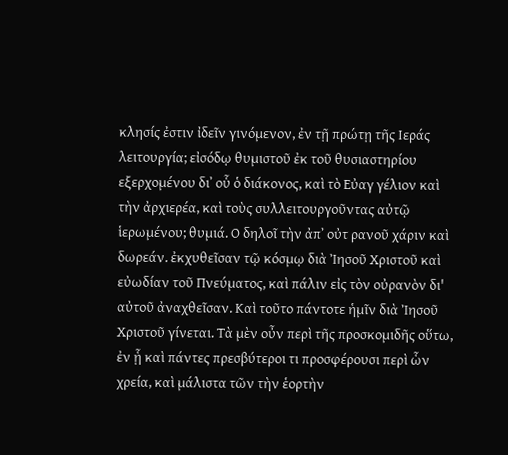κλησίς ἐστιν ἰδεῖν γινόμενον, ἐν τῇ πρώτῃ τῆς Ιεράς λειτουργία; εἰσόδῳ θυμιστοῦ ἐκ τοῦ θυσιαστηρίου εξερχομένου δι᾽ οὗ ὁ διάκονος, καὶ τὸ Εὐαγ γέλιον καὶ τὴν ἀρχιερέα, καὶ τοὺς συλλειτουργοῦντας αὐτῷ ἱερωμένου; θυμιά. Ο δηλοῖ τὴν ἀπ᾿ οὐτ ρανοῦ χάριν καὶ δωρεάν. ἐκχυθεῖσαν τῷ κόσμῳ διὰ Ἰησοῦ Χριστοῦ καὶ εὐωδίαν τοῦ Πνεύματος, καὶ πάλιν εἰς τὸν οὐρανὸν δι' αὐτοῦ ἀναχθεῖσαν. Καὶ τοῦτο πάντοτε ἡμῖν διὰ Ἰησοῦ Χριστοῦ γίνεται. Τὰ μὲν οὖν περὶ τῆς προσκομιδῆς οὕτω, ἐν ᾗ καὶ πάντες πρεσβύτεροι τι προσφέρουσι περὶ ὧν χρεία, καὶ μάλιστα τῶν τὴν ἑορτὴν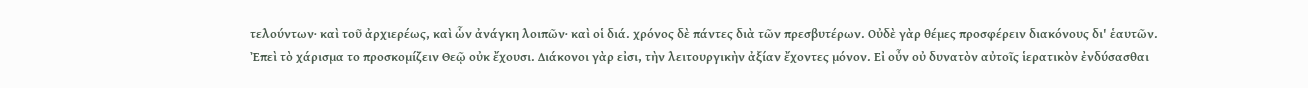τελούντων· καὶ τοῦ ἀρχιερέως, καὶ ὧν ἀνάγκη λοιπῶν· καὶ οἱ διά. χρόνος δὲ πάντες διὰ τῶν πρεσβυτέρων. Οὐδὲ γὰρ θέμες προσφέρειν διακόνους δι' ἑαυτῶν. Ἐπεὶ τὸ χάρισμα το προσκομίζειν Θεῷ οὐκ ἔχουσι. Διάκονοι γὰρ εἰσι, τὴν λειτουργικὴν ἀξίαν ἔχοντες μόνον. Εἰ οὖν οὐ δυνατὸν αὐτοῖς ἱερατικὸν ἐνδύσασθαι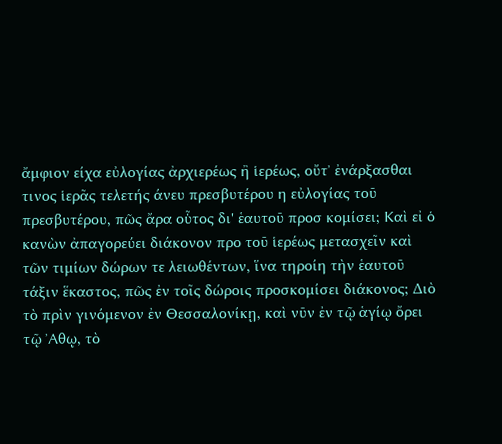ἄμφιον είχα εὐλογίας ἀρχιερέως ἢ ἱερέως, οὔτ᾽ ἐνάρξασθαι τινος ἱερᾶς τελετής άνευ πρεσβυτέρου η εὐλογίας τοῦ πρεσβυτέρου, πῶς ἄρα οὗτος δι' ἑαυτοῦ προσ κομίσει; Καὶ εἰ ὁ κανὼν ἀπαγορεύει διάκονον προ τοῦ ἱερέως μετασχεῖν καὶ τῶν τιμίων δώρων τε λειωθέντων, ἵνα τηροίη τὴν ἑαυτοῦ τάξιν ἕκαστος, πῶς ἐν τοῖς δώροις προσκομίσει διάκονος; Διὸ τὸ πρὶν γινόμενον ἐν Θεσσαλονίκῃ, καὶ νῦν ἐν τῷ ἁγίῳ ὄρει τῷ ᾿Αθῳ, τὸ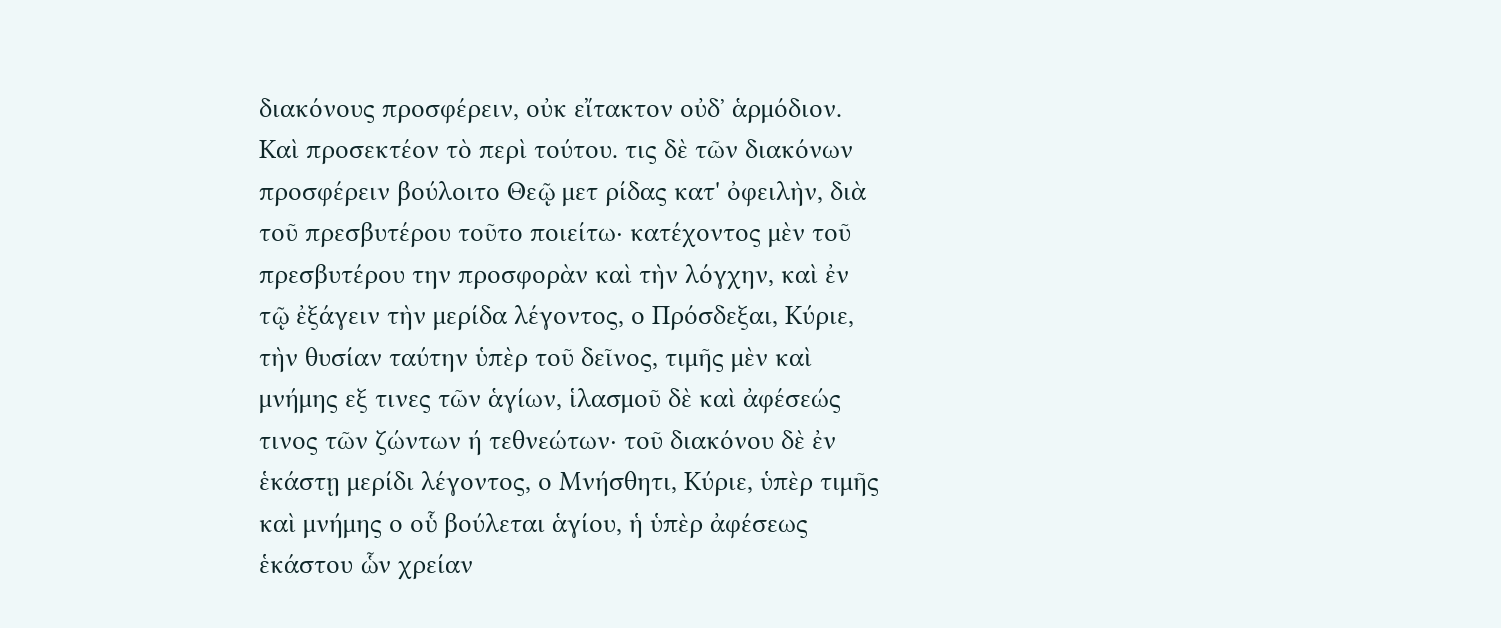διακόνους προσφέρειν, οὐκ εἴτακτον οὐδ᾽ ἁρμόδιον. Καὶ προσεκτέον τὸ περὶ τούτου. τις δὲ τῶν διακόνων προσφέρειν βούλοιτο Θεῷ μετ ρίδας κατ' ὀφειλὴν, διὰ τοῦ πρεσβυτέρου τοῦτο ποιείτω· κατέχοντος μὲν τοῦ πρεσβυτέρου την προσφορὰν καὶ τὴν λόγχην, καὶ ἐν τῷ ἐξάγειν τὴν μερίδα λέγοντος, ο Πρόσδεξαι, Κύριε, τὴν θυσίαν ταύτην ὑπὲρ τοῦ δεῖνος, τιμῆς μὲν καὶ μνήμης εξ τινες τῶν ἁγίων, ἱλασμοῦ δὲ καὶ ἀφέσεώς τινος τῶν ζώντων ή τεθνεώτων· τοῦ διακόνου δὲ ἐν ἑκάστῃ μερίδι λέγοντος, ο Μνήσθητι, Κύριε, ὑπὲρ τιμῆς καὶ μνήμης ο οὗ βούλεται ἁγίου, ἡ ὑπὲρ ἀφέσεως ἑκάστου ὧν χρείαν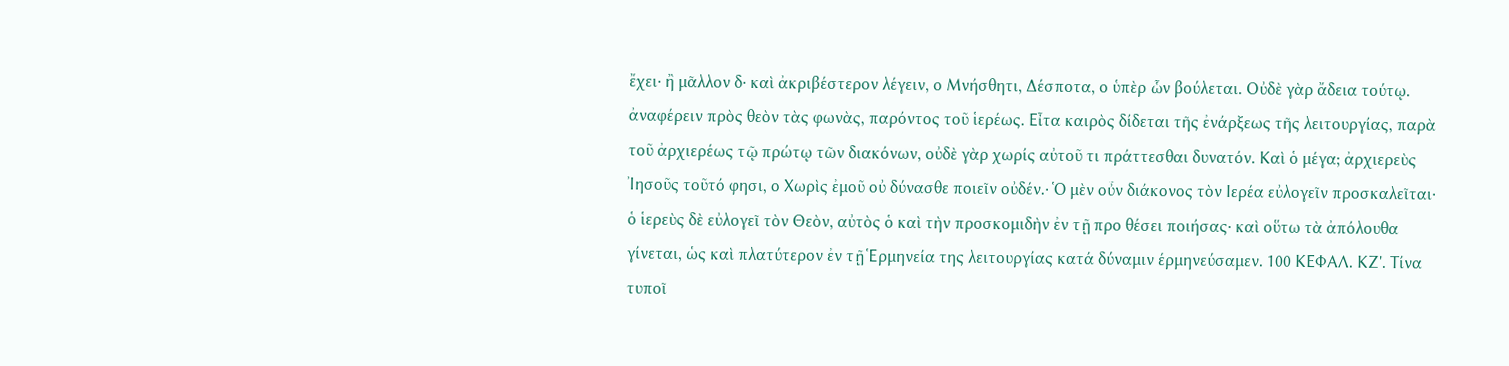ἔχει· ἢ μᾶλλον δ· καὶ ἀκριβέστερον λέγειν, ο Μνήσθητι, Δέσποτα, ο ὑπὲρ ὧν βούλεται. Οὐδὲ γὰρ ἄδεια τούτῳ. ἀναφέρειν πρὸς θεὸν τὰς φωνὰς, παρόντος τοῦ ἱερέως. Εἶτα καιρὸς δίδεται τῆς ἐνάρξεως τῆς λειτουργίας, παρὰ τοῦ ἀρχιερέως τῷ πρώτῳ τῶν διακόνων, οὐδὲ γὰρ χωρίς αὐτοῦ τι πράττεσθαι δυνατόν. Καὶ ὁ μέγα; ἀρχιερεὺς Ἰησοῦς τοῦτό φησι, ο Χωρὶς ἐμοῦ οὐ δύνασθε ποιεῖν οὐδέν.· Ὁ μὲν οὖν διάκονος τὸν Ιερέα εὐλογεῖν προσκαλεῖται· ὁ ἱερεὺς δὲ εὐλογεῖ τὸν Θεὸν, αὐτὸς ὁ καὶ τὴν προσκομιδὴν ἐν τῇ προ θέσει ποιήσας· καὶ οὕτω τὰ ἀπόλουθα γίνεται, ὡς καὶ πλατύτερον ἐν τῇ Ἑρμηνεία της λειτουργίας κατά δύναμιν έρμηνεύσαμεν. 100 ΚΕΦΑΛ. ΚΖ'. Τίνα τυποῖ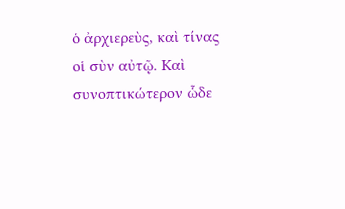ὁ ἀρχιερεὺς, καὶ τίνας οἱ σὺν αὐτῷ. Καὶ συνοπτικώτερον ὧδε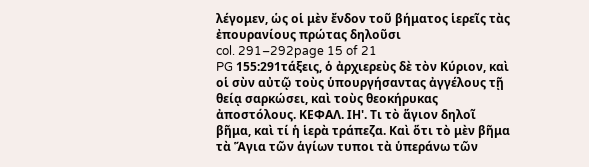λέγομεν, ὡς οἱ μὲν ἔνδον τοῦ βήματος ἱερεῖς τὰς ἐπουρανίους πρώτας δηλοῦσι
col. 291–292page 15 of 21
PG 155:291τάξεις, ὁ ἀρχιερεὺς δὲ τὸν Κύριον, καὶ οἱ σὺν αὐτῷ τοὺς ὑπουργήσαντας ἀγγέλους τῇ θείᾳ σαρκώσει, καὶ τοὺς θεοκήρυκας ἀποστόλους. ΚΕΦΑΛ. ΙΗ'. Τι τὸ ἅγιον δηλοῖ βῆμα, καὶ τί ἡ ἱερὰ τράπεζα. Καὶ ὅτι τὸ μὲν βῆμα τὰ Ἅγια τῶν ἁγίων τυποι τὰ ὑπεράνω τῶν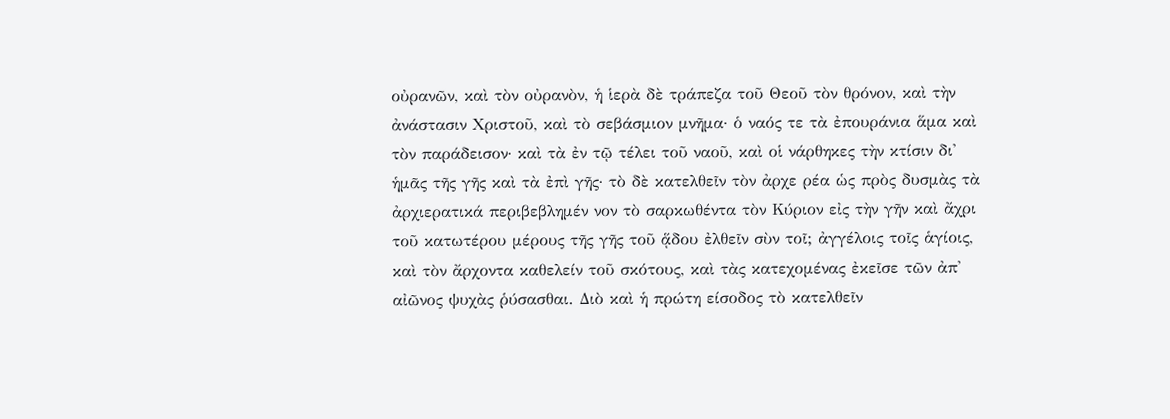οὐρανῶν, καὶ τὸν οὐρανὸν, ἡ ἱερὰ δὲ τράπεζα τοῦ Θεοῦ τὸν θρόνον, καὶ τὴν ἀνάστασιν Χριστοῦ, καὶ τὸ σεβάσμιον μνῆμα· ὁ ναός τε τὰ ἐπουράνια ἅμα καὶ τὸν παράδεισον· καὶ τὰ ἐν τῷ τέλει τοῦ ναοῦ, καὶ οἱ νάρθηκες τὴν κτίσιν δι' ἡμᾶς τῆς γῆς καὶ τὰ ἐπὶ γῆς· τὸ δὲ κατελθεῖν τὸν ἀρχε ρέα ὡς πρὸς δυσμὰς τὰ ἀρχιερατικά περιβεβλημέν νον τὸ σαρκωθέντα τὸν Κύριον εἰς τὴν γῆν καὶ ἄχρι τοῦ κατωτέρου μέρους τῆς γῆς τοῦ ᾅδου ἐλθεῖν σὺν τοῖ; ἀγγέλοις τοῖς ἁγίοις, καὶ τὸν ἄρχοντα καθελείν τοῦ σκότους, καὶ τὰς κατεχομένας ἐκεῖσε τῶν ἀπ' αἰῶνος ψυχὰς ῥύσασθαι. Διὸ καὶ ἡ πρώτη είσοδος τὸ κατελθεῖν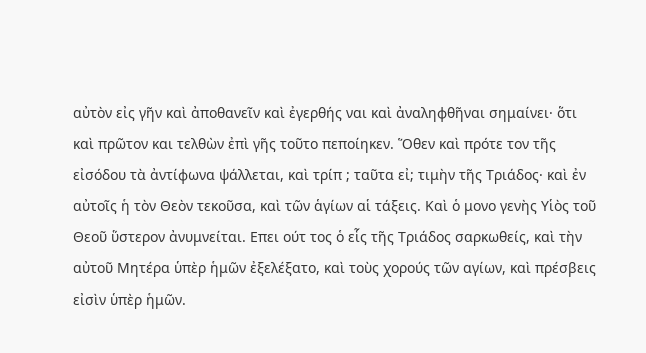αὐτὸν εἰς γῆν καὶ ἀποθανεῖν καὶ ἐγερθής ναι καὶ ἀναληφθῆναι σημαίνει· ὅτι καὶ πρῶτον και τελθὼν ἐπὶ γῆς τοῦτο πεποίηκεν. Ὅθεν καὶ πρότε τον τῆς εἰσόδου τὰ ἀντίφωνα ψάλλεται, καὶ τρίπ ; ταῦτα εἰ; τιμὴν τῆς Τριάδος· καὶ ἐν αὐτοῖς ἡ τὸν Θεὸν τεκοῦσα, καὶ τῶν ἁγίων αἱ τάξεις. Καὶ ὁ μονο γενὴς Υἱὸς τοῦ Θεοῦ ὕστερον ἀνυμνείται. Επει ούτ τος ὁ εἷς τῆς Τριάδος σαρκωθείς, καὶ τὴν αὐτοῦ Μητέρα ὑπὲρ ἡμῶν ἐξελέξατο, καὶ τοὺς χορούς τῶν αγίων, καὶ πρέσβεις εἰσὶν ὑπὲρ ἡμῶν.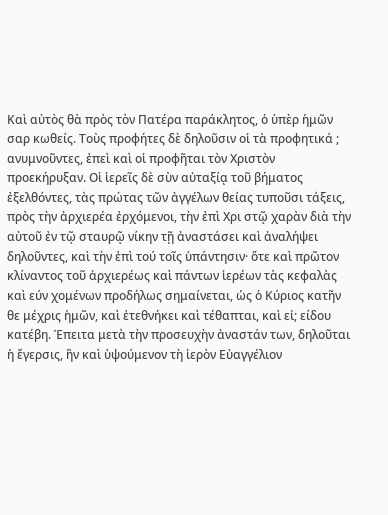Καὶ αὐτὸς θὰ πρὸς τὸν Πατέρα παράκλητος, ὁ ὑπὲρ ἡμῶν σαρ κωθείς. Τοὺς προφήτες δὲ δηλοῦσιν οἱ τὰ προφητικά ; ανυμνοῦντες, ἐπεὶ καὶ οἱ προφῆται τὸν Χριστὸν προεκήρυξαν. Οἱ ἱερεῖς δὲ σὺν αὐταξίᾳ τοῦ βήματος ἐξελθόντες, τὰς πρώτας τῶν ἀγγέλων θείας τυποῦσι τάξεις, πρὸς τὴν ἀρχιερέα ἐρχόμενοι, τὴν ἐπὶ Χρι στῷ χαρὰν διὰ τὴν αὐτοῦ ἐν τῷ σταυρῷ νίκην τῇ ἀναστάσει καὶ ἀναλήψει δηλοῦντες, καὶ τὴν ἐπὶ τού τοῖς ὑπάντησιν· ὅτε καὶ πρῶτον κλίναντος τοῦ ἀρχιερέως καὶ πάντων ἱερέων τὰς κεφαλὰς καὶ εύν χομένων προδήλως σημαίνεται, ὡς ὁ Κύριος κατῆν θε μέχρις ἡμῶν, καὶ ἐτεθνήκει καὶ τέθαπται, καὶ εἰ; είδου κατέβη. Έπειτα μετὰ τὴν προσευχὴν ἀναστάν των, δηλοῦται ἡ ἔγερσις, ἢν καὶ ὑψούμενον τὴ ἱερὸν Εὐαγγέλιον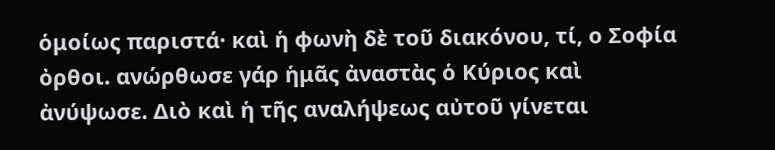ὁμοίως παριστά· καὶ ἡ φωνὴ δὲ τοῦ διακόνου, τί, ο Σοφία ὀρθοι. ανώρθωσε γάρ ἡμᾶς ἀναστὰς ὁ Κύριος καὶ ἀνύψωσε. Διὸ καὶ ἡ τῆς αναλήψεως αὐτοῦ γίνεται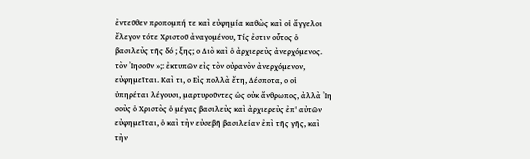ἐντεῦθεν προπομπή τε καὶ εὐφημία καθὼς καὶ οἱ ἄγγελοι ἔλεγον τότε Χριστοῦ ἀναγομένου, Τίς ἐστιν οὗτος ὁ βασιλεὺς τῆς δό ; ξης; ο Διὸ καὶ ὁ ἀρχιερεὺς ἀνερχόμενος. τὸν Ἰησοῦν »;: ἐκτυπῶν εἰς τὸν οὐρανὸν ἀνερχόμενον, εὐφημεῖται. Καὶ τι, ο Εἰς πολλὰ ἔτη, Δέσποτα, ο οἱ ὑπηρέται λέγουσι, μαρτυροῦντες ὡς οὐκ ἄνθρωπος, ἀλλὰ Ἰη σοὺς ὁ Χριστὸς ὁ μέγας βασιλεὺς καὶ ἀρχιερεὺς ἐπ' αὐτῶν εὐφημεῖται, ὁ καὶ τὴν εὐσεβῆ βασιλείαν ἐπὶ τῆς γῆς, καὶ τὴν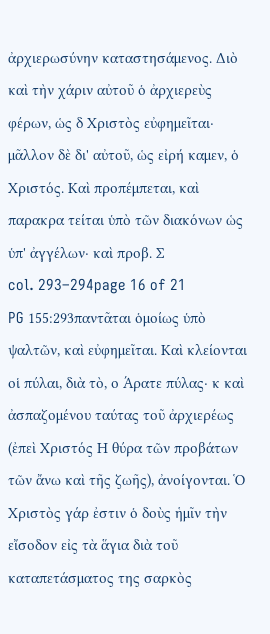ἀρχιερωσύνην καταστησάμενος. Διὸ καὶ τὴν χάριν αὐτοῦ ὁ ἀρχιερεὺς φέρων, ὡς δ Χριστὸς εὐφημεῖται· μᾶλλον δὲ δι' αὐτοῦ, ὡς εἰρή καμεν, ὁ Χριστός. Καὶ προπέμπεται, καὶ παρακρα τείται ὑπὸ τῶν διακόνων ὡς ὑπ' ἀγγέλων· καὶ προβ. Σ
col. 293–294page 16 of 21
PG 155:293παντᾶται ὁμοίως ὑπὸ ψαλτῶν, καὶ εὐφημεῖται. Καὶ κλείονται οἱ πύλαι, διὰ τὸ, ο Άρατε πύλας· κ καὶ ἀσπαζομένου ταύτας τοῦ ἀρχιερέως (ἐπεὶ Χριστός Η θύρα τῶν προβάτων τῶν ἄνω καὶ τῆς ζωῆς), ἀνοίγονται. Ὁ Χριστὸς γάρ ἐστιν ὁ δοὺς ἡμῖν τὴν εἴσοδον εἰς τὰ ἅγια διὰ τοῦ καταπετάσματος της σαρκὸς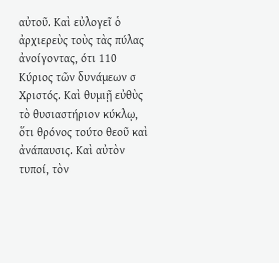αὐτοῦ. Καὶ εὐλογεῖ ὁ ἀρχιερεὺς τοὺς τὰς πύλας ἀνοίγοντας, ότι 110 Κύριος τῶν δυνάμεων σ Χριστός. Καὶ θυμιῇ εὐθὺς τὸ θυσιαστήριον κύκλῳ, ὅτι θρόνος τούτο θεοῦ καὶ ἀνάπαυσις. Καὶ αὐτὸν τυποί, τὸν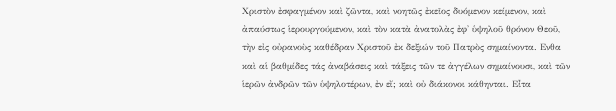Χριστὸν ἐσφαγμένον καὶ ζῶντα, καὶ νοητῶς ἐκεῖος δυόμενον κείμενον, καὶ ἀπαύστως ἱερουργούμενον, καὶ τὸν κατὰ ἀνατολὰς ἐφ' ὑψηλοῦ θρόνον Θεοῦ, τὴν εἰς οὐρανοὺς καθέδραν Χριστοῦ ἐκ δεξιών τοῦ Πατρὸς σημαίνοντα. Ενθα καὶ αἱ βαθμίδες τάς ἀναβάσεις καὶ τάξεις τῶν τε ἀγγέλων σημαίνουσι, καὶ τῶν ἱερῶν ἀνδρῶν τῶν ὑψηλοτέρων, ἐν εἴ; καὶ οὐ διάκονοι κάθηνται. Εἶτα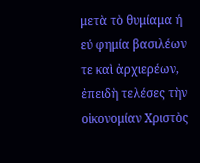μετὰ τὸ θυμίαμα ή εύ φημία βασιλέων τε καὶ ἀρχιερέων, ἐπειδὴ τελέσες τὴν οἰκονομίαν Χριστὸς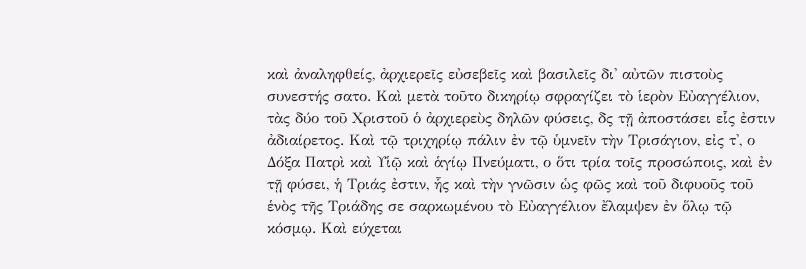καὶ ἀναληφθείς, ἀρχιερεῖς εὐσεβεῖς καὶ βασιλεῖς δι' αὐτῶν πιστοὺς συνεστής σατο. Καὶ μετὰ τοῦτο δικηρίῳ σφραγίζει τὸ ἱερὸν Εὐαγγέλιον, τὰς δύο τοῦ Χριστοῦ ὁ ἀρχιερεὺς δηλῶν φύσεις, δς τῇ ἀποστάσει εἷς ἐστιν ἀδιαίρετος. Καὶ τῷ τριχηρίῳ πάλιν ἐν τῷ ὑμνεῖν τὴν Τρισάγιον, εἰς τ', ο Δόξα Πατρὶ καὶ Υἱῷ καὶ ἁγίῳ Πνεύματι, ο ὅτι τρία τοῖς προσώποις, καὶ ἐν τῇ φύσει, ἡ Τριάς ἐστιν, ἧς καὶ τὴν γνῶσιν ὡς φῶς καὶ τοῦ διφυοῦς τοῦ ἑνὸς τῆς Τριάδης σε σαρκωμένου τὸ Εὐαγγέλιον ἔλαμψεν ἐν ὅλῳ τῷ κόσμῳ. Καὶ εύχεται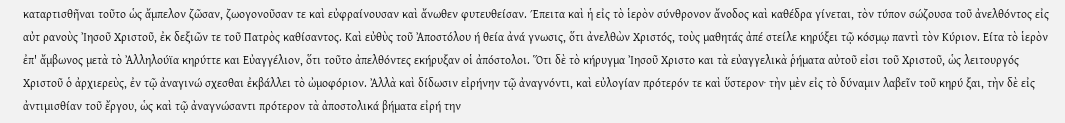καταρτισθῆναι τοῦτο ὡς ἄμπελον ζῶσαν, ζωογονοῦσαν τε καὶ εὐφραίνουσαν καὶ ἄνωθεν φυτευθείσαν. Έπειτα καὶ ἡ εἰς τὸ ἱερὸν σύνθρονον ἄνοδος καὶ καθέδρα γίνεται, τὸν τύπον σώζουσα τοῦ ἀνελθόντος εἰς αὐτ ρανοὺς Ἰησοῦ Χριστοῦ, ἐκ δεξιῶν τε τοῦ Πατρὸς καθίσαντος. Καὶ εὐθὺς τοῦ Ἀποστόλου ή θεία ἀνά γνωσις, ὅτι ἀνελθὼν Χριστός, τοὺς μαθητάς ἀπέ στείλε κηρύξει τῷ κόσμῳ παντὶ τὸν Κύριον. Είτα τὸ ἱερὸν ἐπ' ἄμβωνος μετὰ τὸ Ἀλληλούϊα κηρύττε και Εὐαγγέλιον, ὅτι τοῦτο ἀπελθόντες εκήρυξαν οἱ ἀπόστολοι. Ὅτι δὲ τὸ κήρυγμα Ἰησοῦ Χριστο και τὰ εὐαγγελικὰ ῥήματα αὐτοῦ εἰσι τοῦ Χριστοῦ, ὡς λειτουργός Χριστοῦ ὁ ἀρχιερεὺς, ἐν τῷ ἀναγινώ σχεσθαι ἐκβάλλει τὸ ὠμοφόριον. Ἀλλὰ καὶ δίδωσιν εἰρήνην τῷ ἀναγνόντι, καὶ εὐλογίαν πρότερόν τε καὶ ὕστερον· τὴν μὲν εἰς τὸ δύναμιν λαβεῖν τοῦ κηρύ ξαι, τὴν δὲ εἰς ἀντιμισθίαν τοῦ ἔργου, ὡς καὶ τῷ ἀναγνώσαντι πρότερον τὰ ἀποστολικά βήματα εἰρή την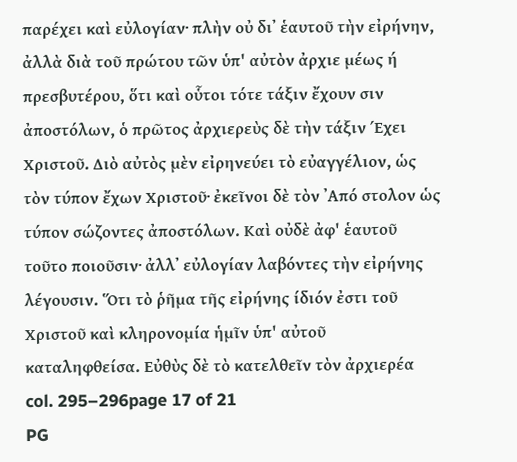παρέχει καὶ εὐλογίαν· πλὴν οὐ δι᾿ ἑαυτοῦ τὴν εἰρήνην, ἀλλὰ διὰ τοῦ πρώτου τῶν ὑπ' αὐτὸν ἀρχιε μέως ή πρεσβυτέρου, ὅτι καὶ οὗτοι τότε τάξιν ἔχουν σιν ἀποστόλων, ὁ πρῶτος ἀρχιερεὺς δὲ τὴν τάξιν Έχει Χριστοῦ. Διὸ αὐτὸς μὲν εἰρηνεύει τὸ εὐαγγέλιον, ὡς τὸν τύπον ἔχων Χριστοῦ· ἐκεῖνοι δὲ τὸν ᾿Από στολον ὡς τύπον σώζοντες ἀποστόλων. Καὶ οὐδὲ ἀφ' ἑαυτοῦ τοῦτο ποιοῦσιν· ἀλλ᾽ εὐλογίαν λαβόντες τὴν εἰρήνης λέγουσιν. Ὅτι τὸ ῥῆμα τῆς εἰρήνης ίδιόν ἐστι τοῦ Χριστοῦ καὶ κληρονομία ἡμῖν ὑπ' αὐτοῦ καταληφθείσα. Εὐθὺς δὲ τὸ κατελθεῖν τὸν ἀρχιερέα
col. 295–296page 17 of 21
PG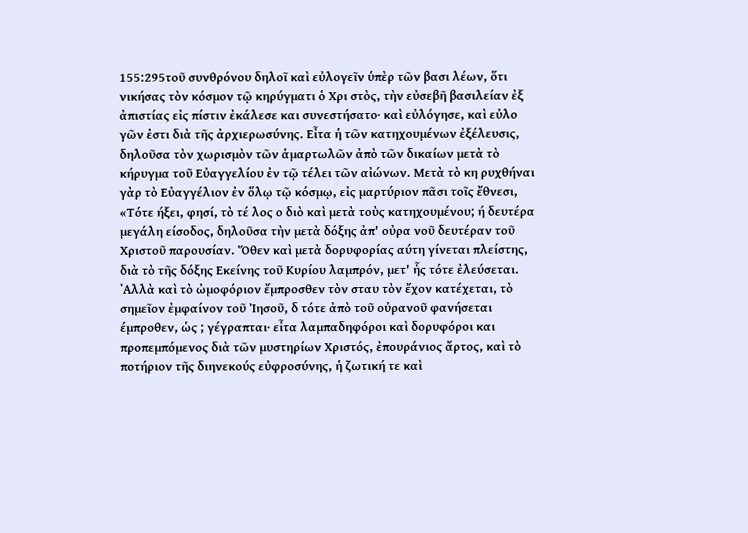155:295τοῦ συνθρόνου δηλοῖ καὶ εὐλογεῖν ὑπὲρ τῶν βασι λέων, ὅτι νικήσας τὸν κόσμον τῷ κηρύγματι ὁ Χρι στὸς, τὴν εὐσεβῆ βασιλείαν ἐξ ἀπιστίας εἰς πίστιν ἐκάλεσε και συνεστήσατο· καὶ εὐλόγησε, καὶ εὐλο γῶν ἐστι διὰ τῆς ἀρχιερωσύνης. Εἶτα ἡ τῶν κατηχουμένων ἐξέλευσις, δηλοῦσα τὸν χωρισμὸν τῶν ἁμαρτωλῶν ἀπὸ τῶν δικαίων μετὰ τὸ κήρυγμα τοῦ Εὐαγγελίου ἐν τῷ τέλει τῶν αἰώνων. Μετὰ τὸ κη ρυχθήναι γὰρ τὸ Εὐαγγέλιον ἐν ὅλῳ τῷ κόσμῳ, εἰς μαρτύριον πᾶσι τοῖς ἔθνεσι, «Τότε ήξει, φησί, τὸ τέ λος ο διὸ καὶ μετὰ τοὺς κατηχουμένου; ή δευτέρα μεγάλη είσοδος, δηλοῦσα τὴν μετὰ δόξης ἀπ' οὐρα νοῦ δευτέραν τοῦ Χριστοῦ παρουσίαν. Ὅθεν καὶ μετὰ δορυφορίας αύτη γίνεται πλείστης, διὰ τὸ τῆς δόξης Εκείνης τοῦ Κυρίου λαμπρόν, μετ' ἧς τότε ἐλεύσεται. ᾿Αλλὰ καὶ τὸ ὠμοφόριον ἔμπροσθεν τὸν σταυ τὸν ἔχον κατέχεται, τὸ σημεῖον ἐμφαίνον τοῦ Ἰησοῦ, δ τότε ἀπὸ τοῦ οὐρανοῦ φανήσεται έμπροθεν, ὡς ; γέγραπται· εἶτα λαμπαδηφόροι καὶ δορυφόροι και προπεμπόμενος διὰ τῶν μυστηρίων Χριστός, ἐπουράνιος ἄρτος, καὶ τὸ ποτήριον τῆς διηνεκούς εὐφροσύνης, ἡ ζωτική τε καὶ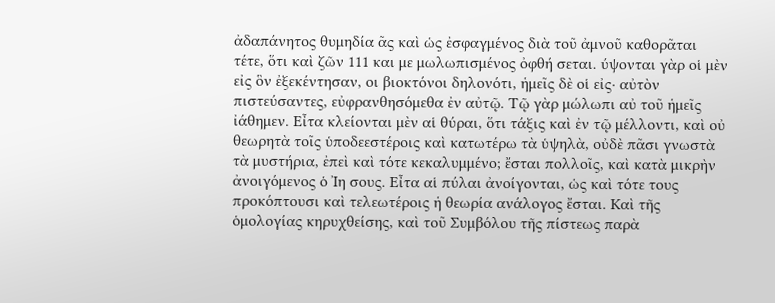ἀδαπάνητος θυμηδία ᾶς καὶ ὡς ἐσφαγμένος διὰ τοῦ ἀμνοῦ καθορᾶται τέτε, ὅτι καὶ ζῶν 111 και με μωλωπισμένος ὀφθή σεται. ύψονται γὰρ οἱ μὲν εἰς ὃν ἐξεκέντησαν, οι βιοκτόνοι δηλονότι, ἡμεῖς δὲ οἱ εἰς· αὐτὸν πιστεύσαντες, εὐφρανθησόμεθα ἐν αὐτῷ. Τῷ γὰρ μώλωπι αὐ τοῦ ἡμεῖς ἰάθημεν. Εἶτα κλείονται μὲν αἱ θύραι, ὅτι τάξις καὶ ἐν τῷ μέλλοντι, καὶ οὐ θεωρητὰ τοῖς ὑποδεεστέροις καὶ κατωτέρω τὰ ὑψηλὰ, οὐδὲ πᾶσι γνωστὰ τὰ μυστήρια, ἐπεὶ καὶ τότε κεκαλυμμένο; ἔσται πολλοῖς, καὶ κατὰ μικρὴν ἀνοιγόμενος ὁ Ἰη σους. Εἶτα αἱ πύλαι ἀνοίγονται, ὡς καὶ τότε τους προκόπτουσι καὶ τελεωτέροις ἡ θεωρία ανάλογος ἔσται. Καὶ τῆς ὁμολογίας κηρυχθείσης, καὶ τοῦ Συμβόλου τῆς πίστεως παρὰ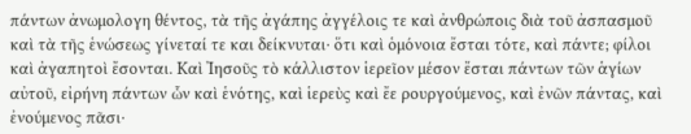πάντων ἀνωμολογη θέντος, τὰ τῆς ἀγάπης ἀγγέλοις τε καὶ ἀνθρώποις διὰ τοῦ ἀσπασμοῦ καὶ τὰ τῆς ἑνώσεως γίνεταί τε και δείκνυται· ὅτι καὶ ὁμόνοια ἔσται τότε, καὶ πάντε; φίλοι καὶ ἀγαπητοὶ ἔσονται. Καὶ Ἰησοῦς τὸ κάλλιστον ἱερεῖον μέσον ἔσται πάντων τῶν ἁγίων αὐτοῦ, εἰρήνη πάντων ὧν καὶ ἑνότης, καὶ ἱερεὺς καὶ ἔε ρουργούμενος, καὶ ἐνῶν πάντας, καὶ ἐνούμενος πᾶσι·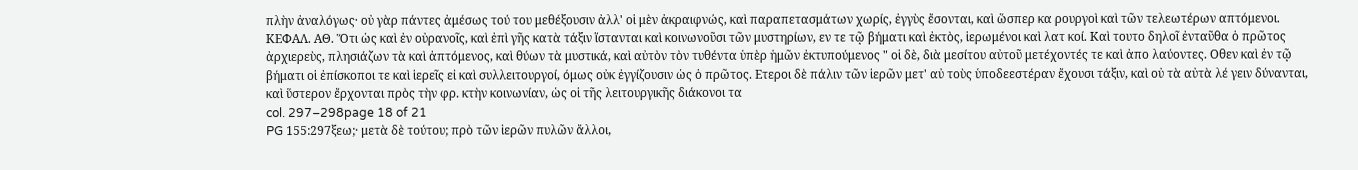πλὴν ἀναλόγως· οὐ γὰρ πάντες ἀμέσως τού του μεθέξουσιν ἀλλ' οἱ μὲν ἀκραιφνώς, καὶ παραπετασμάτων χωρίς, ἐγγὺς ἔσονται, καὶ ὥσπερ κα ρουργοὶ καὶ τῶν τελεωτέρων απτόμενοι. ΚΕΦΑΛ. ΑΘ. Ὅτι ὡς καὶ ἐν οὐρανοῖς, καὶ ἐπὶ γῆς κατὰ τάξιν ἵστανται καὶ κοινωνοῦσι τῶν μυστηρίων, εν τε τῷ βήματι καὶ ἐκτὸς, ἱερωμένοι καὶ λατ κοί. Καὶ τουτο δηλοῖ ἐνταῦθα ὁ πρῶτος ἀρχιερεὺς, πλησιάζων τὰ καὶ ἀπτόμενος, καὶ θύων τὰ μυστικά, καὶ αὐτὸν τὸν τυθέντα ὑπὲρ ἡμῶν ἐκτυπούμενος " οἱ δὲ, διὰ μεσίτου αὐτοῦ μετέχοντές τε καὶ ἀπο λαύοντες. Οθεν καὶ ἐν τῷ βήματι οἱ ἐπίσκοποι τε καὶ ἱερεῖς εἰ καὶ συλλειτουργοί, όμως οὐκ ἐγγίζουσιν ὡς ὁ πρῶτος. Ετεροι δὲ πάλιν τῶν ἱερῶν μετ' αὐ τοὺς ὑποδεεστέραν ἔχουσι τάξιν, καὶ οὐ τὰ αὐτὰ λέ γειν δύνανται, καὶ ὕστερον ἔρχονται πρὸς τὴν φρ. κτὴν κοινωνίαν, ὡς οἱ τῆς λειτουργικῆς διάκονοι τα
col. 297–298page 18 of 21
PG 155:297ξεω;· μετὰ δὲ τούτου; πρὸ τῶν ἱερῶν πυλῶν ἄλλοι,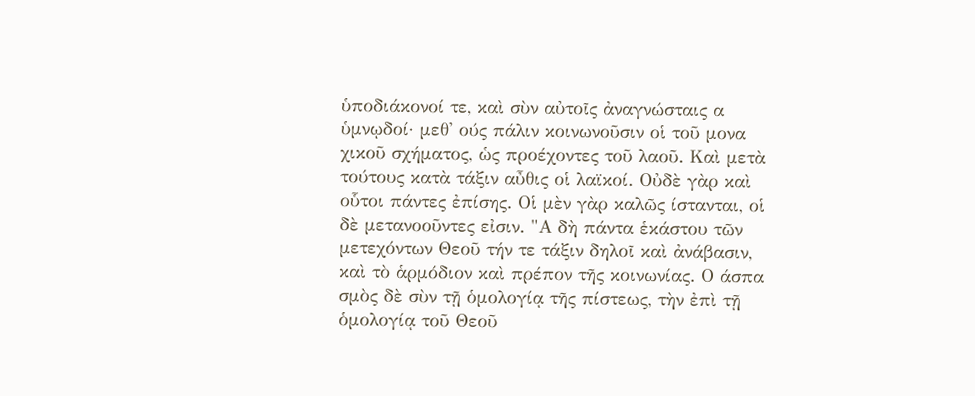ὑποδιάκονοί τε, καὶ σὺν αὐτοῖς ἀναγνώσταις α ὑμνῳδοί· μεθ' ούς πάλιν κοινωνοῦσιν οἱ τοῦ μονα χικοῦ σχήματος, ὡς προέχοντες τοῦ λαοῦ. Καὶ μετὰ τούτους κατὰ τάξιν αὖθις οἱ λαϊκοί. Οὐδὲ γὰρ καὶ οὗτοι πάντες ἐπίσης. Οἱ μὲν γὰρ καλῶς ίστανται, οἱ δὲ μετανοοῦντες εἰσιν. "Α δὴ πάντα ἑκάστου τῶν μετεχόντων Θεοῦ τήν τε τάξιν δηλοῖ καὶ ἀνάβασιν, καὶ τὸ ἁρμόδιον καὶ πρέπον τῆς κοινωνίας. Ο άσπα σμὸς δὲ σὺν τῇ ὁμολογίᾳ τῆς πίστεως, τὴν ἐπὶ τῇ ὁμολογίᾳ τοῦ Θεοῦ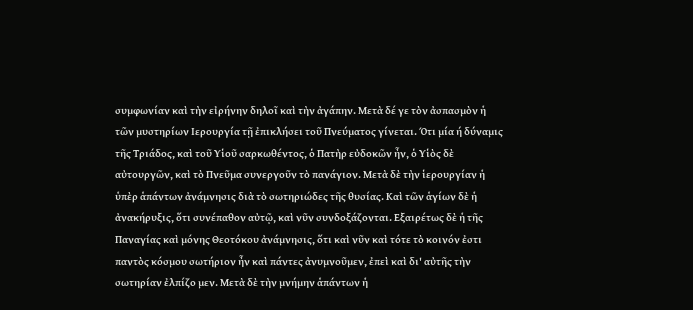συμφωνίαν καὶ τὴν εἰρήνην δηλοῖ καὶ τὴν ἀγάπην. Μετὰ δέ γε τὸν ἀσπασμὸν ἡ τῶν μυστηρίων Ιερουργία τῇ ἐπικλήσει τοῦ Πνεύματος γίνεται. Ότι μία ή δύναμις τῆς Τριάδος, καὶ τοῦ Υἱοῦ σαρκωθέντος, ὁ Πατὴρ εὐδοκῶν ἦν, ὁ Υἱὸς δὲ αὐτουργῶν, καὶ τὸ Πνεῦμα συνεργοῦν τὸ πανάγιον. Μετὰ δὲ τὴν ἱερουργίαν ἡ ὑπὲρ ἁπάντων ἀνάμνησις διὰ τὸ σωτηριώδες τῆς θυσίας. Καὶ τῶν ἁγίων δὲ ἡ ἀνακήρυξις, ὅτι συνέπαθον αὐτῷ, καὶ νῦν συνδοξάζονται. Εξαιρέτως δὲ ἡ τῆς Παναγίας καὶ μόνης Θεοτόκου ἀνάμνησις, ὅτι καὶ νῦν καὶ τότε τὸ κοινόν ἐστι παντὸς κόσμου σωτήριον ἦν καὶ πάντες ἀνυμνοῦμεν, ἐπεὶ καὶ δι' αὐτῆς τὴν σωτηρίαν ἐλπίζο μεν. Μετὰ δὲ τὴν μνήμην ἁπάντων ἡ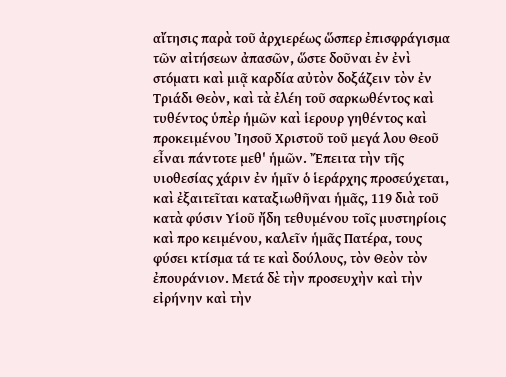αἴτησις παρὰ τοῦ ἀρχιερέως ὥσπερ ἐπισφράγισμα τῶν αἰτήσεων ἀπασῶν, ὥστε δοῦναι ἐν ἐνὶ στόματι καὶ μιᾷ καρδία αὐτὸν δοξάζειν τὸν ἐν Τριάδι Θεὸν, καὶ τὰ ἐλέη τοῦ σαρκωθέντος καὶ τυθέντος ὑπὲρ ἡμῶν καὶ ἱερουρ γηθέντος καὶ προκειμένου Ἰησοῦ Χριστοῦ τοῦ μεγά λου Θεοῦ εἶναι πάντοτε μεθ' ἡμῶν. Ἔπειτα τὴν τῆς υιοθεσίας χάριν ἐν ἡμῖν ὁ ἱεράρχης προσεύχεται, καὶ ἐξαιτεῖται καταξιωθῆναι ἡμᾶς, 119 διὰ τοῦ κατὰ φύσιν Υἱοῦ ἤδη τεθυμένου τοῖς μυστηρίοις καὶ προ κειμένου, καλεῖν ἡμᾶς Πατέρα, τους φύσει κτίσμα τά τε καὶ δούλους, τὸν Θεὸν τὸν ἐπουράνιον. Μετά δὲ τὴν προσευχὴν καὶ τὴν εἰρήνην καὶ τὴν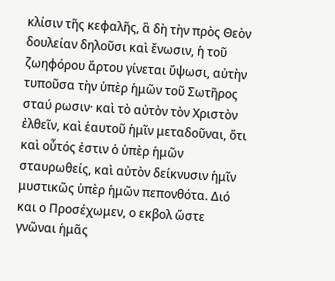κλίσιν τῆς κεφαλῆς, ἃ δὴ τὴν πρὸς Θεὸν δουλείαν δηλοῦσι καὶ ἔνωσιν, ἡ τοῦ ζωηφόρου ἄρτου γίνεται ὕψωσι, αὐτὴν τυποῦσα τὴν ὑπὲρ ἡμῶν τοῦ Σωτῆρος σταύ ρωσιν· καὶ τὸ αὐτὸν τὸν Χριστὸν ἐλθεῖν, καὶ ἑαυτοῦ ἡμῖν μεταδοῦναι, ὅτι καὶ οὗτός ἐστιν ὁ ὑπὲρ ἡμῶν σταυρωθείς, καὶ αὐτὸν δείκνυσιν ἡμῖν μυστικῶς ὑπὲρ ἡμῶν πεπονθότα. Διό και ο Προσέχωμεν, ο εκβολ ὥστε γνῶναι ἡμᾶς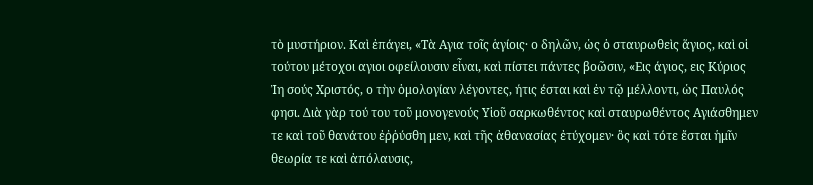τὸ μυστήριον. Καὶ ἐπάγει, «Τὰ Αγια τοῖς ἁγίοις· ο δηλῶν, ὡς ὁ σταυρωθεὶς ἅγιος, καὶ οἱ τούτου μέτοχοι αγιοι οφείλουσιν εἶναι, καὶ πίστει πάντες βοῶσιν, «Εις άγιος, εις Κύριος Ἰη σούς Χριστός, ο τὴν ὁμολογίαν λέγοντες, ήτις έσται καὶ ἐν τῷ μέλλοντι, ὡς Παυλός φησι. Διὰ γὰρ τού του τοῦ μονογενούς Υἱοῦ σαρκωθέντος καὶ σταυρωθέντος Αγιάσθημεν τε καὶ τοῦ θανάτου ἐῤῥύσθη μεν, καὶ τῆς ἀθανασίας ἐτύχομεν· ὃς καὶ τότε ἔσται ἡμῖν θεωρία τε καὶ ἀπόλαυσις,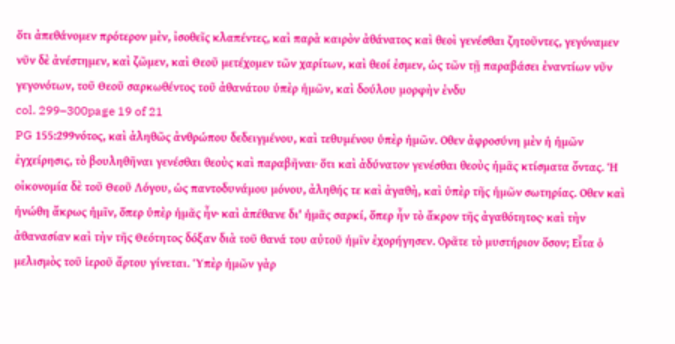ὅτι ἀπεθάνομεν πρότερον μὲν, ἰσοθεῖς κλαπέντες, καὶ παρὰ καιρὸν ἀθάνατος καὶ θεοὶ γενέσθαι ζητοῦντες, γεγόναμεν νῦν δὲ ἀνέστημεν, καὶ ζῶμεν, καὶ Θεοῦ μετέχομεν τῶν χαρίτων, καὶ θεοί ἐσμεν, ὡς τῶν τῇ παραβάσει ἐναντίων νῦν γεγονότων, τοῦ Θεοῦ σαρκωθέντος τοῦ ἀθανάτου ὑπὲρ ἡμῶν, καὶ δούλου μορφὴν ἐνδυ
col. 299–300page 19 of 21
PG 155:299νότος, καὶ ἀληθῶς ἀνθρώπου δεδειγμένου, καὶ τεθυμένου ὑπὲρ ἡμῶν. Οθεν ἀφροσύνη μὲν ἡ ἡμῶν ἐγχείρησις, τὸ βουληθῆναι γενέσθαι θεοὺς καὶ παραβῆναι· ὅτι καὶ ἀδύνατον γενέσθαι θεοὺς ἡμᾶς κτίσματα ὄντας. Ἡ οἰκονομία δὲ τοῦ Θεοῦ Λόγου, ὡς παντοδυνάμου μόνου, ἀληθής τε καὶ ἀγαθὴ, καὶ ὑπὲρ τῆς ἡμῶν σωτηρίας. Οθεν καὶ ἡνώθη ἄκρως ἡμῖν, ὅπερ ὑπὲρ ἡμᾶς ἦν· καὶ ἀπέθανε δι' ἡμᾶς σαρκί, ὅπερ ἦν τὸ ἄκρον τῆς ἀγαθότητος· καὶ τὴν ἀθανασίαν καὶ τὴν τῆς Θεότητος δόξαν διὰ τοῦ θανά του αὐτοῦ ἡμῖν ἐχορήγησεν. Ορᾶτε τὸ μυστήριον ὅσον; Εἶτα ὁ μελισμὸς τοῦ ἱεροῦ ἄρτου γίνεται. Ὑπὲρ ἡμῶν γὰρ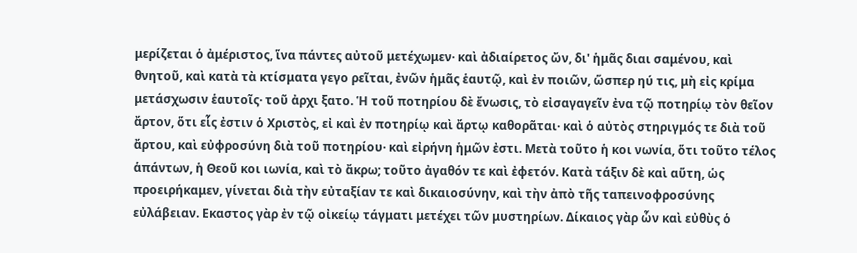μερίζεται ὁ ἀμέριστος, ἵνα πάντες αὐτοῦ μετέχωμεν· καὶ ἀδιαίρετος ὤν, δι' ἡμᾶς διαι σαμένου, καὶ θνητοῦ, καὶ κατὰ τὰ κτίσματα γεγο ρεῖται, ἐνῶν ἡμᾶς ἑαυτῷ, καὶ ἐν ποιῶν, ὥσπερ ηύ τις, μὴ εἰς κρίμα μετάσχωσιν ἑαυτοῖς· τοῦ ἀρχι ξατο. Ἡ τοῦ ποτηρίου δὲ ἔνωσις, τὸ εἰσαγαγεῖν ἐνα τῷ ποτηρίῳ τὸν θεῖον ἄρτον, ὅτι εἷς ἐστιν ὁ Χριστὸς, εἰ καὶ ἐν ποτηρίῳ καὶ ἄρτῳ καθορᾶται· καὶ ὁ αὐτὸς στηριγμός τε διὰ τοῦ ἄρτου, καὶ εὐφροσύνη διὰ τοῦ ποτηρίου· καὶ εἰρήνη ἡμῶν ἐστι. Μετὰ τοῦτο ἡ κοι νωνία, ὅτι τοῦτο τέλος ἁπάντων, ἡ Θεοῦ κοι ιωνία, καὶ τὸ ἄκρω; τοῦτο ἀγαθόν τε καὶ ἐφετόν. Κατὰ τάξιν δὲ καὶ αὕτη, ὡς προειρήκαμεν, γίνεται διὰ τὴν εὐταξίαν τε καὶ δικαιοσύνην, καὶ τὴν ἀπὸ τῆς ταπεινοφροσύνης εὐλάβειαν. Εκαστος γὰρ ἐν τῷ οἰκείῳ τάγματι μετέχει τῶν μυστηρίων. Δίκαιος γὰρ ὧν καὶ εὐθὺς ὁ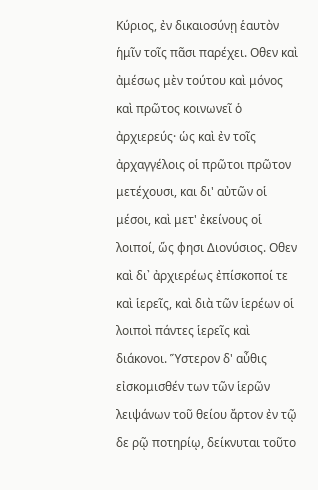Κύριος, ἐν δικαιοσύνῃ ἑαυτὸν ἡμῖν τοῖς πᾶσι παρέχει. Οθεν καὶ ἀμέσως μὲν τούτου καὶ μόνος καὶ πρῶτος κοινωνεῖ ὁ ἀρχιερεύς· ὡς καὶ ἐν τοῖς ἀρχαγγέλοις οἱ πρῶτοι πρῶτον μετέχουσι, και δι' αὐτῶν οἱ μέσοι, καὶ μετ' ἐκείνους οἱ λοιποί, ὥς φησι Διονύσιος. Οθεν καὶ δι᾿ ἀρχιερέως ἐπίσκοποί τε καὶ ἱερεῖς, καὶ διὰ τῶν ἱερέων οἱ λοιποὶ πάντες ἱερεῖς καὶ διάκονοι. Ὕστερον δ' αὖθις εἰσκομισθέν των τῶν ἱερῶν λειψάνων τοῦ θείου ἄρτον ἐν τῷ δε ρῷ ποτηρίῳ, δείκνυται τοῦτο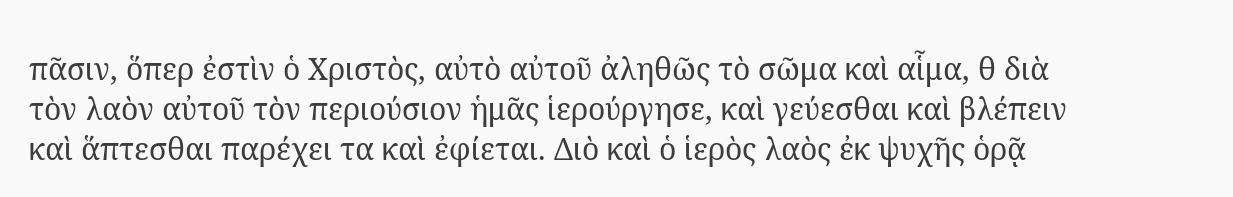πᾶσιν, ὅπερ ἐστὶν ὁ Χριστὸς, αὐτὸ αὐτοῦ ἀληθῶς τὸ σῶμα καὶ αἷμα, θ διὰ τὸν λαὸν αὐτοῦ τὸν περιούσιον ἡμᾶς ἱερούργησε, καὶ γεύεσθαι καὶ βλέπειν καὶ ἅπτεσθαι παρέχει τα καὶ ἐφίεται. Διὸ καὶ ὁ ἱερὸς λαὸς ἐκ ψυχῆς ὁρᾷ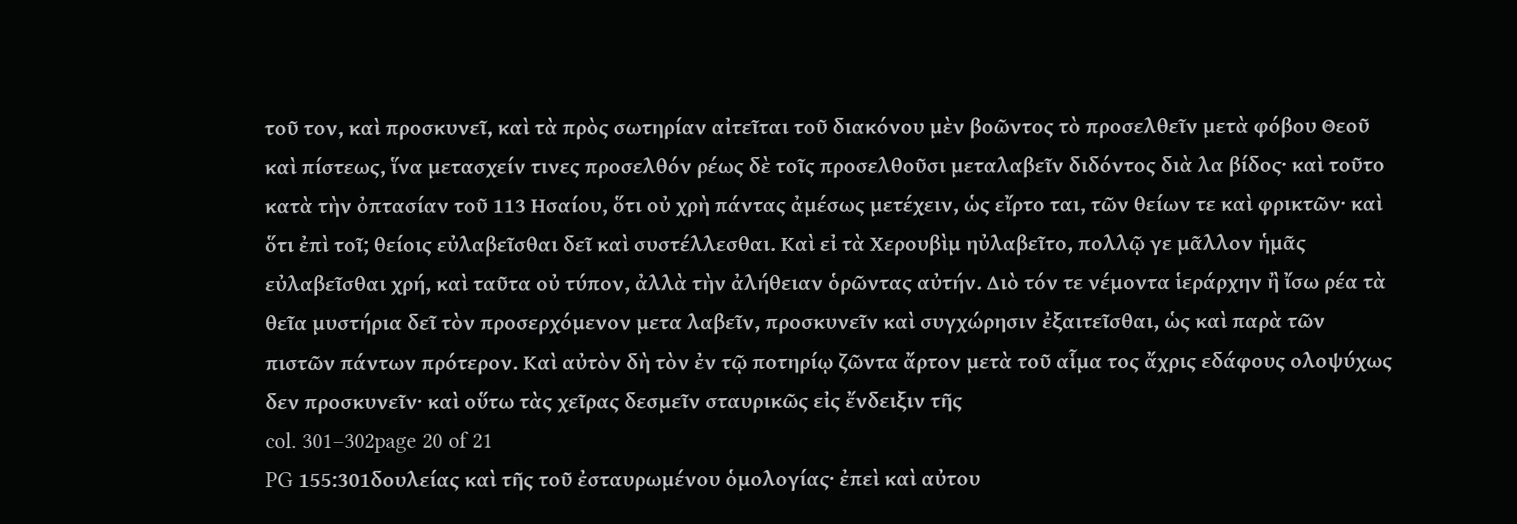τοῦ τον, καὶ προσκυνεῖ, καὶ τὰ πρὸς σωτηρίαν αἰτεῖται τοῦ διακόνου μὲν βοῶντος τὸ προσελθεῖν μετὰ φόβου Θεοῦ καὶ πίστεως, ἵνα μετασχείν τινες προσελθόν ρέως δὲ τοῖς προσελθοῦσι μεταλαβεῖν διδόντος διὰ λα βίδος· καὶ τοῦτο κατὰ τὴν ὀπτασίαν τοῦ 113 Ησαίου, ὅτι οὐ χρὴ πάντας ἀμέσως μετέχειν, ὡς εἴρτο ται, τῶν θείων τε καὶ φρικτῶν· καὶ ὅτι ἐπὶ τοῖ; θείοις εὐλαβεῖσθαι δεῖ καὶ συστέλλεσθαι. Καὶ εἰ τὰ Χερουβὶμ ηὐλαβεῖτο, πολλῷ γε μᾶλλον ἡμᾶς εὐλαβεῖσθαι χρή, καὶ ταῦτα οὐ τύπον, ἀλλὰ τὴν ἀλήθειαν ὁρῶντας αὐτήν. Διὸ τόν τε νέμοντα ἱεράρχην ἢ ἴσω ρέα τὰ θεῖα μυστήρια δεῖ τὸν προσερχόμενον μετα λαβεῖν, προσκυνεῖν καὶ συγχώρησιν ἐξαιτεῖσθαι, ὡς καὶ παρὰ τῶν πιστῶν πάντων πρότερον. Καὶ αὐτὸν δὴ τὸν ἐν τῷ ποτηρίῳ ζῶντα ἄρτον μετὰ τοῦ αἷμα τος ἄχρις εδάφους ολοψύχως δεν προσκυνεῖν· καὶ οὕτω τὰς χεῖρας δεσμεῖν σταυρικῶς εἰς ἔνδειξιν τῆς
col. 301–302page 20 of 21
PG 155:301δουλείας καὶ τῆς τοῦ ἐσταυρωμένου ὁμολογίας· ἐπεὶ καὶ αὐτου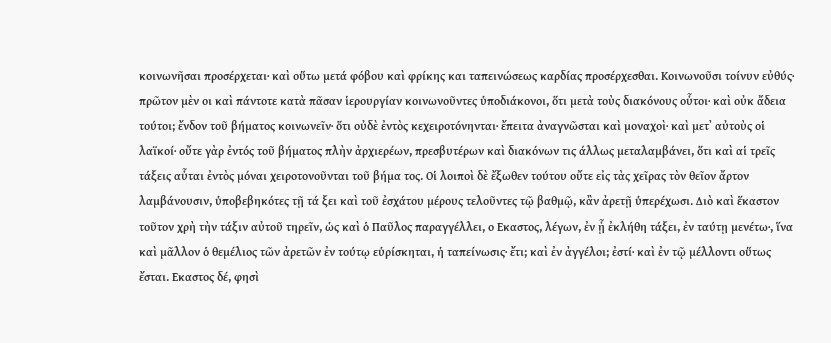κοινωνῆσαι προσέρχεται· καὶ οὕτω μετά φόβου καὶ φρίκης και ταπεινώσεως καρδίας προσέρχεσθαι. Κοινωνοῦσι τοίνυν εὐθύς· πρῶτον μὲν οι καὶ πάντοτε κατὰ πᾶσαν ἱερουργίαν κοινωνοῦντες ὑποδιάκονοι, ὅτι μετὰ τοὺς διακόνους οὗτοι· καὶ οὐκ ἄδεια τούτοι; ἔνδον τοῦ βήματος κοινωνεῖν· ὅτι οὐδὲ ἐντὸς κεχειροτόνηνται· ἔπειτα ἀναγνῶσται καὶ μοναχοὶ· καὶ μετ᾿ αὐτοὺς οἱ λαϊκοί· οὔτε γὰρ ἐντός τοῦ βήματος πλὴν ἀρχιερέων, πρεσβυτέρων καὶ διακόνων τις άλλως μεταλαμβάνει, ὅτι καὶ αἱ τρεῖς τάξεις αὗται ἐντὸς μόναι χειροτονοῦνται τοῦ βήμα τος. Οἱ λοιποὶ δὲ ἔξωθεν τούτου οὔτε εἰς τὰς χεῖρας τὸν θεῖον ἄρτον λαμβάνουσιν, ὑποβεβηκότες τῇ τά ξει καὶ τοῦ ἐσχάτου μέρους τελοῦντες τῷ βαθμῷ, κἂν ἀρετῇ ὑπερέχωσι. Διὸ καὶ ἕκαστον τοῦτον χρὴ τὴν τάξιν αὐτοῦ τηρεῖν, ὡς καὶ ὁ Παῦλος παραγγέλλει, ο Εκαστος, λέγων, ἐν ᾗ ἐκλήθη τάξει, ἐν ταύτῃ μενέτω·, ἵνα καὶ μᾶλλον ὁ θεμέλιος τῶν ἀρετῶν ἐν τούτῳ εὑρίσκηται, ἡ ταπείνωσις· ἔτι; καὶ ἐν ἀγγέλοι; ἐστί· καὶ ἐν τῷ μέλλοντι οὕτως ἔσται. Εκαστος δέ, φησὶ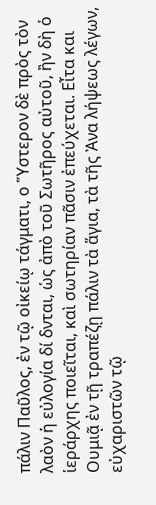πάλιν Παῦλος, ἐν τῷ οἰκείῳ τάγματι, ο Ὕστερον δὲ πρὸς τὸν λαὸν ἡ εὐλογία δί δνται, ὡς ἀπὸ τοῦ Σωτῆρος αὐτοῦ, ἢν δὴ ὁ ἱεράρχης ποιεῖται, καὶ σωτηρίαν πᾶσιν ἐπεύχεται. Εἶτα και Ουμιᾷ ἐν τῇ τραπέζῃ πάλιν τὰ ἅγια, τὰ τῆς Ἀνα λήψεως λέγων, εὐχαριστῶν τῷ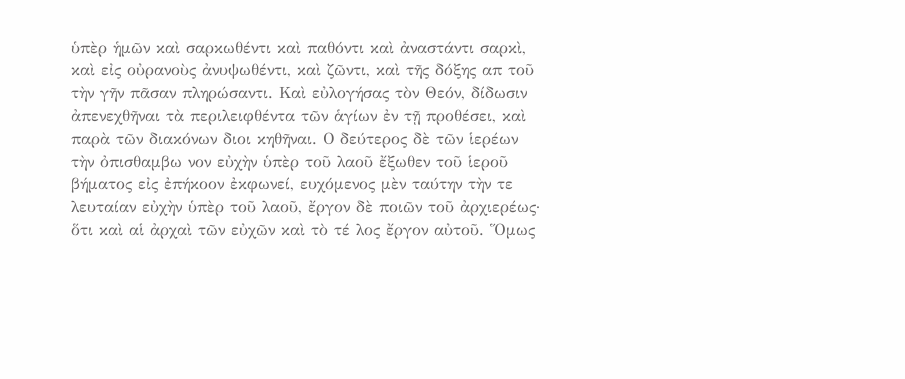ὑπὲρ ἡμῶν καὶ σαρκωθέντι καὶ παθόντι καὶ ἀναστάντι σαρκὶ, καὶ εἰς οὐρανοὺς ἀνυψωθέντι, καὶ ζῶντι, καὶ τῆς δόξης απ τοῦ τὴν γῆν πᾶσαν πληρώσαντι. Καὶ εὐλογήσας τὸν Θεόν, δίδωσιν ἀπενεχθῆναι τὰ περιλειφθέντα τῶν ἁγίων ἐν τῇ προθέσει, καὶ παρὰ τῶν διακόνων διοι κηθῆναι. Ο δεύτερος δὲ τῶν ἱερέων τὴν ὀπισθαμβω νον εὐχὴν ὑπὲρ τοῦ λαοῦ ἔξωθεν τοῦ ἱεροῦ βήματος εἰς ἐπήκοον ἐκφωνεί, ευχόμενος μὲν ταύτην τὴν τε λευταίαν εὐχὴν ὑπὲρ τοῦ λαοῦ, ἔργον δὲ ποιῶν τοῦ ἀρχιερέως· ὅτι καὶ αἱ ἀρχαὶ τῶν εὐχῶν καὶ τὸ τέ λος ἔργον αὐτοῦ. Ὅμως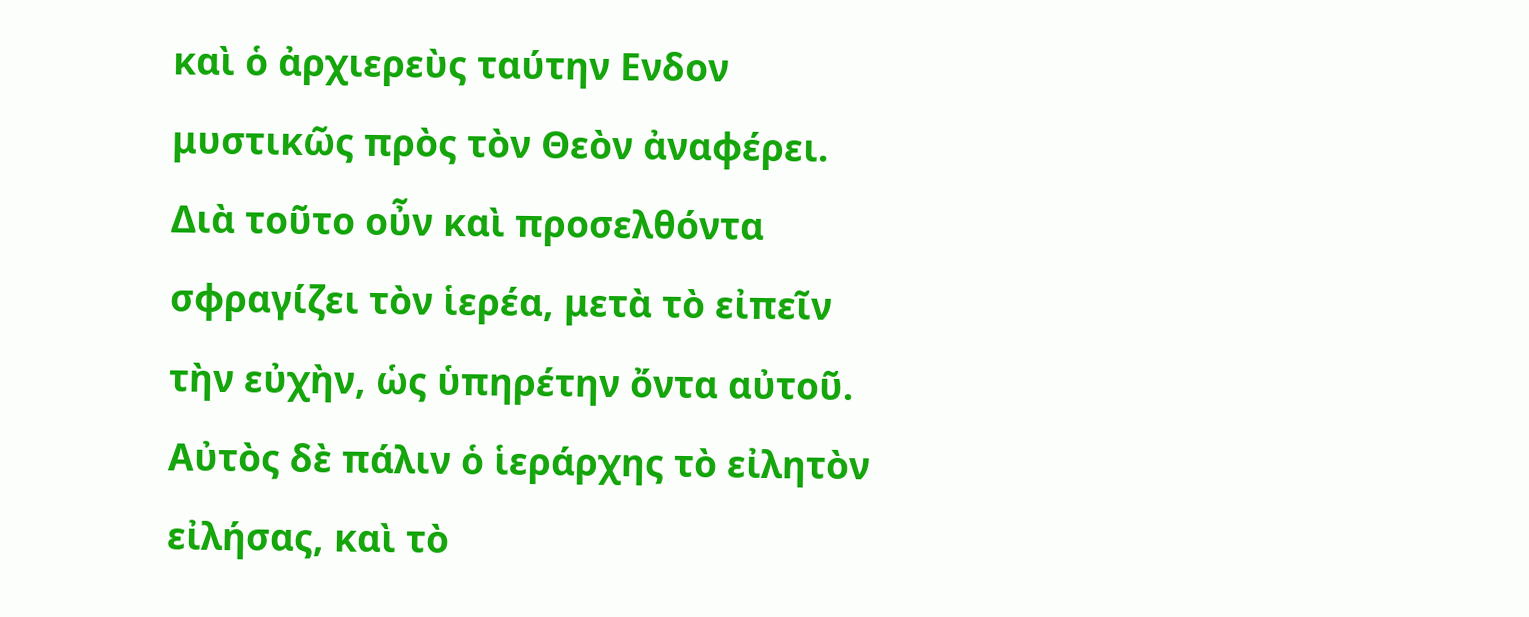καὶ ὁ ἀρχιερεὺς ταύτην Ενδον μυστικῶς πρὸς τὸν Θεὸν ἀναφέρει. Διὰ τοῦτο οὖν καὶ προσελθόντα σφραγίζει τὸν ἱερέα, μετὰ τὸ εἰπεῖν τὴν εὐχὴν, ὡς ὑπηρέτην ὄντα αὐτοῦ. Αὐτὸς δὲ πάλιν ὁ ἱεράρχης τὸ εἰλητὸν εἰλήσας, καὶ τὸ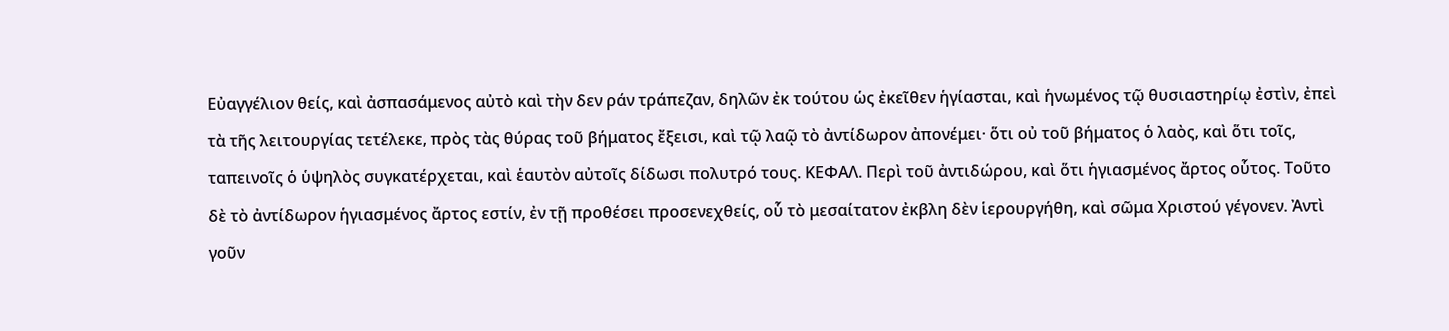Εὐαγγέλιον θείς, καὶ ἀσπασάμενος αὐτὸ καὶ τὴν δεν ράν τράπεζαν, δηλῶν ἐκ τούτου ὡς ἐκεῖθεν ἡγίασται, καὶ ἡνωμένος τῷ θυσιαστηρίῳ ἐστὶν, ἐπεὶ τὰ τῆς λειτουργίας τετέλεκε, πρὸς τὰς θύρας τοῦ βήματος ἔξεισι, καὶ τῷ λαῷ τὸ ἀντίδωρον ἀπονέμει· ὅτι οὐ τοῦ βήματος ὁ λαὸς, καὶ ὅτι τοῖς, ταπεινοῖς ὁ ὑψηλὸς συγκατέρχεται, καὶ ἑαυτὸν αὐτοῖς δίδωσι πολυτρό τους. ΚΕΦΑΛ. Περὶ τοῦ ἀντιδώρου, καὶ ὅτι ἡγιασμένος ἄρτος οὗτος. Τοῦτο δὲ τὸ ἀντίδωρον ἡγιασμένος ἄρτος εστίν, ἐν τῇ προθέσει προσενεχθείς, οὗ τὸ μεσαίτατον ἐκβλη δὲν ἱερουργήθη, καὶ σῶμα Χριστού γέγονεν. Ἀντὶ γοῦν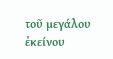τοῦ μεγάλου ἐκείνου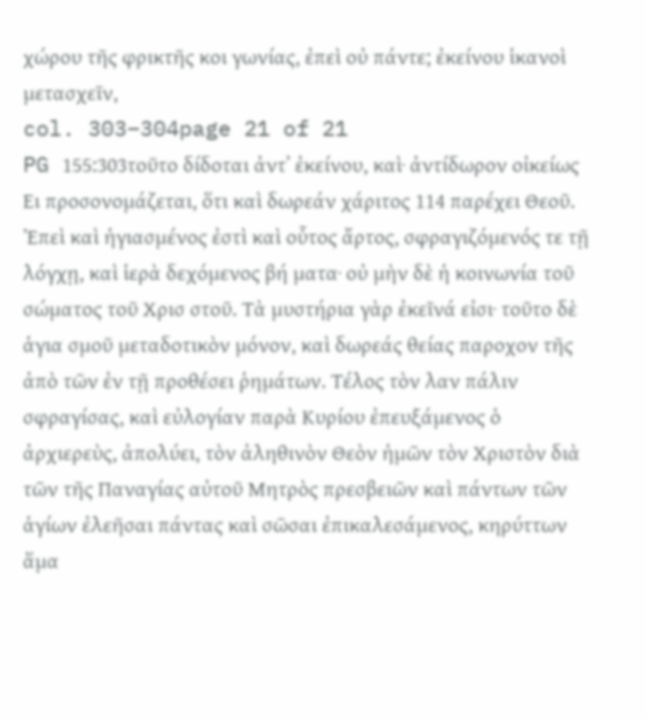χώρου τῆς φρικτῆς κοι γωνίας, ἐπεὶ οὐ πάντε; ἐκείνου ἱκανοὶ μετασχεῖν,
col. 303–304page 21 of 21
PG 155:303τοῦτο δίδοται ἀντ᾽ ἐκείνου, καὶ· ἀντίδωρον οἰκείως Ει προσονομάζεται, ὅτι καὶ δωρεάν χάριτος 114 παρέχει Θεοῦ. Ἐπεὶ καὶ ἡγιασμένος ἐστὶ καὶ οὗτος ἄρτος, σφραγιζόμενός τε τῇ λόγχῃ, καὶ ἱερὰ δεχόμενος βή ματα· οὐ μὴν δὲ ἡ κοινωνία τοῦ σώματος τοῦ Χρισ στοῦ. Τὰ μυστήρια γὰρ ἐκεῖνά εἰσι· τοῦτο δὲ ἁγια σμοῦ μεταδοτικὸν μόνον, καὶ δωρεάς θείας παροχον τῆς ἀπὸ τῶν ἐν τῇ προθέσει ῥημάτων. Τέλος τὸν λαν πάλιν σφραγίσας, καὶ εὐλογίαν παρὰ Κυρίου ἐπευξάμενος ὁ ἀρχιερεὺς, ἀπολύει, τὸν ἀληθινὸν Θεὸν ἡμῶν τὸν Χριστὸν διὰ τῶν τῆς Παναγίας αὐτοῦ Μητρὸς πρεσβειῶν καὶ πάντων τῶν ἁγίων ἐλεῆσαι πάντας καὶ σῶσαι ἐπικαλεσάμενος, κηρύττων ἅμα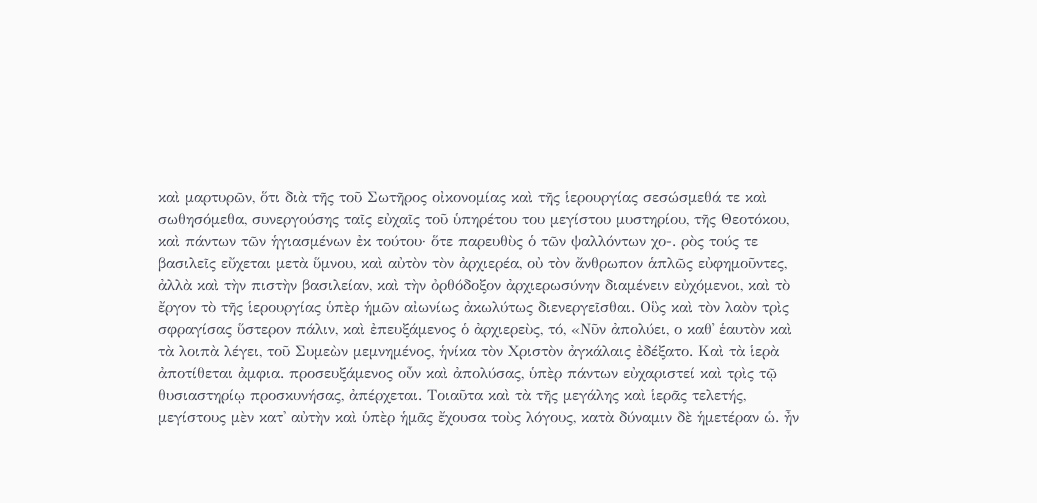καὶ μαρτυρῶν, ὅτι διὰ τῆς τοῦ Σωτῆρος οἰκονομίας καὶ τῆς ἱερουργίας σεσώσμεθά τε καὶ σωθησόμεθα, συνεργούσης ταῖς εὐχαῖς τοῦ ὑπηρέτου του μεγίστου μυστηρίου, τῆς Θεοτόκου, καὶ πάντων τῶν ἡγιασμένων ἐκ τούτου· ὅτε παρευθὺς ὁ τῶν ψαλλόντων χο-. ρὸς τούς τε βασιλεῖς εὔχεται μετὰ ὕμνου, καὶ αὐτὸν τὸν ἀρχιερέα, οὐ τὸν ἄνθρωπον ἁπλῶς εὐφημοῦντες, ἀλλὰ καὶ τὴν πιστὴν βασιλείαν, καὶ τὴν ὀρθόδοξον ἀρχιερωσύνην διαμένειν εὐχόμενοι, καὶ τὸ ἔργον τὸ τῆς ἱερουργίας ὑπὲρ ἡμῶν αἰωνίως ἀκωλύτως διενεργεῖσθαι. Οὓς καὶ τὸν λαὸν τρὶς σφραγίσας ὕστερον πάλιν, καὶ ἐπευξάμενος ὁ ἀρχιερεὺς, τό, «Νῦν ἀπολύει, ο καθ᾿ ἑαυτὸν καὶ τὰ λοιπὰ λέγει, τοῦ Συμεὼν μεμνημένος, ἡνίκα τὸν Χριστὸν ἀγκάλαις ἐδέξατο. Καὶ τὰ ἱερὰ ἀποτίθεται ἀμφια. προσευξάμενος οὖν καὶ ἀπολύσας, ὑπὲρ πάντων εὐχαριστεί καὶ τρὶς τῷ θυσιαστηρίῳ προσκυνήσας, ἀπέρχεται. Τοιαῦτα καὶ τὰ τῆς μεγάλης καὶ ἱερᾶς τελετής, μεγίστους μὲν κατ' αὐτὴν καὶ ὑπὲρ ἡμᾶς ἔχουσα τοὺς λόγους, κατὰ δύναμιν δὲ ἡμετέραν ὡ. ἦν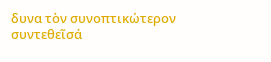δυνα τὸν συνοπτικώτερον συντεθεῖσά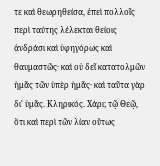τε καὶ θεωρηθείσα, ἐπεὶ πολλοῖς περὶ ταύτης λέλεκται θείοις ἀνδράσι καὶ ὑφηγόρως καὶ θαυμαστῶς· καὶ οὐ δεῖ κατατολμῶν ἡμᾶς τῶν ὑπὲρ ἡμᾶς· καὶ ταῦτα γὰρ δι' ὑμᾶς. Κληρικός. Χάρι; τῷ Θεῷ, ὅτι καὶ περὶ τῶν λίαν οὕτως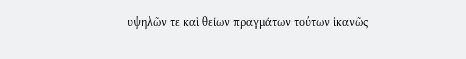υψηλῶν τε καὶ θείων πραγμάτων τούτων ἱκανῶς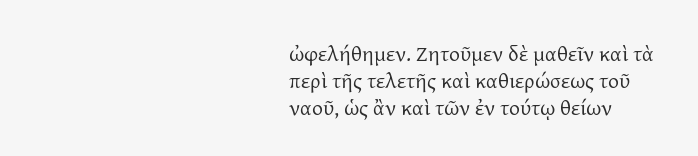ὠφελήθημεν. Ζητοῦμεν δὲ μαθεῖν καὶ τὰ περὶ τῆς τελετῆς καὶ καθιερώσεως τοῦ ναοῦ, ὡς ἂν καὶ τῶν ἐν τούτῳ θείων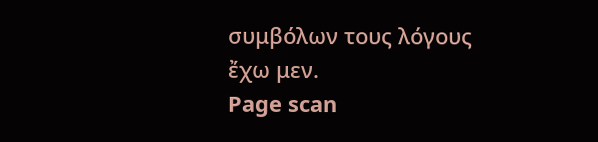συμβόλων τους λόγους ἔχω μεν.
Page scan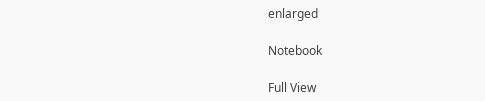enlarged

Notebook

Full View